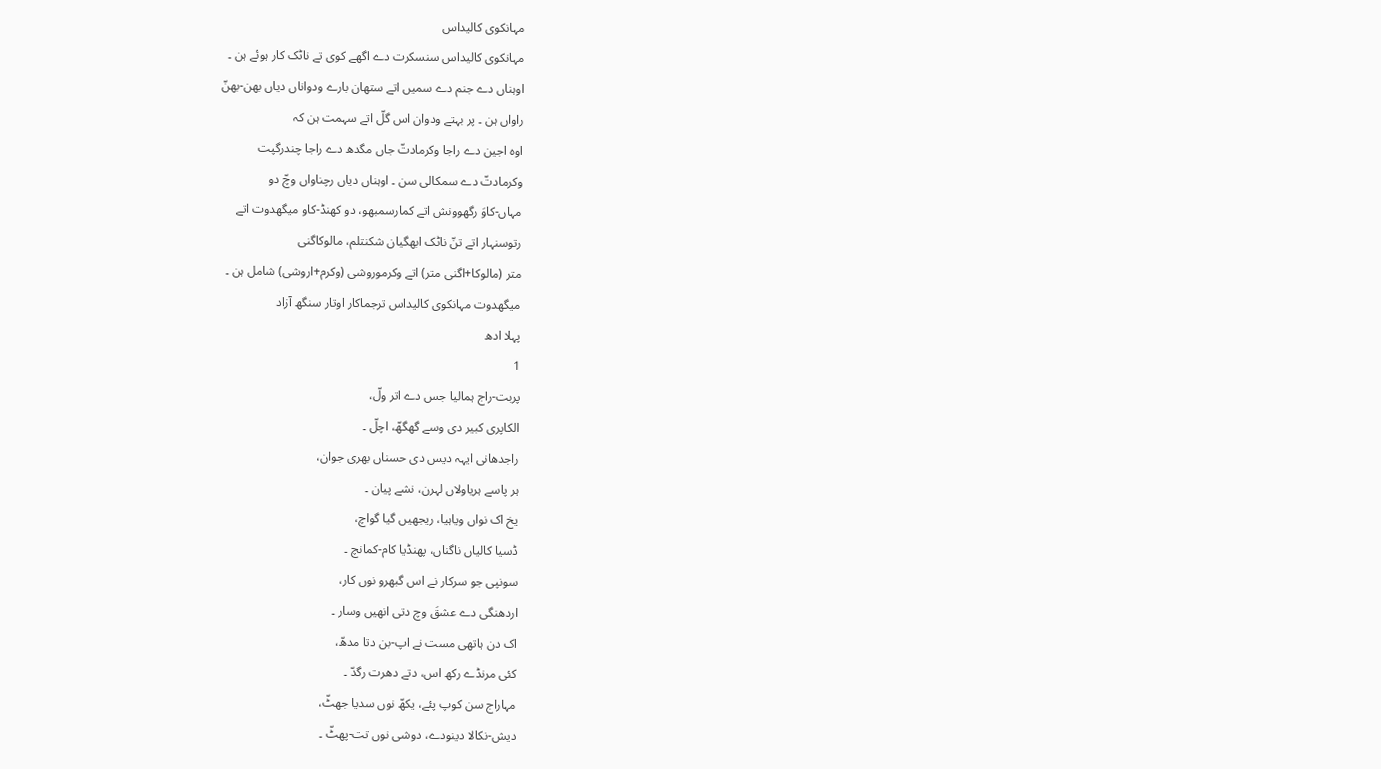مہانکوی کالیداس
مہانکوی کالیداس سنسکرت دے اگھے کوی تے ناٹک کار ہوئے ہن ۔
اوہناں دے جنم دے سمیں اتے ستھان بارے ودواناں دیاں بھن-بھنّ
راواں ہن ۔ پر بہتے ودوان اس گلّ اتے سہمت ہن کہ
اوہ اجین دے راجا وکرمادتّ جاں مگدھ دے راجا چندرگپت
وکرمادتّ دے سمکالی سن ۔ اوہناں دیاں رچناواں وچّ دو
مہاں-کاوَ رگھوونش اتے کمارسمبھو، دو کھنڈ-کاو میگھدوت اتے
رتوسنہار اتے تنّ ناٹک ابھگیان شکنتلم، مالوکاگنی
متر (مالوکا+اگنی متر) اتے وکرموروشی (وکرم+اروشی) شامل ہن ۔
میگھدوت مہانکوی کالیداس ترجماکار اوتار سنگھ آزاد
پہلا ادھ
1
پربت-راج ہمالیا جس دے اتر ولّ،
الکاپری کبیر دی وسے گھگھّ، اچلّ ۔
راجدھانی ایہہ دیس دی حسناں بھری جوان،
ہر پاسے ہریاولاں لہرن، نشے پیان ۔
یخ اک نواں ویاہیا، ریجھیں گیا گواچ،
ڈسیا کالیاں ناگناں، پھنڈیا کام-کمانچ ۔
سونپی جو سرکار نے اس گبھرو نوں کار،
اردھنگی دے عشقَ وچ دتی انھیں وسار ۔
اک دن ہاتھی مست نے اپ-بن دتا مدھّ،
کئی مرنڈے رکھ اس، دتے دھرت رگدّ ۔
مہاراج سن کوپ پئے، یکھّ نوں سدیا جھٹّ،
دیش-نکالا دینودے، دوشی نوں تت-پھٹّ ۔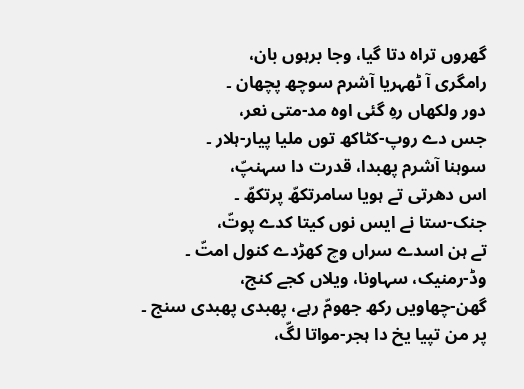گھروں تراہ دتا گیا، وجا برہوں بان،
رامگری آ ٹھہریا آشرم سوچھ پچھان ۔
دور ولکھاں رہِ گئی اوہ مد-متی نعر،
جس دے روپ-کٹاکھ توں ملیا پیار-ہلار ۔
سوہنا آشرم پھبدا، قدرت دا سہنپّ،
اس دھرتی تے ہویا سامرتکھّ پرتکھّ ۔
جنک-ستا نے ایس نوں کیتا کدے پوتّ،
تے ہن اسدے سراں وچ کھڑدے کنول امتّ ۔
وڈ-رمنیک، سہاونا، ویلاں کجے کنج،
گھن-چھاویں رکھ جھومّ رہے، پھبدی پھبدی سنج ۔
پر من تپیا یخ دا ہجر-مواتا لگّ،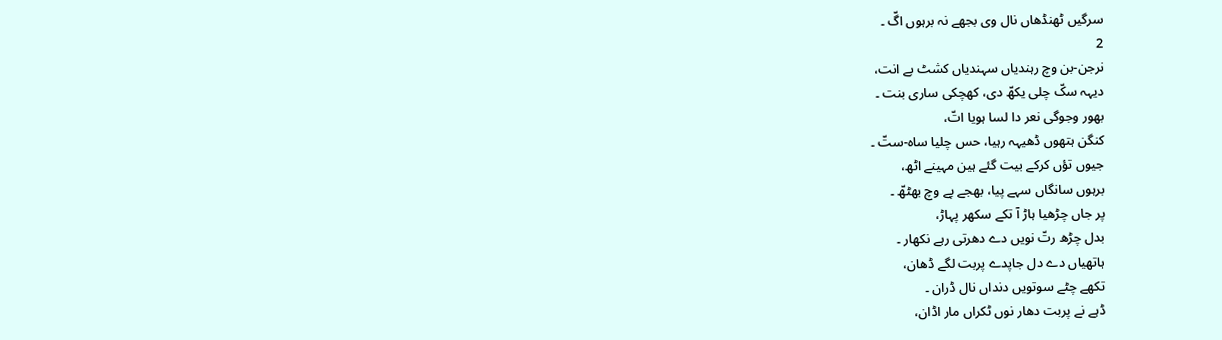سرگیں ٹھنڈھاں نال وی بجھے نہ برہوں اگّ ۔
2
نرجن-بن وچ رہندیاں سہندیاں کشٹ بے انت،
دیہہ سکّ چلی یکھّ دی، کھچکی ساری بنت ۔
بھور وجوگی نعر دا لسا ہویا اتّ،
کنگن ہتھوں ڈھیہہ رہیا، حس چلیا ساہ-ستّ ۔
جیوں تؤں کرکے بیت گئے ہین مہینے اٹھ،
برہوں سانگاں سہے پیا، بھجے پے وچ بھٹھّ ۔
پر جاں چڑھیا ہاڑ آ تکے سکھر پہاڑ،
بدل چڑھ رتّ نویں دے دھرتی رہے نکھار ۔
ہاتھیاں دے دل جاپدے پربت لگے ڈھان،
تکھے چٹے سوتویں دنداں نال ڈران ۔
ڈہے نے پربت دھار نوں ٹکراں مار اڈان،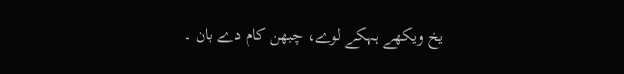یخ ویکھے ہہکے لوے، چبھن کام دے بان ۔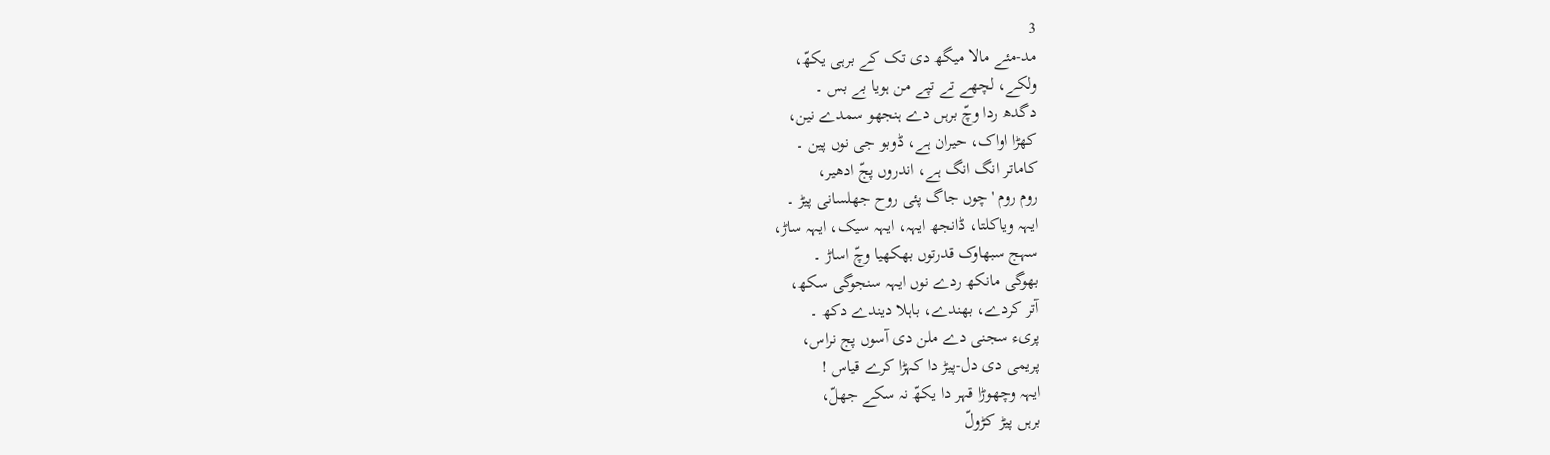3
مد-مئے مالا میگھ دی تک کے برہی یکھّ،
ولکے، لچھے تے تپے من ہویا بے بس ۔
دگدھ ردا وچّ برہں دے ہنجھو سمدے نین،
کھڑا اواک، حیران ہے، ڈوبو جی نوں پین ۔
کاماتر انگ انگ ہے، اندروں پجّ ادھیر،
روم روم 'چوں جاگ پئی روح جھلسانی پیڑ ۔
ایہہ ویاکلتا، ڈانجھ ایہہ، ایہہ سیک، ایہہ ساڑ،
سہج سبھاوک قدرتوں بھکھیا وچّ اساڑ ۔
بھوگی مانکھ ردے نوں ایہہ سنجوگی سکھ،
آتر کردے، بھندے، باہلا دیندے دکھ ۔
پریء سجنی دے ملن دی آسوں پج نراس،
پریمی دی دل-پیڑ دا کہڑا کرے قیاس !
ایہہ وچھوڑا قہر دا یکھّ نہ سکے جھلّ،
برہں پیڑ کڑولّ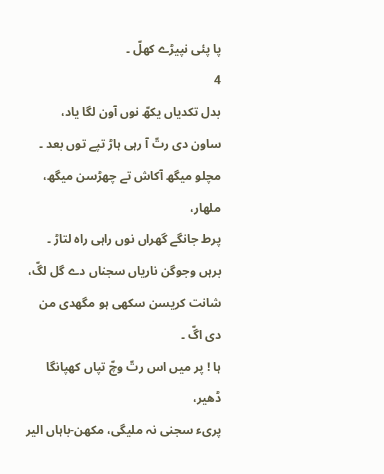پا پئی نپیڑے کھلّ ۔
4
بدل تکدیاں یکھّ نوں آون لگا یاد،
ساون دی رتّ آ رہی ہاڑ تپے توں بعد ۔
مچلو میگھ آکاش تے چھڑسن میگھ، ملھار،
پرط جانگے گھراں نوں راہی راہ لتاڑ ۔
برہں وجوگن ناریاں سجناں دے گل لگّ،
شانت کریسن سکھی ہو مگھدی من دی اگّ ۔
ہا ! پر میں اس رتّ وچّ تپاں کھپانگا ڈھیر،
پریء سجنی نہ ملیگی، مکھن-باہاں الیر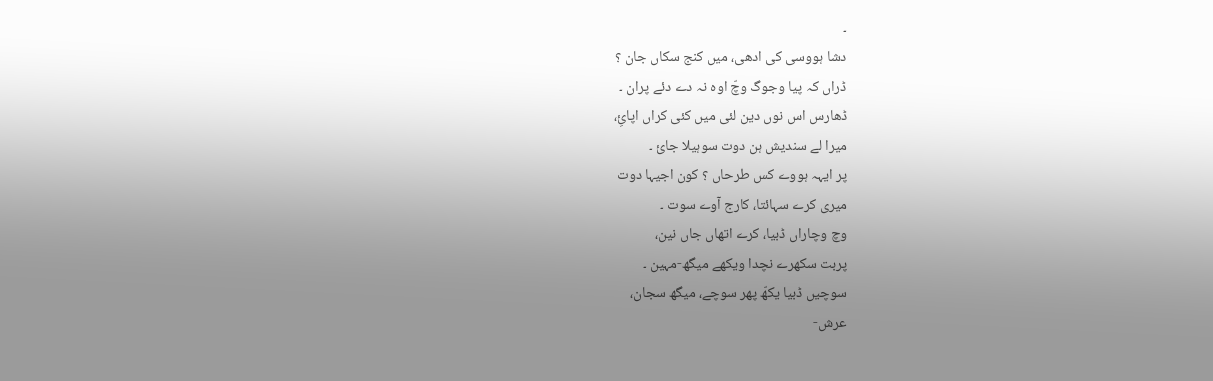۔
دشا ہووسی کی ادھی، میں کنج سکاں جان ؟
ڈراں کہ پیا وجوگ وچّ اوہ نہ دے دئے پران ۔
ڈھارس اس نوں دین لئی میں کئی کراں اپائِ،
میرا لے سندیش ہن دوت سوہیلا جائ ۔
پر ایہہ ہووے کس طرحاں ؟ کون اجیہا دوت
میری کرے سہائتا، کارج آوے سوت ۔
وچ وچاراں ڈبیا، کرے اتھاں جاں نین،
پربت سکھرے نچدا ویکھے میگھ-مہین ۔
سوچیں ڈبیا یکھّ پھر سوچے، میگھ سجان،
عرش-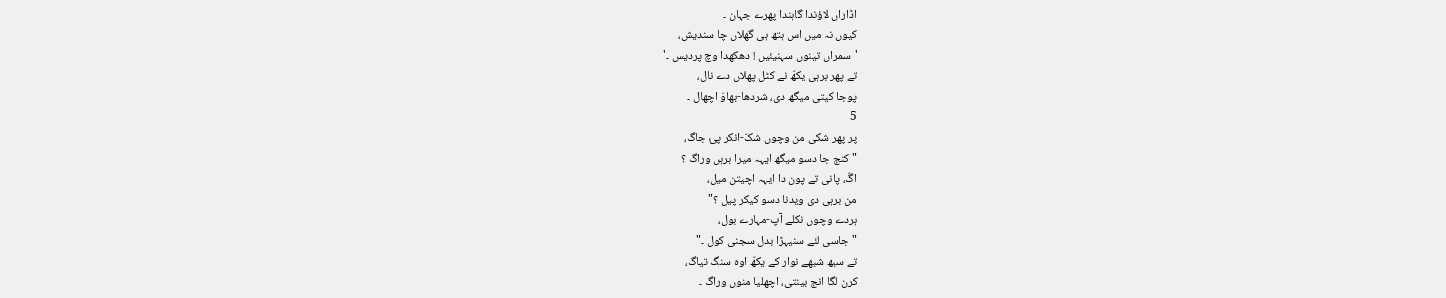اڈاراں لاؤندا گاہندا پھرے جہان ۔
کیوں نہ میں اس ہتھ ہی گھلاں چا سندیش،
'سمراں تینوں سہنیئیں ! دھکھدا وچ پردیس ۔'
تے پھر برہی یکھّ نے کٹل پھلاں دے نال،
پوجا کیتی میگھ دی، شردھا-بھاوَ اچھال ۔
5
پر پھر شکی من وچوں شکّ-انکر پئ جاگ،
"کنج جا دسو میگھ ایہہ میرا برہں وراگ ؟
اگّ، پانی تے پون دا ایہہ اچیتن میل،
من برہی دی ویدنا دسو کیکر پیل ؟"
ہردے وچوں نکلے آپ-مہارے بول،
"جاسی لئے سنیہڑا بدل سجنی کول ۔"
تے سبھ شبھے نوار کے یکھّ اوہ سنگ تیاگ،
کرن لگا انج بینتی، اچھلیا منوں وراگ ۔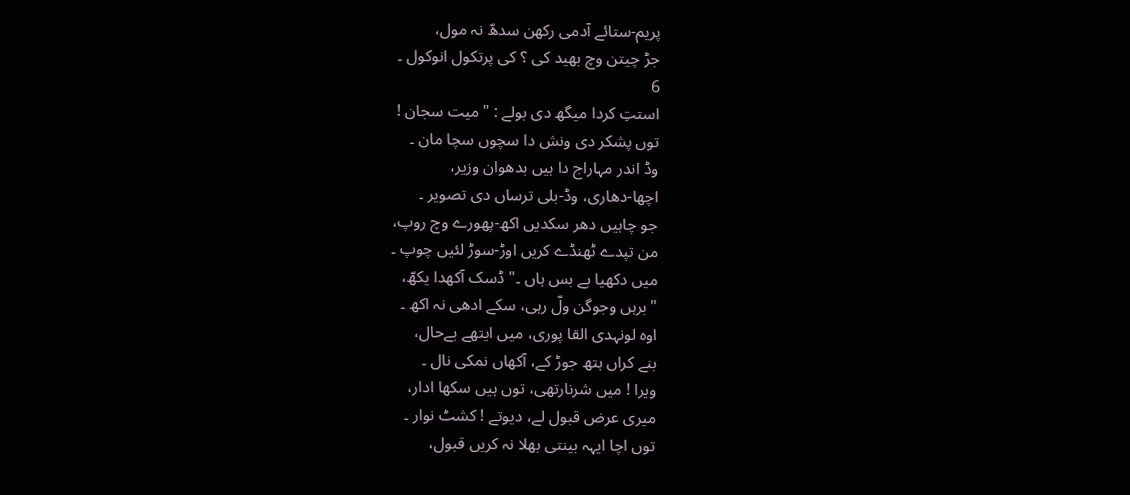پریم-ستائے آدمی رکھن سدھّ نہ مول،
جڑ چیتن وچ بھید کی ؟ کی پرتکول انوکول ۔
6
استتِ کردا میگھ دی بولے : "میت سجان !
توں پشکر دی ونش دا سچوں سچا مان ۔
وڈ اندر مہاراج دا ہیں بدھوان وزیر،
اچھا-دھاری، وڈ-بلی ترساں دی تصویر ۔
جو چاہیں دھر سکدیں اکھ-پھورے وچ روپ،
من تپدے ٹھنڈے کریں اوڑ-سوڑ لئیں چوپ ۔
میں دکھیا بے بس ہاں ۔" ڈسک آکھدا یکھّ،
"برہں وجوگن ولّ رہی، سکے ادھی نہ اکھ ۔
اوہ لونہدی القا پوری، میں ایتھے بےحال،
بنے کراں ہتھ جوڑ کے، آکھاں نمکی نال ۔
ویرا ! میں شرنارتھی، توں ہیں سکھا ادار،
میری عرض قبول لے، دیوتے ! کشٹ نوار ۔
توں اچا ایہہ بینتی بھلا نہ کریں قبول،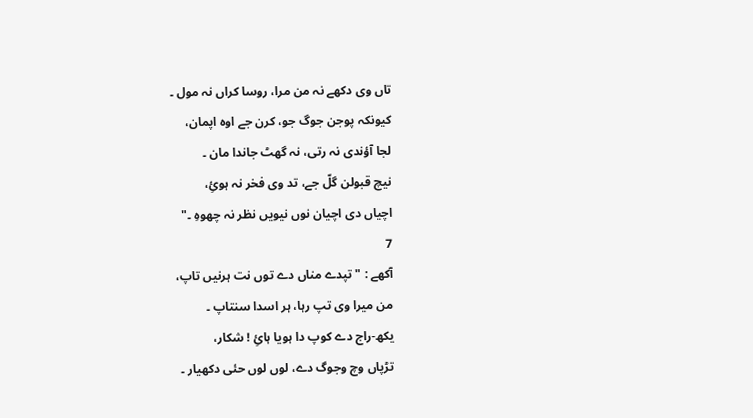تاں وی دکھے نہ من مرا، روسا کراں نہ مول ۔
کیونکہ پوجن جوگ جو، کرن جے اوہ اپمان،
لجا آؤندی نہ رتی، نہ گھٹ جاندا مان ۔
نیچ قبولن گلّ جے، تد وی فخر نہ ہوئِ،
اچیاں دی اچیان نوں نیویں نظر نہ چھوہِ ۔"
7
آکھے : "تپدے مناں دے توں نت ہرنیں تاپ،
من میرا وی تپ رہا، ہر اسدا سنتاپ ۔
یکھ-راج دے کوپ دا ہویا ہائِ ! شکار،
تڑپاں وچ وجوگ دے، لوں لوں حئی دکھیار ۔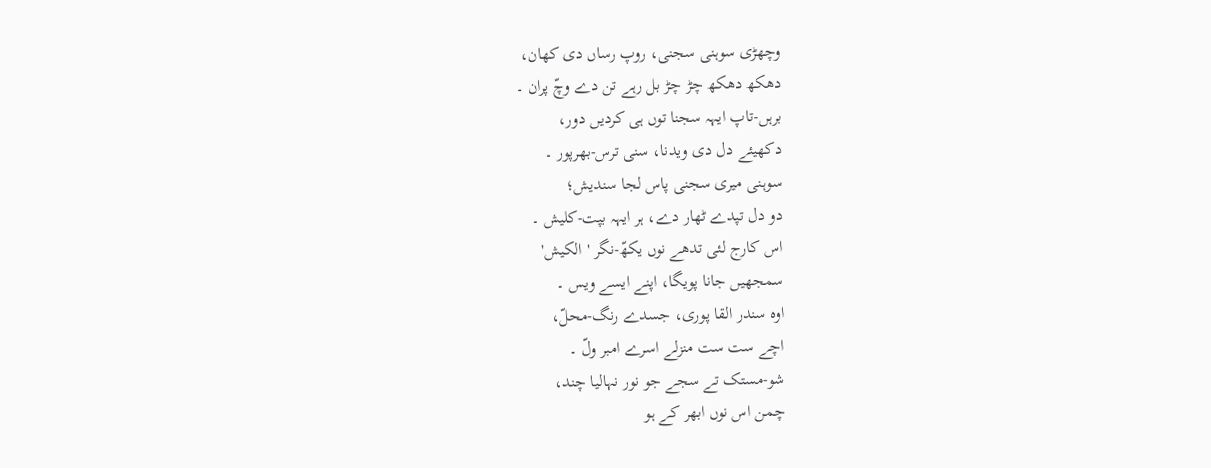وچھڑی سوہنی سجنی، روپ رساں دی کھان،
دھکھ دھکھ چڑ چڑ بل رہے تن دے وچّ پران ۔
برہں-تاپ ایہہ سجنا توں ہی کردیں دور،
دکھیئے دل دی ویدنا، سنی ترس-بھرپور ۔
سوہنی میری سجنی پاس لجا سندیش؛
دو دل تپدے ٹھار دے، ہر ایہہ بپت-کلیش ۔
اس کارج لئی تدھے نوں یکھّ-نگر 'الکیش'
سمجھیں جانا پویگا، اپنے ایسے ویس ۔
اوہ سندر القا پوری، جسدے رنگ-محلّ،
اچے ست ست منزلے اسرے امبر ولّ ۔
شو-مستک تے سجے جو نور نہالیا چند،
چمن اس نوں ابھر کے ہو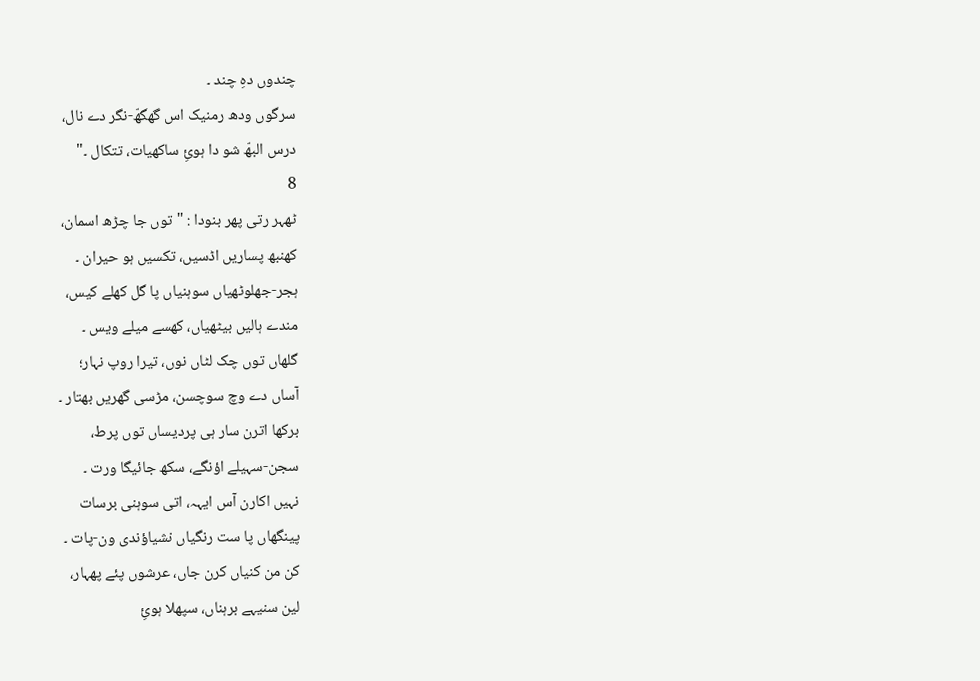چندوں دہِ چند ۔
سرگوں ودھ رمنیک اس گھگھّ-نگر دے نال،
درس البھّ شو دا ہوئِ ساکھیات، تتکال ۔"
8
ٹھہر رتی پھر بنودا : "توں جا چڑھ اسمان،
کھنبھ پساریں اڈسیں، تکسیں ہو حیران ۔
ہجر-جھلوٹھیاں سوہنیاں پا گل کھلے کیس،
مندے ہالیں بیٹھیاں، کھسے میلے ویس ۔
گلھاں توں چک لٹاں نوں، تیرا روپ نہار؛
آساں دے وچ سوچسن، مڑسی گھریں بھتار ۔
برکھا اترن سار ہی پردیساں توں پرط،
سجن-سہیلے اؤنگے، سکھ جائیگا ورت ۔
نہیں اکارن آس ایہہ، اتی سوہنی برسات
پینگھاں پا ست رنگیاں نشیاؤندی ون-پات ۔
کن من کنیاں کرن جاں، عرشوں پئے پھہار،
لین سنیہے برہناں، سپھلا ہوئِ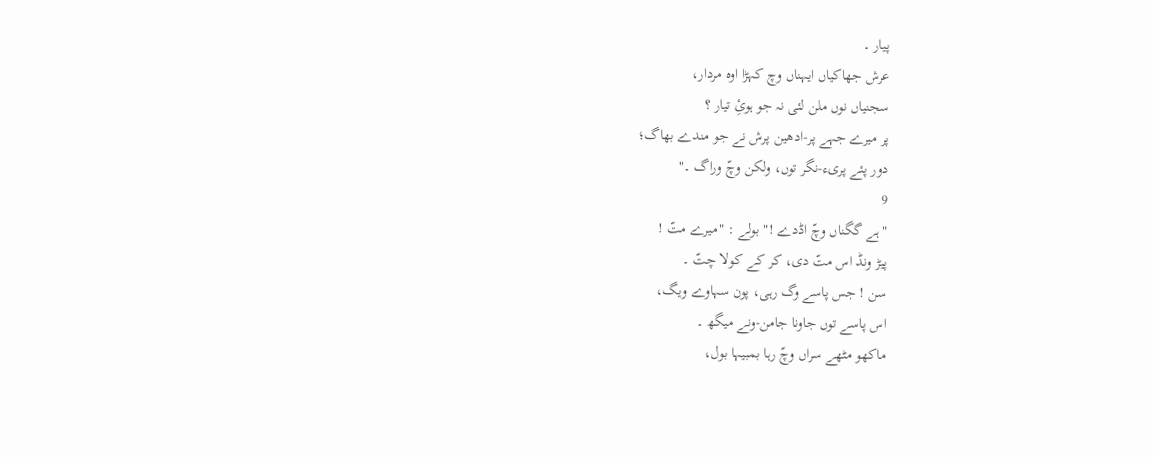پیار ۔
عرش جھاکیاں ایہناں وچ کہڑا اوہ مردار،
سجنیاں نوں ملن لئی نہ جو ہوئِ تیار ؟
پر میرے جہے پر-ادھین پرش نے جو مندے بھاگ؛
دور پئے پریء-نگر توں، ولکن وچّ وراگ ۔"
9
"ہے گگناں وچّ اڈدے !" بولے : "میرے متّ !
پیڑ ونڈ اس متّ دی، کر کے کولا چتّ ۔
سن ! جس پاسے وگ رہی، پون سہاوے ویگ،
اس پاسے توں جاونا جامن-ونے میگھ ۔
ماکھو مٹھے سراں وچّ رہا بمبیہا بول،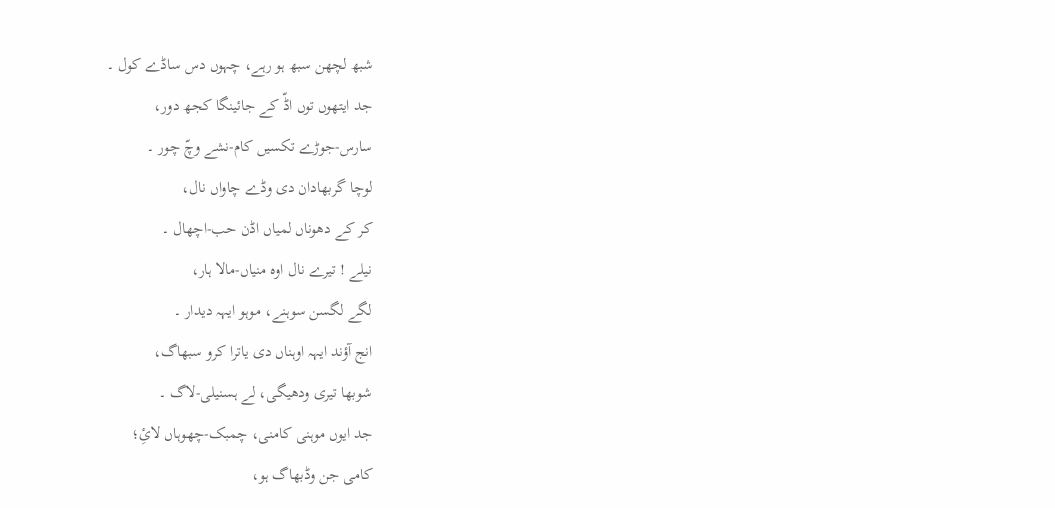شبھ لچھن سبھ ہو رہے، چہوں دس ساڈے کول ۔
جد ایتھوں توں اڈّ کے جائینگا کجھ دور،
سارس-جوڑے تکسیں کام-نشے وچّ چور ۔
لوچا گربھادان دی وڈے چاواں نال،
کر کے دھوناں لمیاں اڈن حب-اچھال ۔
نیلے ! تیرے نال اوہ منیاں-مالا ہار،
لگے لگسن سوہنے، موہو ایہہ دیدار ۔
انج آؤند ایہہ اوہناں دی یاترا کرو سبھاگ،
شوبھا تیری ودھیگی، لے ہسنیلی-لاگ ۔
جد ایوں موہنی کامنی، چمبک-چھوہاں لائِ؛
کامی جن وڈبھاگ ہو،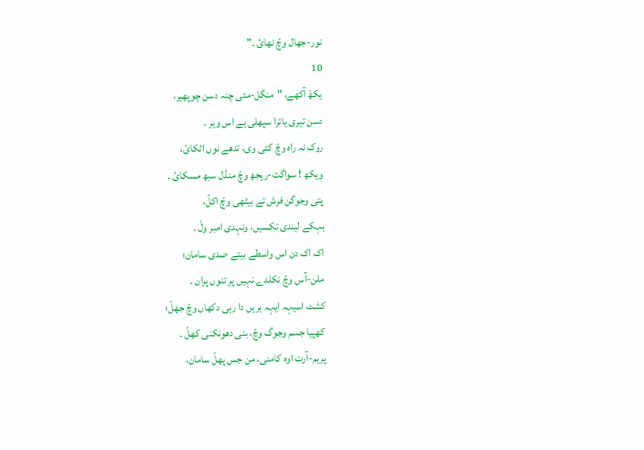نور-جھال وچّ نھائ ۔"
10
یکھّ آکھے، "منگل-مئی چنہ دسن چوپھیر،
دسن تیری یاترا سپھلی ہے اس ویر ۔
روک نہ راہ وچّ کئی وی، تدھے نوں اٹکائ،
ویکھ ! سواگت-ریجھ وچّ منڈل سبھ مسکائ ۔
پتی وجوگن فرش تے بیٹھی وچّ اکلّ،
ہہکے لیندی تکسیں، ونہدی امبر ولّ ۔
اک اک دن اس واسطے بیتے صدی سامان؛
ملن-آس وچّ نکلدے نہیں پر تنوں پران ۔
کشٹ اسیہہ ایہہ برہں دا رہی دکھاں وچّ جھلّ؛
کھپیا جسم وجوگ وچّ، بنی دھونکنی کھلّ ۔
پریم-آرت اوہ کامنی، من جس پھلّ سامان،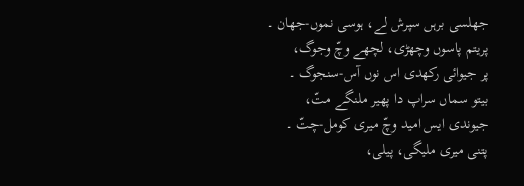جھلسی برہں سپرش لے، ہوسی نموں-جھان ۔
پریتم پاسوں وچھڑی، لچھے وچّ وجوگ،
پر جیوائی رکھدی اس نوں آس-سنجوگ ۔
بیتو سماں سراپ دا پھیر ملنگے متّ،
جیوندی ایس امید وچّ میری کومل-چتّ ۔
پتنی میری ملیگی، پیلی،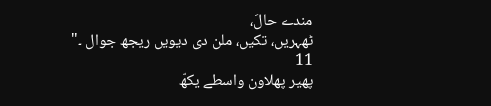مندے حالَ،
ٹھہریں، تکیں، ملن دی دیویں ریجھ جوال ۔"
11
پھیر پھلاون واسطے یکھّ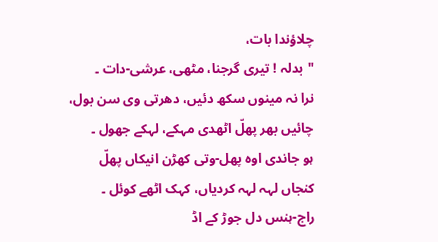چلاؤندا بات،
"بدلہ ! تیری گرجنا، مٹھی، عرشی-دات ۔
نرا نہ مینوں سکھ دئیں، دھرتی وی سن بول،
چائیں بھر پھلّ اٹھدی مہکے، لہکے جھول ۔
ہو جاندی اوہ پھل-وتی کھڑن انیکاں پھلّ
کنجاں لہہ لہہ کردیاں، کہک اٹھے کوئل ۔
راج-ہنس دل جوڑ کے اڈ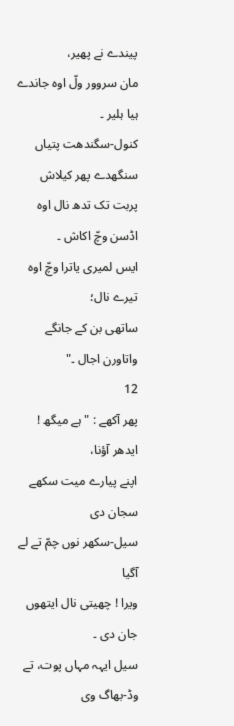پیندے نے پھیر،
مان سروور ولّ اوہ جاندے ہیا ہلیر ۔
کنول-سگندھت پتیاں سنگھدے پھر کیلاش
پربت تک تدھ نال اوہ اڈسن وچّ اکاش ۔
ایس لمیری یاترا وچّ اوہ تیرے نال؛
ساتھی بن کے جانگے واتاورن اجال ۔"
12
پھر آکھے : "ہے میگھ ! ایدھر آؤنا،
اپنے پیارے میت سکھے سجان دی
سیل-سکھر نوں چمّ تے لے آگیا
ویرا ! چھیتی نال ایتھوں جان دی ۔
سیل ایہہ مہاں پوت، تے وڈ-بھاگ وی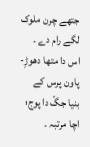جتھے چرن ملوک لگے رام دے ۔
اس دا متھا دھوڑِ-پاون پرس کے
بنیا جگّ دا پوج؛ اچا مرتبہ ۔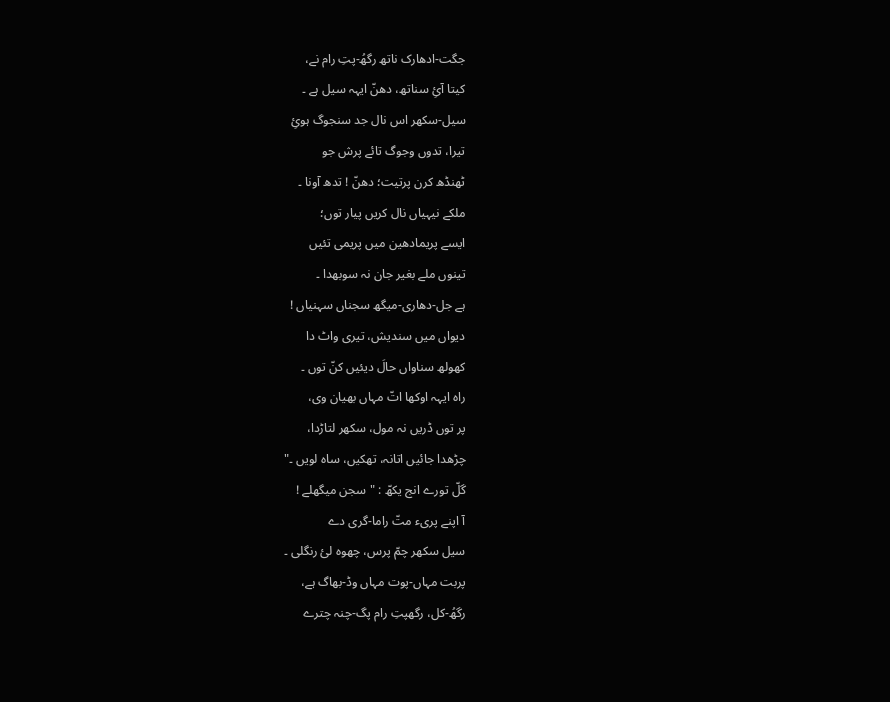جگت-ادھارک ناتھ رگھُ-پتِ رام نے،
کیتا آئِ سناتھ، دھنّ ایہہ سیل ہے ۔
سیل-سکھر اس نال جد سنجوگ ہوئِ
تیرا، تدوں وجوگ تائے پرش جو
ٹھنڈھ کرن پرتیت؛ دھنّ ! تدھ آونا ۔
ملکے نیہیاں نال کریں پیار توں؛
ایسے پریمادھین میں پریمی تئیں
تینوں ملے بغیر جان نہ سوبھدا ۔
ہے جل-دھاری-میگھ سجناں سہنیاں !
دیواں میں سندیش، تیری واٹ دا
کھولھ سناواں حالَ دیئیں کنّ توں ۔
راہ ایہہ اوکھا اتّ مہاں بھیان وی،
پر توں ڈریں نہ مول، سکھر لتاڑدا،
چڑھدا جائیں اتانہ، تھکیں، ساہ لویں ۔"
گلّ تورے انج یکھّ : "سجن میگھلے !
آ اپنے پریء متّ راما-گری دے
سیل سکھر چمّ پرس، چھوہ لئ رنگلی ۔
پربت مہاں-پوت مہاں وڈ-بھاگ ہے،
رگھُ-کل، رگھپتِ رام پگ-چنہ چترے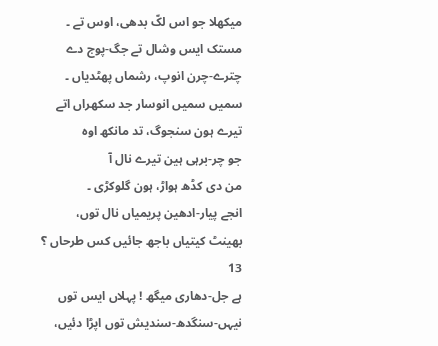میکھلا جو اس لکّ بدھی، اوس تے ۔
مستک ایس وشال تے جگ-پوج دے
چترے-چرن انوپ، رشماں پھٹدیاں ۔
سمیں سمیں انوسار جد سکھراں اتے
تیرے ہون سنجوگ، تد مانکھ اوہ
جو چر-برہی ہین تیرے نال آ
من دی کڈھ ہواڑ، ہون گلوکڑی ۔
انجے پیار-ادھین پریمیاں نال توں،
بھینٹ کیتیاں باجھ جائیں کس طرحاں ؟
13
ہے جل-دھاری میگھ ! پہلاں ایس توں
نیہں-سنگدھ-سندیش توں اپڑا دئیں،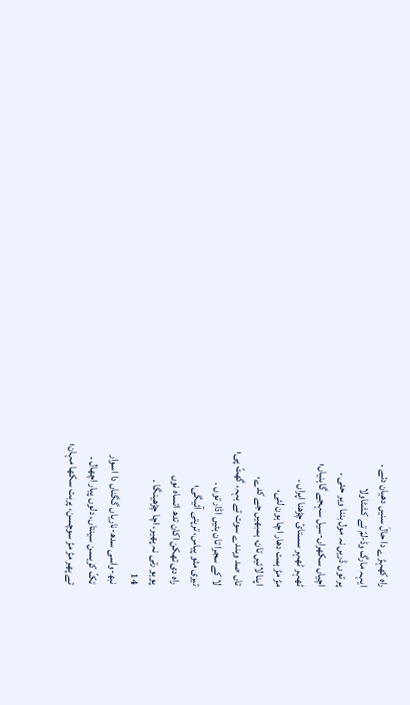راہ کھہڑے دا حالَ سنیں دھیان دئے ۔
ایہہ مارگ وڈ-لمّ تے کشٹاولا
پر توں ڈریں نہ مول بننا ویر حئی ۔
اچیاں سکھراں-سیل سہجے گاہنیاں؛
ٹھہر ٹھہر سستائ چڑھنا اپراں ۔
مڑ مڑ ہمت دھار اچا ہون لئی،
اپنا لائیں تان، ہمبھیں جے کدے،
تاں صد وہندے سوت تے بہہ، گھٹّ پی؛
لا کے سجرا تان ہئیں اڈار توں ۔
تیری مٹو پیاس، ترپتی آئیگی؛
راہ دی تھکن اکان تدھ اتساہ نوں
پوہو رتی نہ پھیر، اچا چڑھینگا ۔
14
نبھ-واسی سدھ-ناریاں گگناں دا اسوار
تکّ کریسن سینتاں، دلوں پیار اچھال ۔
تے پھر مڑ مڑ سوچسن، پربت سکھا مہان؛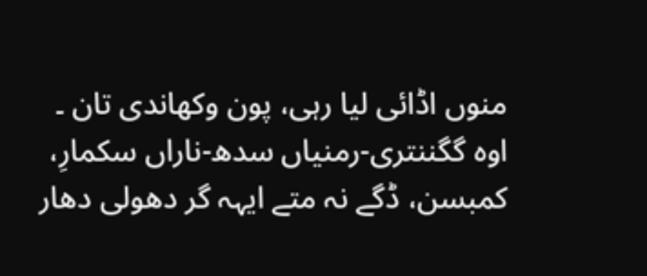منوں اڈائی لیا رہی، پون وکھاندی تان ۔
اوہ گگننتری-رمنیاں سدھ-ناراں سکمارِ،
کمبسن، ڈگے نہ متے ایہہ گر دھولی دھار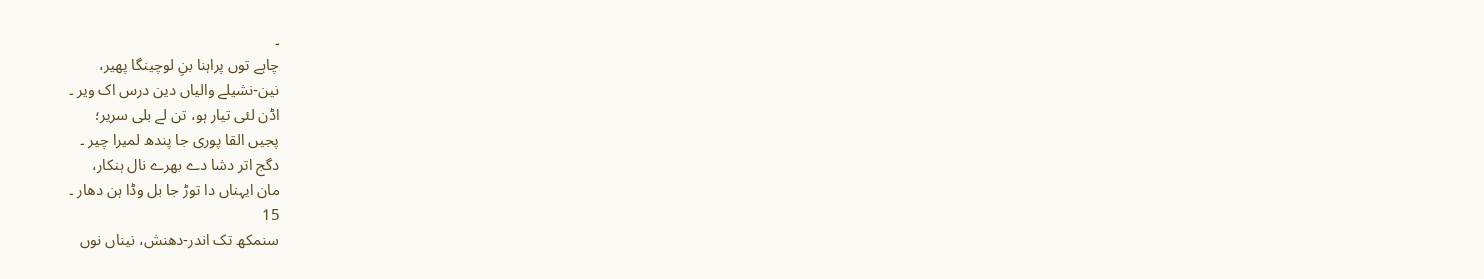۔
چاہے توں پراہنا بنِ لوچینگا پھیر،
نین-نشیلے والیاں دین درس اک ویر ۔
اڈن لئی تیار ہو، تن لے بلی سریر؛
پجیں القا پوری جا پندھ لمیرا چیر ۔
دگج اتر دشا دے بھرے نال ہنکار،
مان ایہناں دا توڑ جا بل وڈا ہن دھار ۔
15
سنمکھ تک اندر-دھنش، نیناں نوں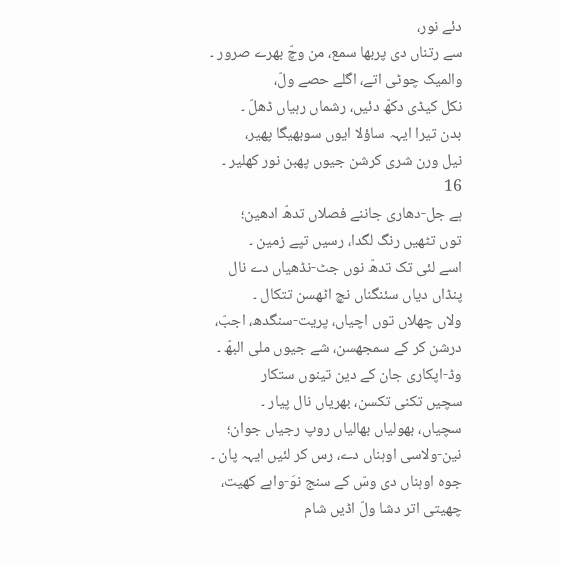دئے نور،
سے رتناں دی پربھا سمع، من وچّ بھرے صرور ۔
والمیک چوٹی اتے، اگلے حصے ولّ،
نکل کیڈی دکھّ دئیں، رشماں رہیاں ڈھلّ ۔
بدن تیرا ایہہ ساؤلا ایوں سوبھیگا پھیر،
نیل ورن شری کرشن جیوں پھبن نور کھلیر ۔
16
ہے جل-دھاری جاننے فصلاں تدھّ ادھین؛
توں تٹھیں رنگ لگدا، رسیں تپے زمین ۔
اسے لئی تک تدھّ نوں جٹ-نڈھیاں دے نال
پنڈاں دیاں سئنگناں نچ اٹھسن تتکال ۔
ولاں چھلاں توں اچیاں، پریت-سنگدھ، اجبّ،
درشن کر کے سمجھسن، شے جیوں ملی البھّ ۔
وڈ-اپکاری جان کے دین تینوں ستکار
سچیں تکنی تکسن، بھریاں نال پیار ۔
سچیاں، بھولیاں بھالیاں روپ رجیاں جوان؛
نین-ولاسی اوہناں دے، رس کر لئیں ایہہ پان ۔
جوہ اوہناں دی وسّ کے سنج نوَ-واہے کھیت،
چھیتی اتر دشا ولّ اڈیں شام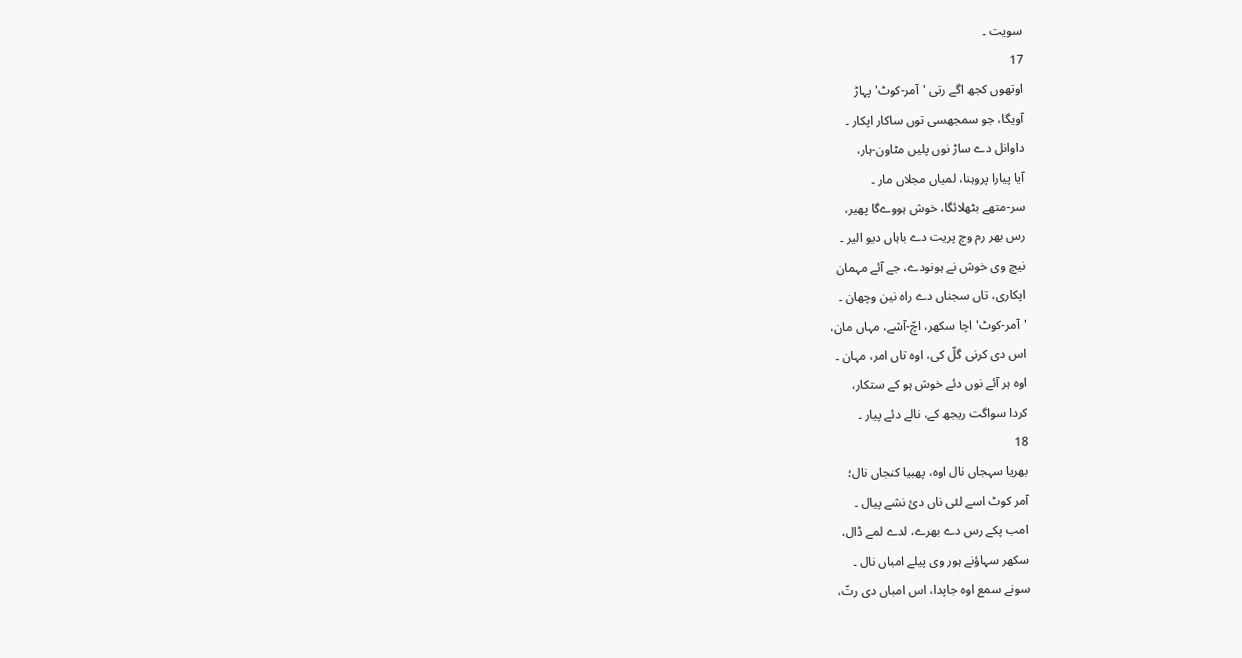سویت ۔
17
اوتھوں کجھ اگے رتی 'آمر-کوٹ' پہاڑ
آویگا، جو سمجھسی توں ساکار اپکار ۔
داوانل دے ساڑ نوں پلیں مٹاون-ہار،
آیا پیارا پروہنا، لمیاں مجلاں مار ۔
سر-متھے بٹھلائگا، خوش ہووےگا پھیر،
رس بھر رم وچ پریت دے باہاں دیو الیر ۔
نیچ وی خوش نے ہونودے، جے آئے مہمان
اپکاری، تاں سجناں دے راہ نین وچھان ۔
'آمر-کوٹ' اچا سکھر، اچّ-آشے، مہاں مان،
اس دی کرنی گلّ کی، اوہ تاں امر، مہان ۔
اوہ ہر آئے نوں دئے خوش ہو کے ستکار،
کردا سواگت ریجھ کے، نالے دئے پیار ۔
18
بھریا سہجاں نال اوہ، پھبیا کنجاں نال؛
آمر کوٹ اسے لئی ناں دئ نشے پیال ۔
امب پکے رس دے بھرے، لدے لمے ڈال،
سکھر سہاؤنے ہور وی پیلے امباں نال ۔
سونے سمع اوہ جاپدا، اس امباں دی رتّ،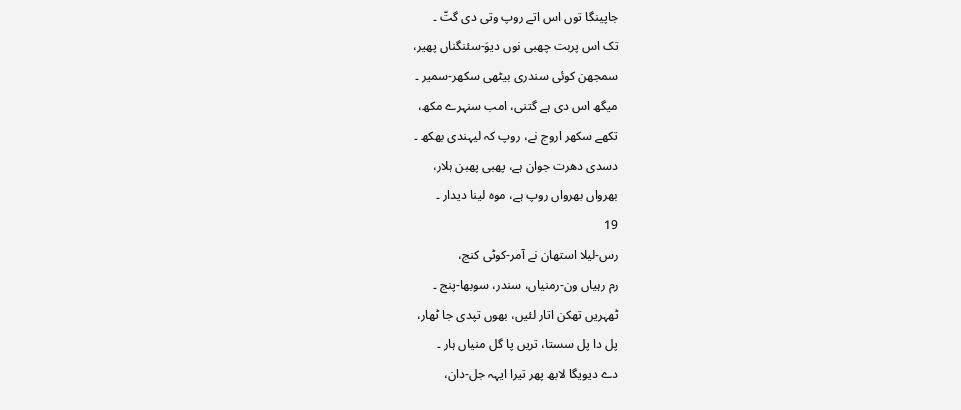جاپینگا توں اس اتے روپ وتی دی گتّ ۔
تک اس پربت چھبی نوں دیوَ-سئنگناں پھیر،
سمجھن کوئی سندری بیٹھی سکھر-سمیر ۔
میگھ اس دی ہے گتنی، امب سنہرے مکھ،
تکھے سکھر اروج نے، روپ کہ لیہندی بھکھ ۔
دسدی دھرت جوان ہے، پھبی پھبن ہلار،
بھرواں بھرواں روپ ہے، موہ لینا دیدار ۔
19
رس-لیلا استھان نے آمر-کوٹی کنج،
رم رہیاں ون-رمنیاں، سندر، سوبھا-پنج ۔
ٹھہریں تھکن اتار لئیں، بھوں تپدی جا ٹھار،
پل دا پل سستا، تریں پا گل منیاں ہار ۔
دے دیویگا لابھ پھر تیرا ایہہ جل-دان،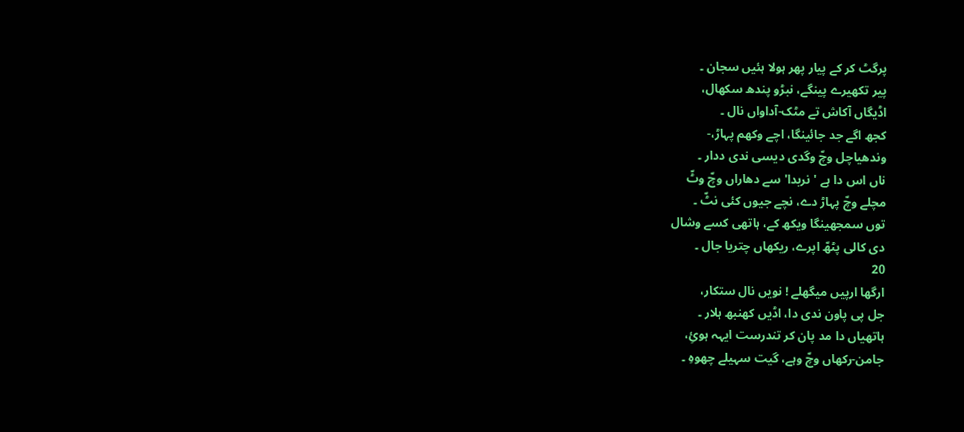پرگٹ کر کے پیار پھر ہولا ہئیں سجان ۔
پیر تکھیرے پینگے، نبڑو پندھ سکھال،
اڈیگاں آکاش تے مٹک-آداواں نال ۔
کجھ اگے جد جائینگا، اچے وکھم پہاڑ،-
وندھیاچل وچّ وگدی دیسی ندی ددار ۔
ناں اس دا ہے 'نربدا' سے دھاراں وچّ وٹّ
مچلے وچّ پہاڑ دے، نچے جیوں کئی نٹّ ۔
توں سمجھینگا ویکھ کے، ہاتھی کسے وشال
دی کالی پٹھّ اپرے، ریکھاں چتریا جال ۔
20
ارگھا ارپیں میگھلے ! نویں نال ستکار،
جل پی پاون ندی دا، اڈیں کھنبھ ہلار ۔
ہاتھیاں دا مد پان کر تندرست ایہہ ہوئِ،
جامن-رکھاں وچّ وہے، گیت سہیلے چھوہِ ۔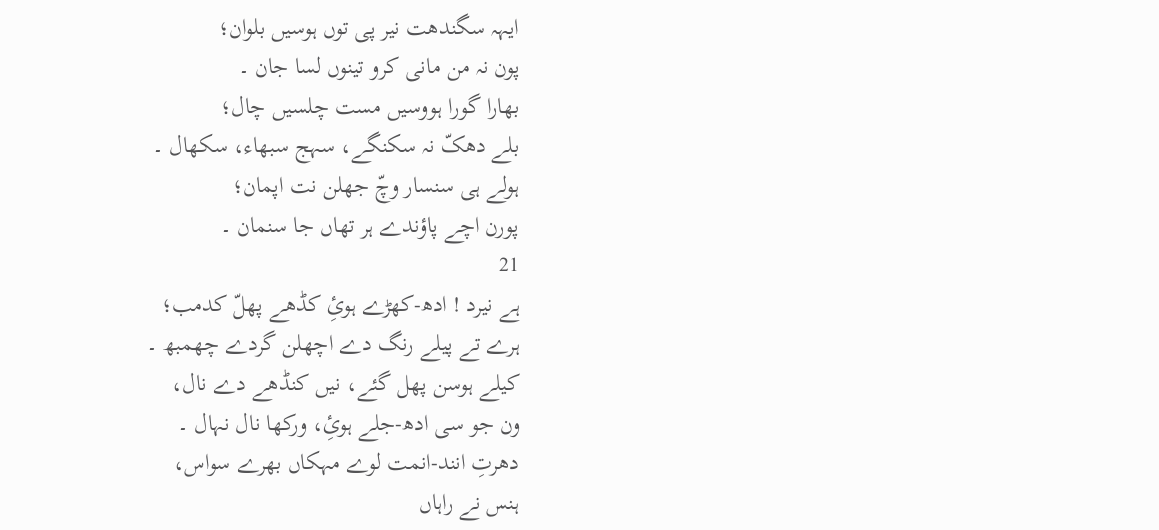ایہہ سگندھت نیر پی توں ہوسیں بلوان؛
پون نہ من مانی کرو تینوں لسا جان ۔
بھارا گورا ہووسیں مست چلسیں چال؛
بلے دھکّ نہ سکنگے، سہج سبھاء، سکھال ۔
ہولے ہی سنسار وچّ جھلن نت اپمان؛
پورن اچے پاؤندے ہر تھاں جا سنمان ۔
21
ہے نیرد ! ادھ-کھڑے ہوئِ کڈھے پھلّ کدمب؛
ہرے تے پیلے رنگ دے اچھلن گردے چھمبھ ۔
کیلے ہوسن پھل گئے، نیں کنڈھے دے نال،
ون جو سی ادھ-جلے ہوئِ، ورکھا نال نہال ۔
دھرتِ انند-انمت لوے مہکاں بھرے سواس،
ہنس نے راہاں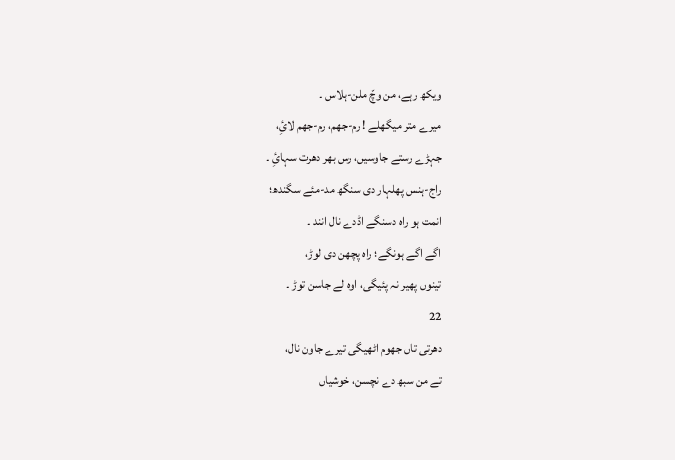ویکھ رہے، من وچّ ملن-ہلاس ۔
میرے متر میگھلے ! رم-جھم، رم-جھم لائِ،
جہڑے رستے جاوسیں، رس بھر دھرت سہائِ ۔
راج-ہنس پھلہار دی سنگھ مد-مئے سگندھ؛
انمت ہو راہ دسنگے اڈدے نال انند ۔
اگے اگے ہونگے؛ راہ پچھن دی لوڑ،
تینوں پھیر نہ پئیگی، اوہ لے جاسن توڑ ۔
22
دھرتی تاں جھوم اٹھیگی تیرے جاون نال،
تے من سبھ دے نچسن، خوشیاں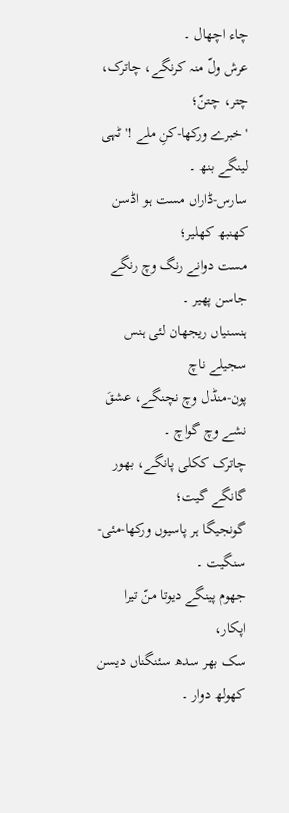چاء اچھال ۔
عرش ولّ منہ کرنگے، چاترک، چتر، چتنّ؛
'خبرے ورکھا-کنِ ملے !' ٹہی لینگے بنھ ۔
سارس-ڈاراں مست ہو اڈسن کھنبھ کھلیر؛
مست دوانے رنگ وچ رنگے جاسن پھیر ۔
ہنسنیاں ریجھان لئی ہنس سجیلے ناچ
پون-منڈل وچ نچنگے، عشقَ نشے وچ گواچ ۔
چاترک ککلی پانگے، بھور گانگے گیت؛
گونجیگا ہر پاسیوں ورکھا-مئی-سنگیت ۔
جھوم پینگے دیوتا منّ تیرا اپکار،
سک بھر سدھ سئنگناں دیسن کھولھ دوار ۔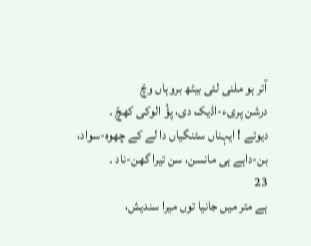آتر ہو ملنی لئی بیٹھ بروہاں وچّ
درشن پریء-اڈیک دی، پؤُ الوکی کھچّ ۔
دیوتے ! ایہناں سئنگیاں دا لے کے چھوہ-سواد،
بن-داہے ہی مانسن، سن تیرا گھن-ناد ۔
23
ہے متر میں جانیا توں میرا سندیش،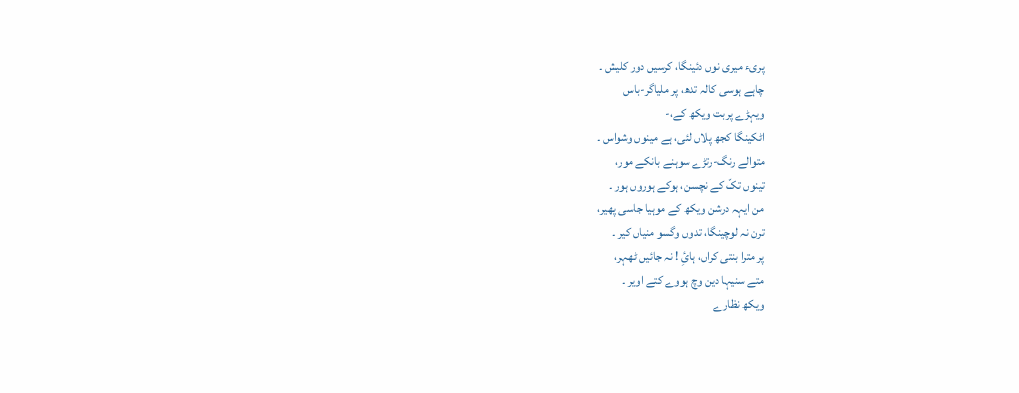پریء میری نوں دئینگا، کرسیں دور کلیش ۔
چاہے ہوسی کالہ تدھ، پر ملیاگر-باس
ویہڑے پربت ویکھ کے،-
اٹکینگا کجھ پلاں لئی، ہے مینوں وشواس ۔
متوالے رنگ-رتڑے سوہنے بانکے مور،
تینوں تکّ کے نچسن، ہوکے ہوروں ہور ۔
من ایہہ درشن ویکھ کے موہیا جاسی پھیر،
ترن نہ لوچینگا، تدوں وگسو منیاں کیر ۔
پر مترا بنتی کراں، ہائِ ! نہ جائیں ٹھہر،
متے سنیہا دین وچ ہووے کتے اویر ۔
ویکھ نظارے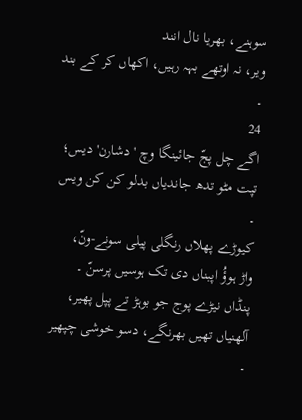سوہنے، بھریا نال انند
ویر، نہ اوتھے بہہ رہیں، اکھاں کر کے بند ۔
24
اگے چل پجّ جائینگا وچ 'دشارن' دیس؛
تپت مٹو تدھ جاندیاں بدلو کن کن ویس ۔
کیوڑے پھلاں رنگلی پیلی سونے-ونّ،
واڑ ہوؤُ اپبناں دی تک ہوسیں پرسنّ ۔
پنڈاں نیڑے پوج جو بوہڑ تے پپل پھیر،
آلھنیاں تھیں بھرنگے، دسو خوشی چپھیر ۔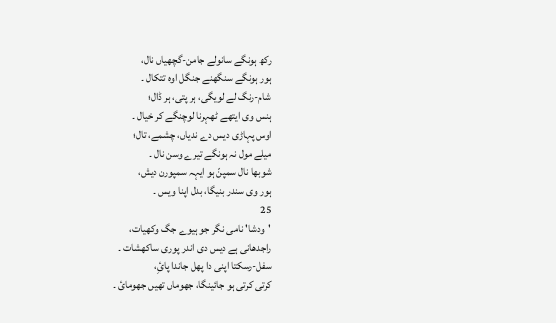رکھ ہونگے سانولے جامن-گچھیاں نال،
ہور ہونگے سنگھنے جنگل اوہ تتکال ۔
شام-رنگ لے لویگی، ہر پتی، ہر ڈال؛
ہنس وی ایتھے ٹھہرنا لوچنگے کر خیال ۔
اوس پہاڑی دیس دے ندیاں، چشمے، تال؛
میلے مول نہ ہونگے تیرے وسن نال ۔
شوبھا نال سمپنّ ہو ایہہ سمپورن دیش،
ہور وی سندر بنیگا، بدل اپنا ویس ۔
25
'ودشا' نامی نگر جو ہیوے جگ وکھیات،
راجدھانی ہے دیس دی اندر پوری ساکھشات ۔
سفل-رسکتا اپنی دا پھل جاندا پائِ،
کرتی کرتی ہو جائینگا، جھوماں تھیں جھومائ ۔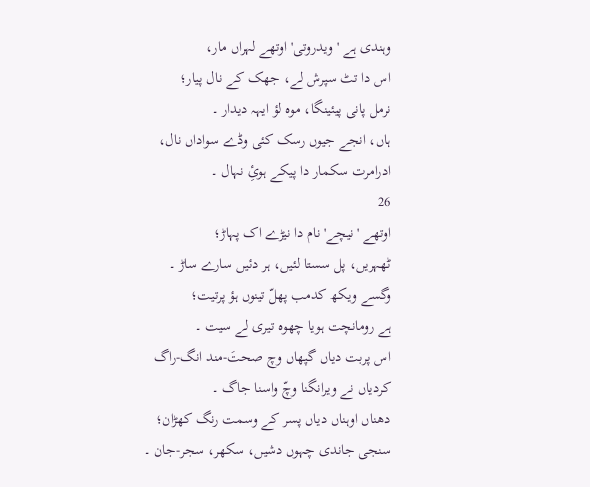وہندی ہے 'ویدروتی' اوتھے لہراں مار،
اس دا تٹ سپرش لے، جھک کے نال پیار؛
نرمل پانی پیئینگا، موہ لؤ ایہہ دیدار ۔
ہاں، انجے جیوں رسک کئی وڈے سواداں نال،
ادرامرت سکمار دا پیکے ہوئِ نہال ۔
26
اوتھے 'نیچے' نام دا نیڑے اک پہاڑ؛
ٹھہریں، پل سستا لئیں، ہر دئیں سارے ساڑ ۔
وگسے ویکھ کدمب پھلّ تینوں ہؤ پرتیت؛
ہے رومانچت ہویا چھوہ تیری لے سیت ۔
اس پربت دیاں گپھاں وچ صحتَ-مند انگ-راگ
کردیاں نے ویرانگنا وچّ واسنا جاگ ۔
دھناں اوہناں دیاں پسر کے وسمت رنگ کھڑان؛
سنجی جاندی چہوں دشیں، سکھر، سجر-جان ۔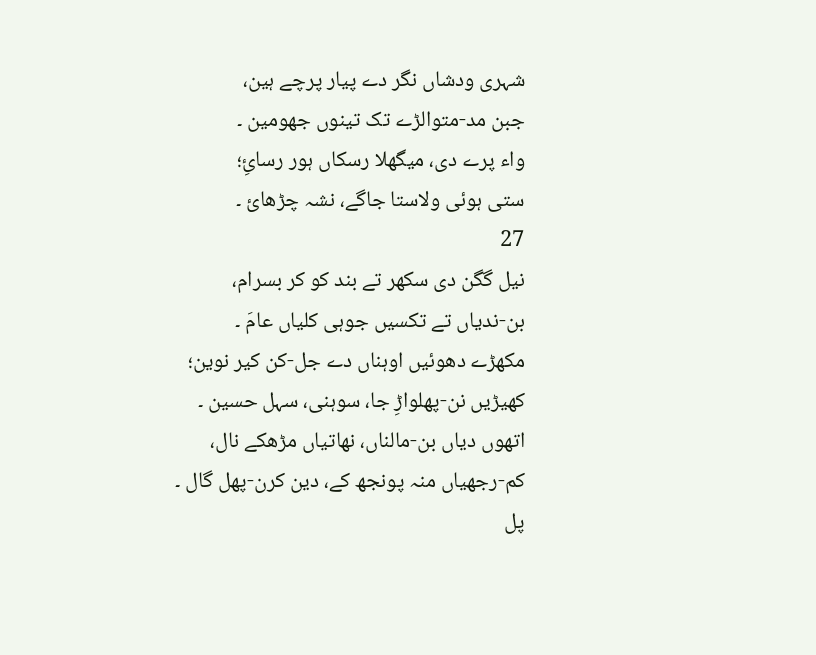شہری ودشاں نگر دے پیار پرچے ہین،
جبن مد-متوالڑے تک تینوں جھومین ۔
واء پرے دی، میگھلا رسکاں ہور رسائِ؛
ستی ہوئی ولاستا جاگے، نشہ چڑھائ ۔
27
نیل گگن دی سکھر تے بند کو کر بسرام،
بن-ندیاں تے تکسیں جوہی کلیاں عامَ ۔
مکھڑے دھوئیں اوہناں دے جل-کن کیر نوین؛
کھیڑیں نن-پھلواڑِ جا، سوہنی، سہل حسین ۔
اتھوں دیاں بن-مالناں، نھاتیاں مڑھکے نال،
کم-رجھیاں منہ پونجھ کے، دین کرن-پھل گال ۔
پل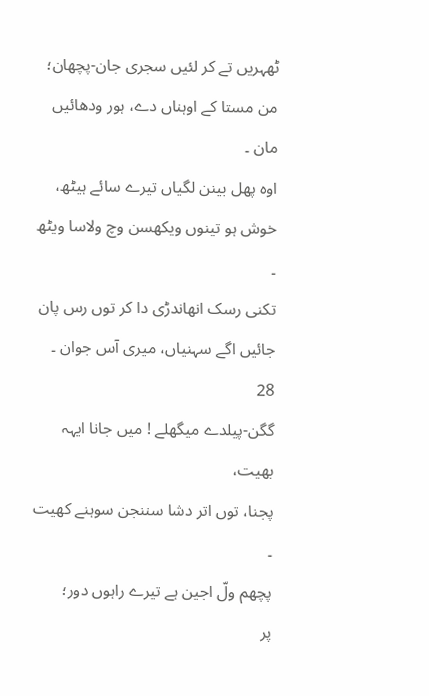ٹھہریں تے کر لئیں سجری جان-پچھان؛
من مستا کے اوہناں دے، ہور ودھائیں مان ۔
اوہ پھل بینن لگیاں تیرے سائے ہیٹھ،
خوش ہو تینوں ویکھسن وچ ولاسا ویٹھ ۔
تکنی رسک انھاندڑی دا کر توں رس پان
جائیں اگے سہنیاں، میری آس جوان ۔
28
گگن-پیلدے میگھلے ! میں جانا ایہہ بھیت،
پجنا، توں اتر دشا سننجن سوہنے کھیت ۔
پچھم ولّ اجین ہے تیرے راہوں دور؛
پر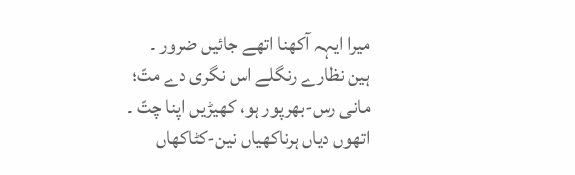میرا ایہہ آکھنا اتھے جائیں ضرور ۔
ہین نظارے رنگلے اس نگری دے متّ؛
مانی رس-بھرپور ہو، کھیڑیں اپنا چتّ ۔
اتھوں دیاں ہرناکھیاں نین-کٹاکھاں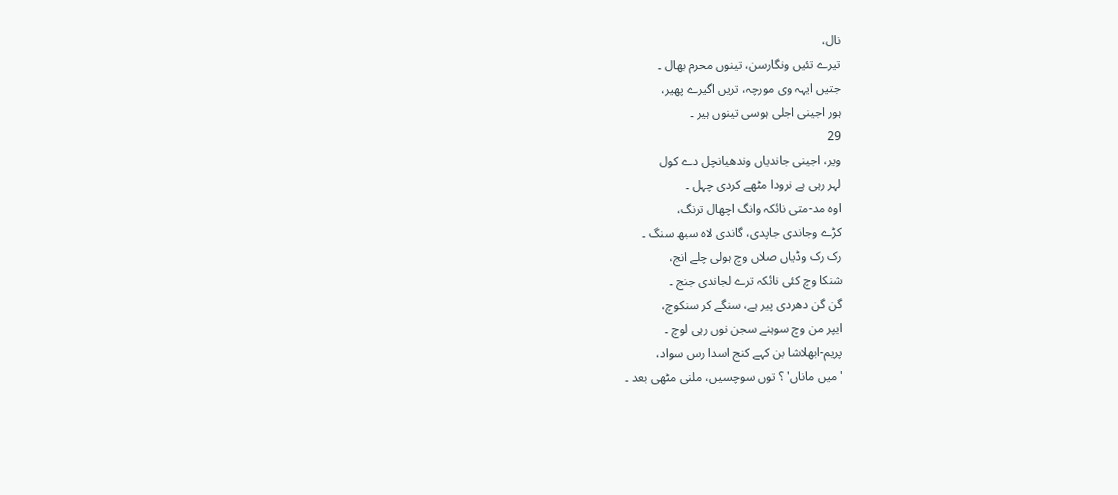نال،
تیرے تئیں ونگارسن، تینوں محرم بھال ۔
جتیں ایہہ وی مورچہ، تریں اگیرے پھیر،
ہور اجینی اجلی ہوسی تینوں ہیر ۔
29
ویر، اجینی جاندیاں وندھیانچل دے کول
لہر رہی ہے نرودا مٹھے کردی چہل ۔
اوہ مد-متی نائکہ وانگ اچھال ترنگ،
کڑے وجاندی جاپدی، گاندی لاہ سبھ سنگ ۔
رک رک وڈیاں صلاں وچ ہولی چلے انج،
شنکا وچ کئی نائکہ ترے لجاندی جنج ۔
گن گن دھردی پیر ہے، سنگے کر سنکوچ،
ایپر من وچ سوہنے سجن نوں رہی لوچ ۔
پریم-ابھلاشا بن کہے کنج اسدا رس سواد،
'میں ماناں' ؟ توں سوچسیں، ملنی مٹھی بعد ۔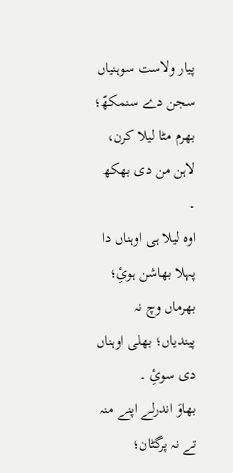پیار ولاست سوہنیاں سجن دے سنمکھّ؛
بھرم مٹا لیلا کرن، لاہن من دی بھکھ ۔
اوہ لیلا ہی اوہناں دا پہلا بھاشن ہوئِ؛
بھرماں وچ نہ پیندیاں؛ بھلی اوہناں دی سوئِ ۔
بھاوَ اندرلے اپنے منہ تے نہ پرگٹان؛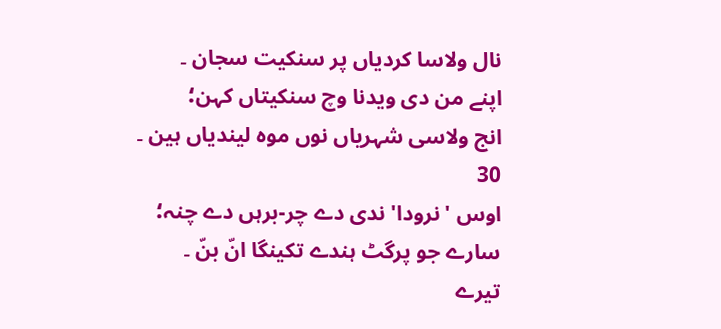نال ولاسا کردیاں پر سنکیت سجان ۔
اپنے من دی ویدنا وچ سنکیتاں کہن؛
انج ولاسی شہریاں نوں موہ لیندیاں ہین ۔
30
اوس 'نرودا' ندی دے چر-برہں دے چنہ؛
سارے جو پرگٹ ہندے تکینگا انّ بنّ ۔
تیرے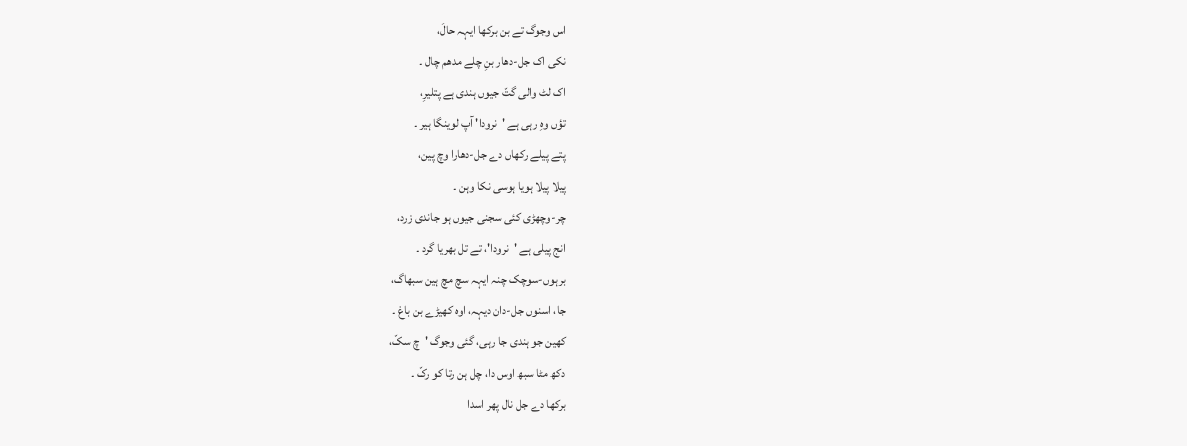اس وجوگ تے بن برکھا ایہہ حالَ،
نکی اک جل-دھار بنِ چلے مدھم چال ۔
اک لٹ والی گتّ جیوں ہندی ہے پتلیرِ،
تؤں وہِ رہی ہے 'نرودا' آپ لوینگا ہیر ۔
پتے پیلے رکھاں دے جل-دھارا وچ پین،
پیلا پیلا ہویا ہوسی نکا وہن ۔
چر-وچھڑی کئی سجنی جیوں ہو جاندی زرد،
انج پیلی ہے 'نرودا'، تے تل بھریا گرد ۔
برہوں-سوچک چنہ ایہہ سچ مچ ہین سبھاگ،
جا، اسنوں جل-دان دیہہ، اوہ کھیڑے بن باغ ۔
کھین جو ہندی جا رہی، گئی وجوگ 'چ سکّ،
دکھ مٹا سبھ اوس دا، چل ہن رتا کو رکّ ۔
برکھا دے جل نال پھر اسدا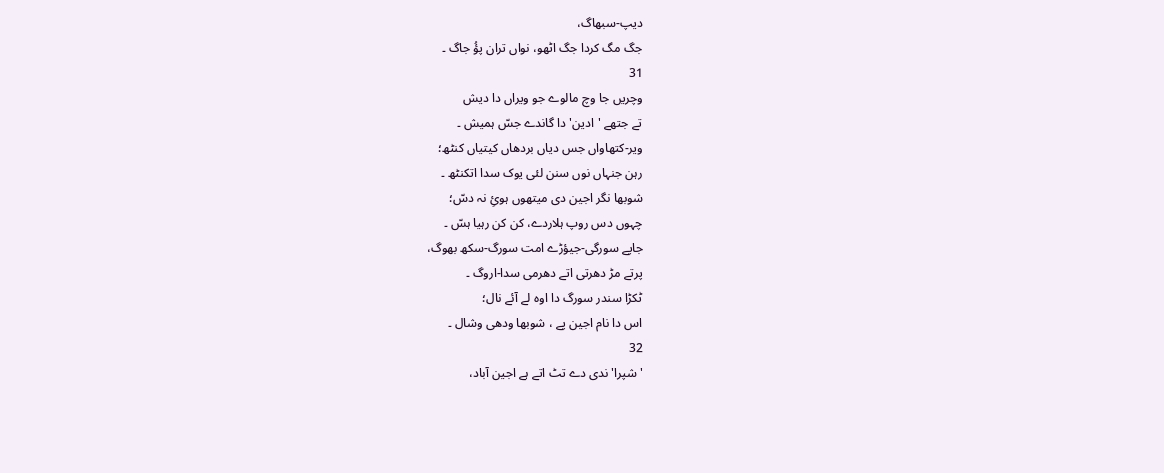دیپ-سبھاگ،
جگ مگ کردا جگ اٹھو، نواں تران پؤُ جاگ ۔
31
وچریں جا وچ مالوے جو ویراں دا دیش
تے جتھے 'ادین' دا گاندے جسّ ہمیش ۔
ویر-کتھاواں جس دیاں بردھاں کیتیاں کنٹھ؛
رہن جنہاں نوں سنن لئی یوک سدا اتکنٹھ ۔
شوبھا نگر اجین دی میتھوں ہوئِ نہ دسّ؛
چہوں دس روپ ہلاردے، کن کن رہیا ہسّ ۔
جاپے سورگی-جیؤڑے امت سورگ-سکھ بھوگ،
پرتے مڑ دھرتی اتے دھرمی سدا-اروگ ۔
ٹکڑا سندر سورگ دا اوہ لے آئے نال؛
اس دا نام اجین پے ، شوبھا ودھی وشال ۔
32
'شپرا' ندی دے تٹ اتے ہے اجین آباد،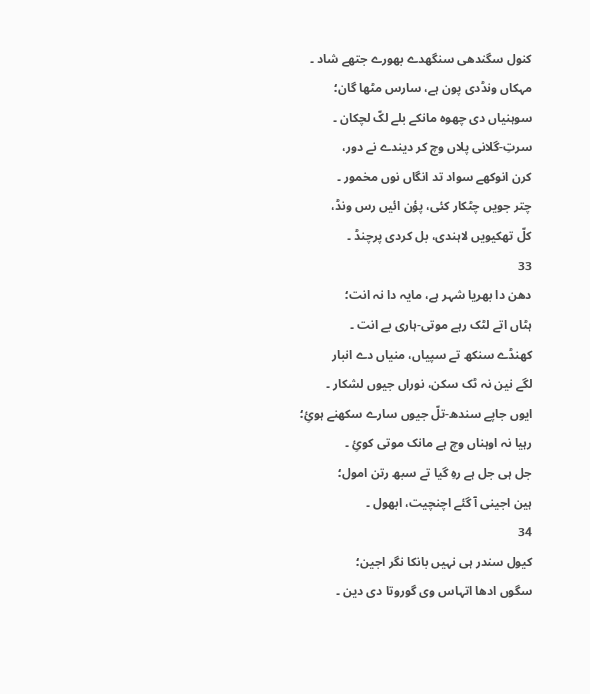کنول سگندھی سنگھدے بھورے جتھے شاد ۔
مہکاں ونڈدی پون ہے، سارس مٹھا گان؛
سوہنیاں دی چھوہ مانکے بلے لکّ لچکان ۔
سرتِ-گلانی پلاں وچ کر دیندے نے دور،
کرن انوکھے سواد تد انگاں نوں مخمور ۔
چتر جویں چٹکار کئی، پؤن ائیں رس ونڈ،
کلّ تھکیویں لاہندی، بل کردی پرچنڈ ۔
33
دھن دا بھریا شہر ہے، مایہ دا نہ انت؛
ہٹاں اتے لٹک رہے موتی-ہاری بے انت ۔
کھنڈے سنکھ تے سپیاں، منیاں دے انبار
لگے نین نہ ٹک سکن، نوراں جیوں لشکار ۔
ایوں جاپے سندھ-تلّ جیوں سارے سکھنے ہوئِ؛
رہیا نہ اوہناں وچ ہے مانک موتی کوئِ ۔
جل ہی جل ہے رہِ گیا تے سبھ رتن امول؛
ہین اجینی آ گئے اچنچیت، ابھول ۔
34
کیول سندر ہی نہیں بانکا نگر اجین؛
سگوں ادھا اتہاس وی گوروتا دی دین ۔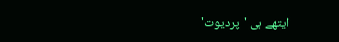ایتھے ہی 'پردیوت'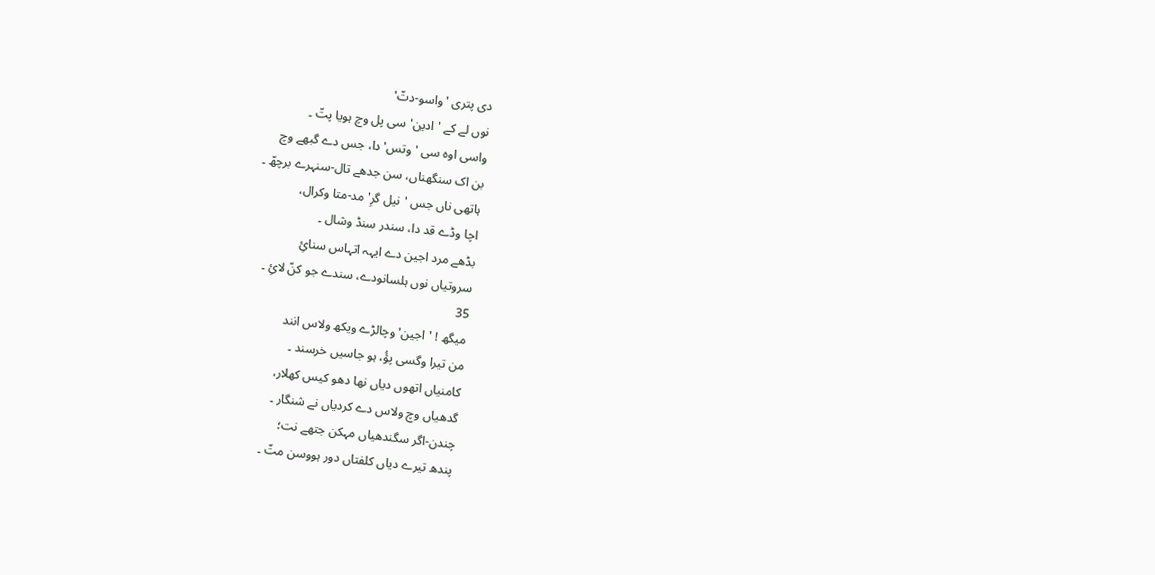دی پتری 'واسو-دتّ'
نوں لے کے 'ادین' سی پل وچ ہویا پتّ ۔
واسی اوہ سی 'وتس' دا، جس دے گبھے وچ
بن اک سنگھناں، سن جدھے تال-سنہرے برچھّ ۔
ہاتھی ناں جس 'نیل گرِ' مد-متا وکرال،
اچا وڈے قد دا، سندر سنڈ وشال ۔
بڈھے مرد اجین دے ایہہ اتہاس سنائِ
سروتیاں نوں ہلسانودے، سندے جو کنّ لائِ ۔
35
میگھ ! 'اجین' وچالڑے ویکھ ولاس انند
من تیرا وگسی پؤُ، ہو جاسیں خرسند ۔
کامنیاں اتھوں دیاں نھا دھو کیس کھلار،
گدھیاں وچ ولاس دے کردیاں نے شنگار ۔
چندن-اگر سگندھیاں مہکن جتھے نت؛
پندھ تیرے دیاں کلفتاں دور ہووسن متّ ۔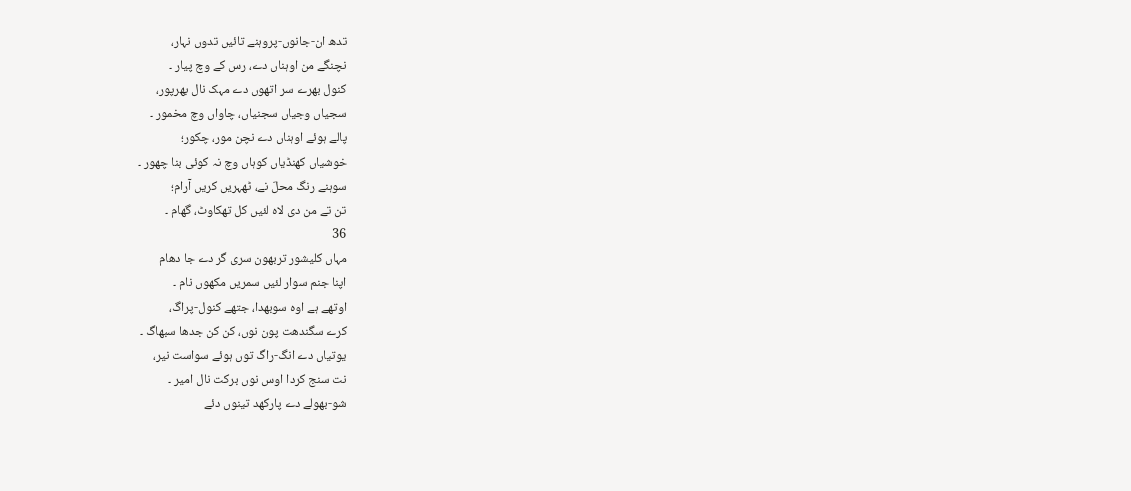تدھ ان-جانوں-پروہنے تائیں تدوں نہار،
نچنگے من اوہناں دے، رس کے وچ پیار ۔
کنول بھرے سر اتھوں دے مہک نال بھرپور،
سجیاں وجیاں سجنیاں، چاواں وچ مخمور ۔
پالے ہوئے اوہناں دے نچن مور، چکور؛
خوشیاں کھنڈیاں کوہاں وچ نہ کوئی بنا چھور ۔
سوہنے رنگ محلّ نے، ٹھہریں کریں آرام؛
تن تے من دی لاہ لئیں کل تھکاوٹ، گھام ۔
36
مہاں کلیشور تربھون سری گر دے جا دھام
اپنا جنم سوار لئیں سمریں مکھوں نام ۔
اوتھے ہے اوہ سوبھدا، جتھے کنول-پراگ،
کرے سگندھت پون نوں، کن کن جدھا سبھاگ ۔
یوتیاں دے انگ-راگ توں ہوئے سواست نیر،
نت سنج کردا اوس نوں برکت نال امیر ۔
شو-بھولے دے پارکھد تینوں دئے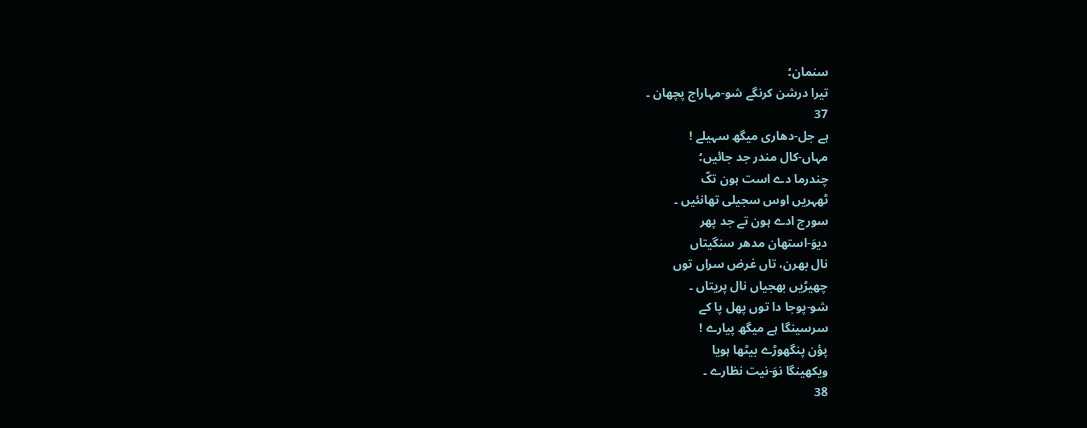سنمان؛
تیرا درشن کرنگے شو-مہاراج پچھان ۔
37
ہے جل-دھاری میگھ سہیلے !
مہاں-کال مندر جد جائیں؛
چندرما دے است ہون تکّ
ٹھہریں اوس سجیلی تھانئیں ۔
سورج ادے ہون تے جد پھر
دیوَ-استھان مدھر سنگیتاں
نال بھرن، تاں غرض سراں توں
چھیڑیں بھجیاں نال پریتاں ۔
شو-پوجا دا توں پھل پا کے
سرسینگا ہے میگھ پیارے !
پؤن پنگھوڑے بیٹھا ہویا
ویکھینگا نوَ-نیت نظارے ۔
38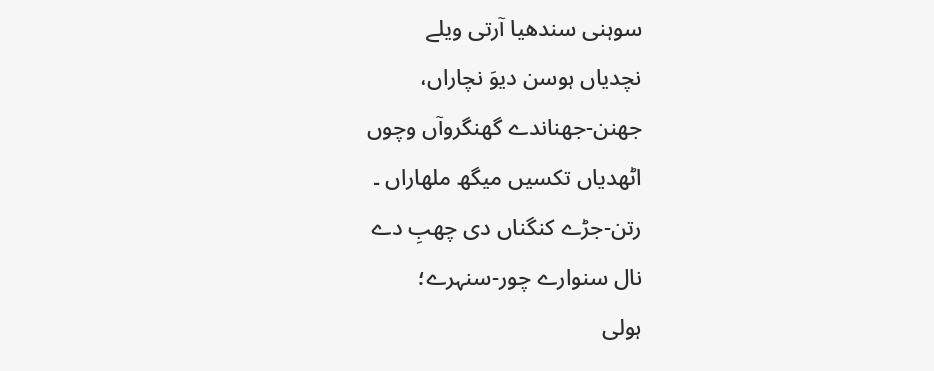سوہنی سندھیا آرتی ویلے
نچدیاں ہوسن دیوَ نچاراں،
جھنن-جھناندے گھنگروآں وچوں
اٹھدیاں تکسیں میگھ ملھاراں ۔
رتن-جڑے کنگناں دی چھبِ دے
نال سنوارے چور-سنہرے؛
ہولی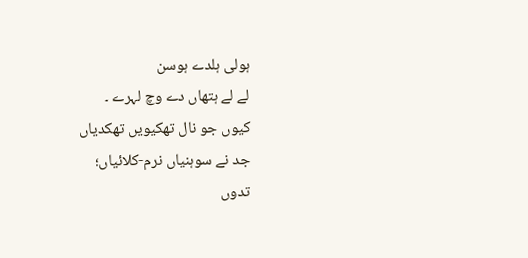ہولی ہلدے ہوسن
لے لے ہتھاں دے وچ لہرے ۔
کیوں جو نال تھکیویں تھکدیاں
جد نے سوہنیاں نرم-کلائیاں؛
تدوں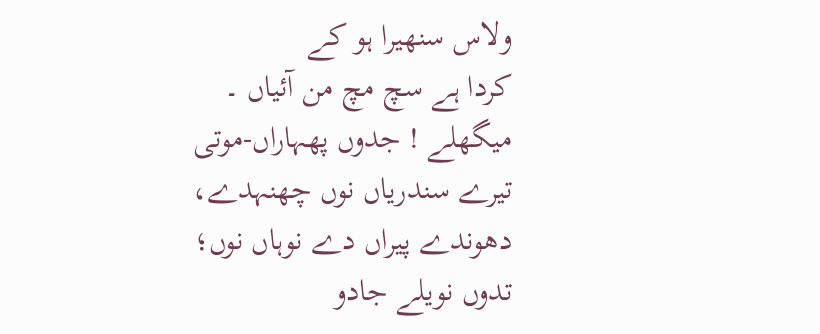ولاس سنھیرا ہو کے
کردا ہے سچ مچ من آئیاں ۔
میگھلے ! جدوں پھہاراں-موتی
تیرے سندریاں نوں چھنہدے،
دھوندے پیراں دے نوہاں نوں؛
تدوں نویلے جادو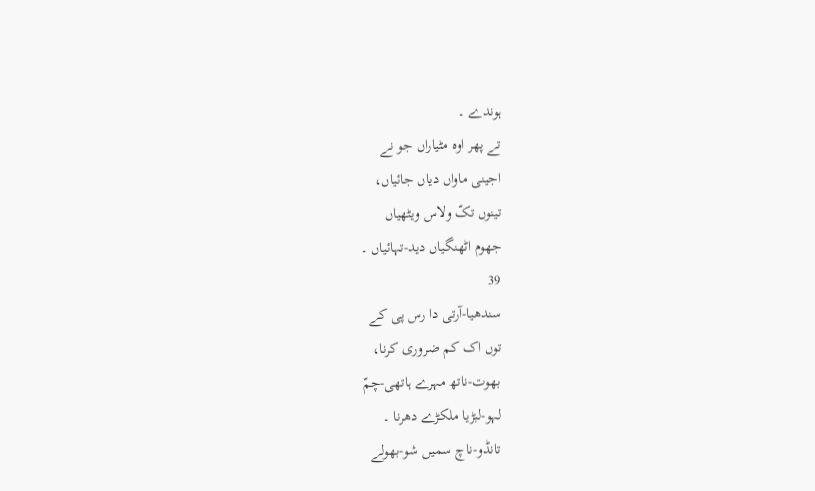ہوندے ۔
تے پھر اوہ مٹیاراں جو نے
اجینی ماواں دیاں جائیاں،
تینوں تکّ ولاس ویٹھیاں
جھوم اٹھنگیاں دید-تہائیاں ۔
39
سندھیا-آرتی دا رس پی کے
توں اک کم ضروری کرنا،
بھوت-ناتھ مہرے ہاتھی-چمّ
لہو-لبڑیا ملکڑے دھرنا ۔
تانڈو-ناچ سمیں شو-بھولے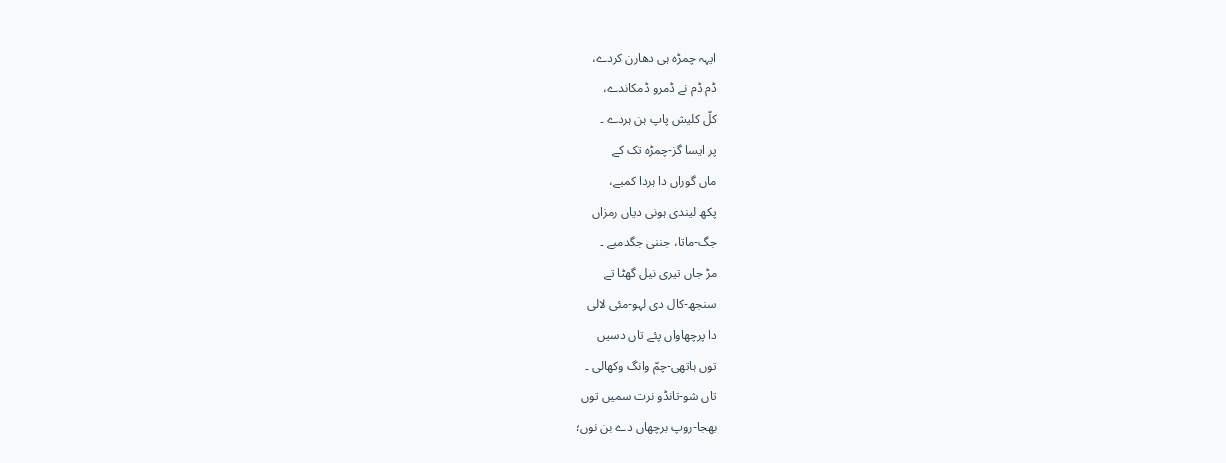ایہہ چمڑہ ہی دھارن کردے،
ڈم ڈم نے ڈمرو ڈمکاندے،
کلّ کلیش پاپ ہن ہردے ۔
پر ایسا گز-چمڑہ تک کے
ماں گوراں دا ہردا کمبے،
پکھ لیندی ہونی دیاں رمزاں
جگ-ماتا، جننی جگدمبے ۔
مڑ جاں تیری نیل گھٹا تے
سنجھ-کال دی لہو-مئی لالی
دا پرچھاواں پئے تاں دسیں
توں ہاتھی-چمّ وانگ وکھالی ۔
تاں شو-تانڈو نرت سمیں توں
بھجا-روپ برچھاں دے بن نوں؛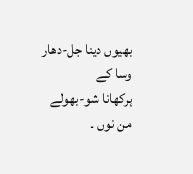بھیوں دینا جل-دھار وسا کے
ہرکھانا شو-بھولے من نوں ۔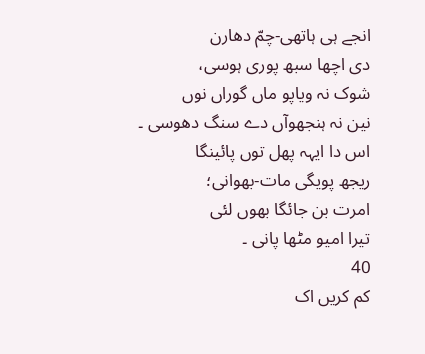انجے ہی ہاتھی-چمّ دھارن
دی اچھا سبھ پوری ہوسی،
شوک نہ ویاپو ماں گوراں نوں
نین نہ ہنجھوآں دے سنگ دھوسی ۔
اس دا ایہہ پھل توں پائینگا
ریجھ پویگی مات-بھوانی؛
امرت بن جائگا بھوں لئی
تیرا امیو مٹھا پانی ۔
40
کم کریں اک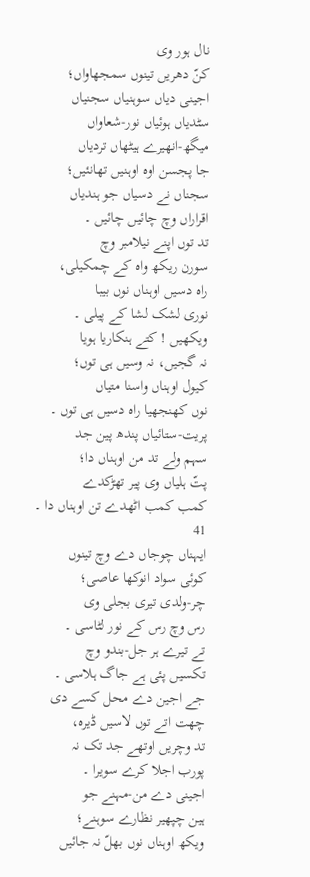نال ہور وی
کنّ دھریں تینوں سمجھاواں؛
اجینی دیاں سوہنیاں سجنیاں
سٹدیاں ہوئیاں نور-شعاواں
میگھ-انھیرے ہیٹھاں تردیاں
جا پجسن اوہ اوہنیں تھانئیں؛
سجناں نے دسیاں جو ہندیاں
اقراراں وچ چائیں چائیں ۔
تد توں اپنے نیلامبر وچ
سورن ریکھ واہ کے چمکیلی،
راہ دسیں اوہناں نوں بیبا
نوری لشک لشا کے پیلی ۔
ویکھیں ! کتے ہنکاریا ہویا
نہ گجیں، نہ وسیں ہی توں؛
کیول اوہناں واسنا متیاں
نوں کھنجھیا راہ دسیں ہی توں ۔
پریت-ستائیاں پندھ پین جد
سہم ولے تد من اوہناں دا؛
پتّ ہلیاں وی پیر تھڑکدے
کمب کمب اٹھدے تن اوہناں دا ۔
41
ایہناں چوجاں دے وچ تینوں
کوئی سواد انوکھا عاصی؛
چر-ولدی تیری بجلی وی
رس وچ رس کے نور لٹاسی ۔
تے تیرے ہر جل-بندو وچ
تکسیں پئی ہے جاگ ہلاسی ۔
جے اجین دے محل کسے دی
چھت اتے توں لاسیں ڈیرہ،
تد وچریں اوتھے جد تک نہ
پورب اجلا کرے سویرا ۔
اجینی دے من-مہنے جو
ہین چپھیر نظارے سوہنے؛
ویکھ اوہناں نوں بھلّ نہ جائیں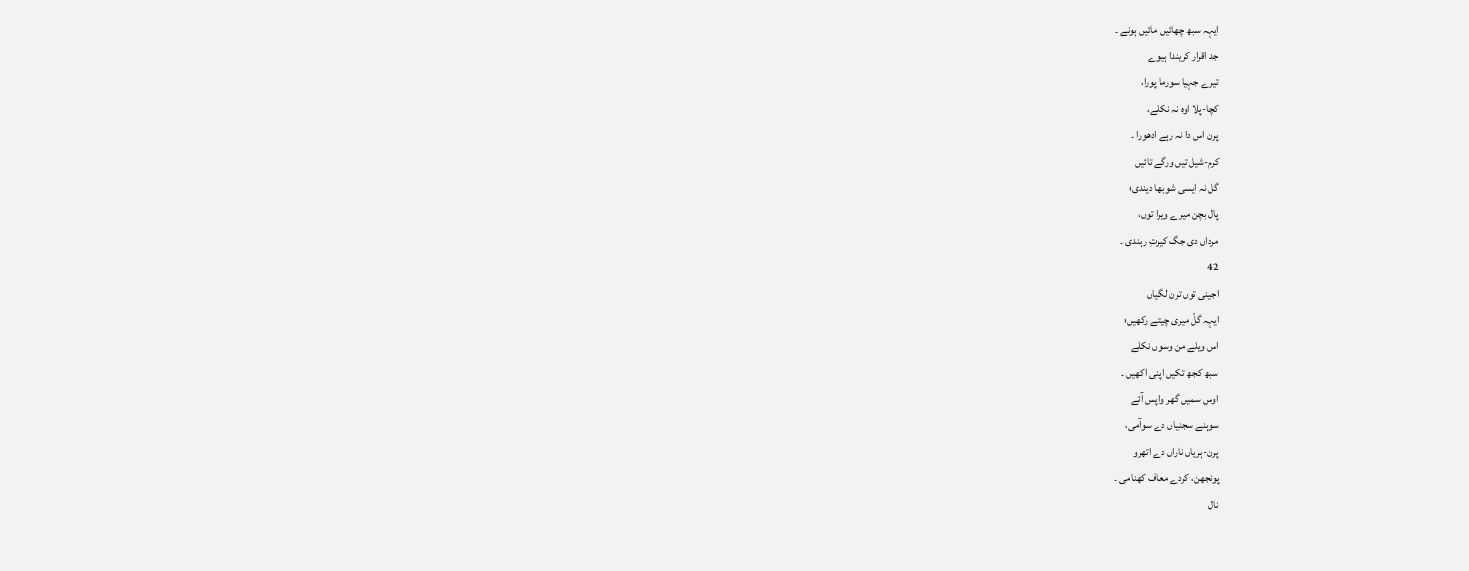ایہہ سبھ چھائیں مائیں ہونے ۔
جد اقرار کریندا ہیوے
تیرے جہیا سورما پورا،
کچا-پلا اوہ نہ نکلے،
پرن اس دا نہ رہے ادھورا ۔
کرم-شیل تیں ورگے تائیں
گل نہ ایسی شوبھا دیندی؛
پال بچن میرے ویرا توں،
مرداں دی جگ کیرتِ رہندی ۔
42
اجینی توں ترن لگیاں
ایہہ گلّ میری چیتے رکھیں؛
اس ویلے من وسوں نکلے
سبھ کجھ تکیں اپنی اکھیں ۔
اوس سمیں گھر واپس آئے
سوہنے سجنیاں دے سوآمی،
پرن-ہریاں ناراں دے اتھرو
پونجھن، کردے معاف کھنامی ۔
نال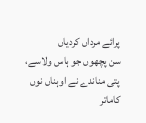پرائے مرداں کردیاں
سن پچھوں جو ہاس ولاسے،
پتی مناندے نے اوہناں نوں
کاماتر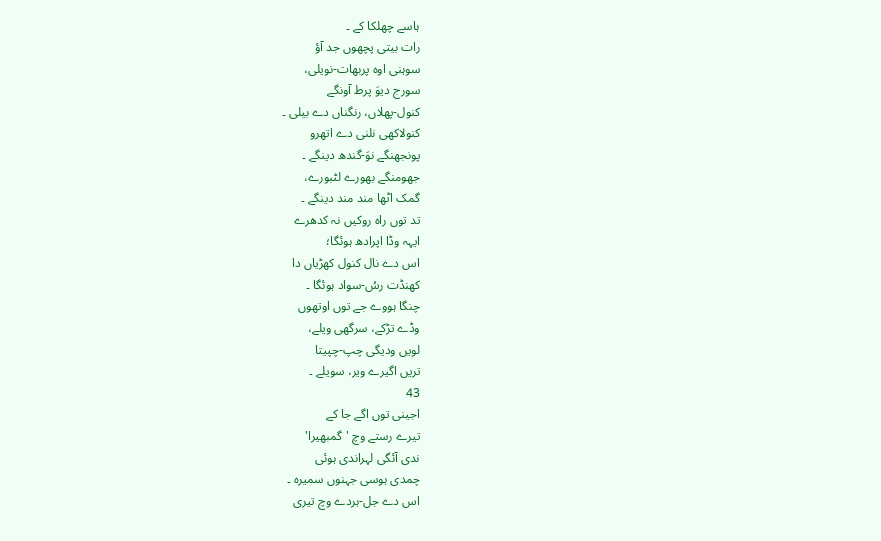ہاسے چھلکا کے ۔
رات بیتی پچھوں جد آؤ
سوہنی اوہ پربھات-نویلی،
سورج دیوَ پرط آونگے
کنول-پھلاں، رنگناں دے بیلی ۔
کنولاکھی نلنی دے اتھرو
پونجھنگے نوَ-گندھ دینگے ۔
جھومنگے بھورے لٹبورے،
گمک اٹھا مند مند دینگے ۔
تد توں راہ روکیں نہ کدھرے
ایہہ وڈا اپرادھ ہوئگا؛
اس دے نال کنول کھڑیاں دا
کھنڈت رسُ-سواد ہوئگا ۔
چنگا ہووے جے توں اوتھوں
وڈے تڑکے، سرگھی ویلے،
لویں ودیگی چپ-چپیتا
تریں اگیرے ویر، سویلے ۔
43
اجینی توں اگے جا کے
تیرے رستے وچ 'گمبھیرا'
ندی آئگی لہراندی ہوئی
چمدی ہوسی جہنوں سمیرہ ۔
اس دے جل-ہردے وچ تیری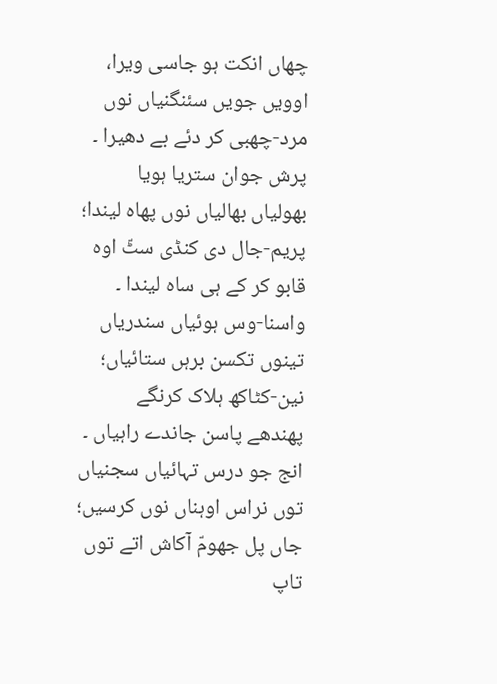چھاں انکت ہو جاسی ویرا،
اوویں جویں سئنگنیاں نوں
مرد-چھبی کر دئے بے دھیرا ۔
پرش جوان ستریا ہویا
بھولیاں بھالیاں نوں پھاہ لیندا؛
پریم-جال دی کنڈی سٹّ اوہ
قابو کر کے ہی ساہ لیندا ۔
واسنا-وس ہوئیاں سندریاں
تینوں تکسن برہں ستائیاں؛
نین-کٹاکھ ہلاک کرنگے
پھندھے پاسن جاندے راہیاں ۔
انج جو درس تہائیاں سجنیاں
توں نراس اوہناں نوں کرسیں؛
جاں پل جھومّ آکاش اتے توں
تاپ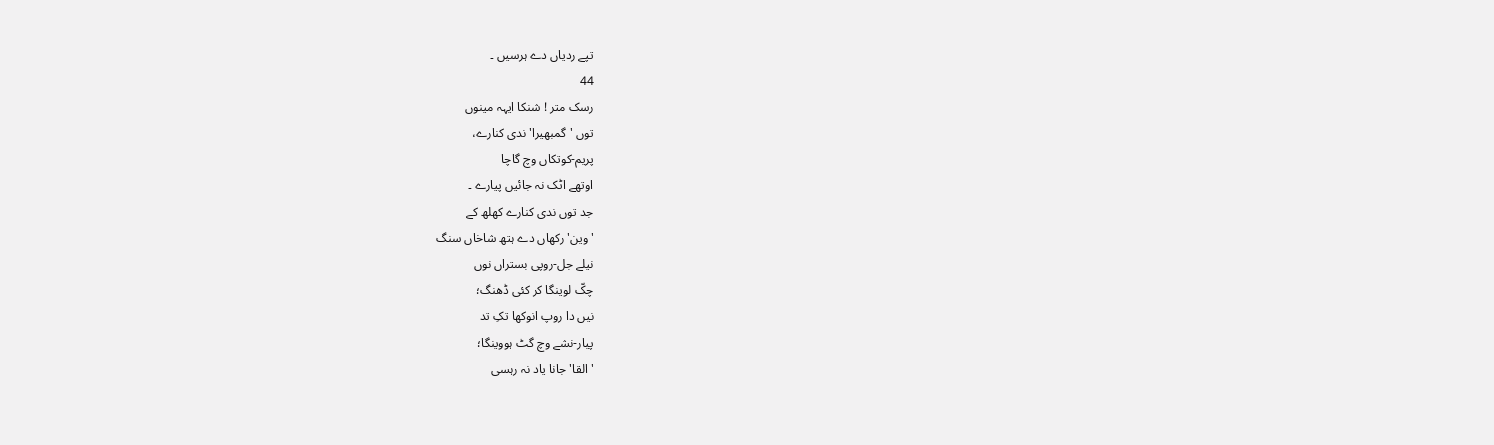تپے ردیاں دے ہرسیں ۔
44
رسک متر ! شنکا ایہہ مینوں
توں 'گمبھیرا' ندی کنارے،
پریم-کوتکاں وچ گاچا
اوتھے اٹک نہ جائیں پیارے ۔
جد توں ندی کنارے کھلھ کے
'وین' رکھاں دے ہتھ شاخاں سنگ
نیلے جل-روپی بستراں نوں
چکّ لوینگا کر کئی ڈھنگ؛
نیں دا روپ انوکھا تکِ تد
پیار-نشے وچ گٹ ہووینگا؛
'القا' جانا یاد نہ رہسی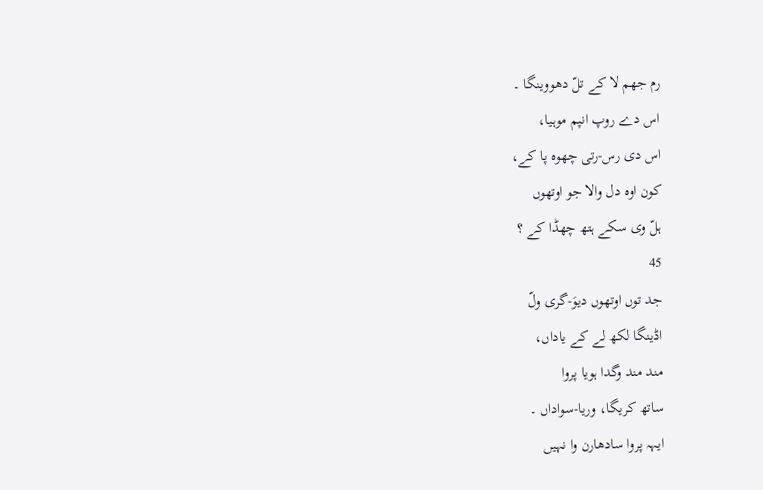رم جھم لا کے تلّ دھووینگا ۔
اس دے روپ انپم موہیا،
اس دی رس-رتی چھوہ پا کے،
کون اوہ دل والا جو اوتھوں
ہلّ وی سکے ہتھ چھڈا کے ؟
45
جد توں اوتھوں دیوَ-گری ولّ
اڈینگا لکھ لے کے یاداں،
مند مند وگدا ہویا پروا
ساتھ کریگا، وریا-سواداں ۔
ایہہ پروا سادھارن وا نہیں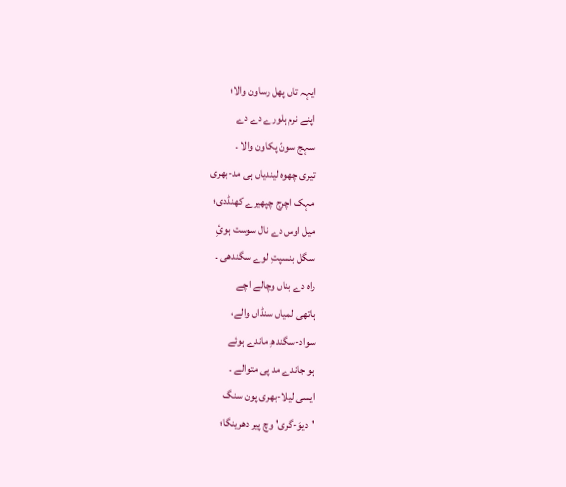ایہہ تاں پھل رساون والا؛
اپنے نرم ہلورے دے دے
سہج سونّ پکاون والا ۔
تیری چھوہ لیندیاں ہی مد-بھری
مہک اچرج چپھیرے کھنڈدی؛
میل اوس دے نال سوست ہوئِ
سگل بنسپتِ لوے سگندھی ۔
راہ دے بناں وچالے اچے
ہاتھی لمیاں سنڈاں والے،
سواد-سگندھِ ماندے ہوئے
ہو جاندے مد پی متوالے ۔
ایسی لیلا-بھری پون سنگ
'دیوَ-گری' وچ پیر دھرینگا؛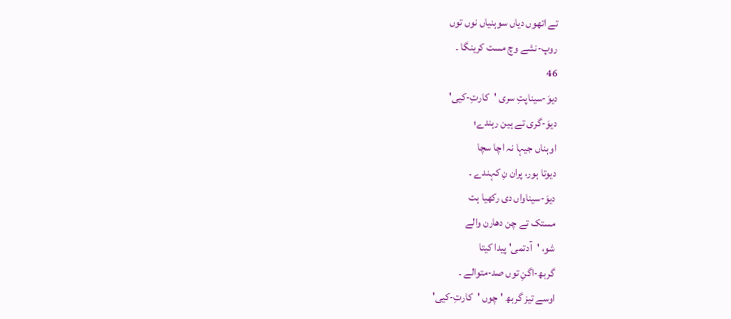تے اتھوں دیاں سوہنیاں نوں توں
روپ-نشے وچ مست کرینگا ۔
46
دیوَ-سیناپتِ سری 'کارتِ-کیی'
دیوَ-گری تے ہین رہندے؛
اوہناں جیہا نہ اچا سچا
دیوتا ہور، پران نِ کہندے ۔
دیوَ-سیناواں دی رکھیا ہت
مستک تے چن دھارن والے
شو، 'آدتمی' پیدا کیتا
گربھ-اگنِ توں صد-متوالے ۔
اوسے تیز گربھ 'چوں 'کارتِ-کیی'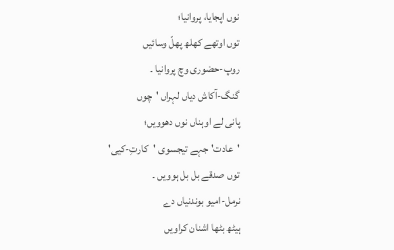نوں اپجایا، پروانیا؛
توں اوتھے کھلھ پھلّ وسائیں
روپ-حضوری وچ پروانیا ۔
گنگ-آکاش دیاں لہراں 'چوں
پانی لے اوہناں نوں دھوویں؛
'عادت' جہے تیجسوی 'کارتِ-کیی'
توں صدقے بل بل ہوویں ۔
نرمل-امیو بوندنیاں دے
ہیٹھ بٹھا اشنان کراویں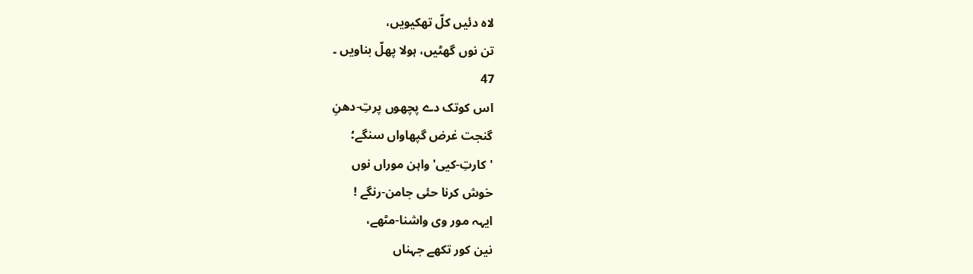لاہ دئیں کلّ تھکیویں،
تن نوں گھٹیں، ہولا پھلّ بناویں ۔
47
اس کوتک دے پچھوں پرتِ-دھنِ
گنجت غرض گپھاواں سنگے؛
'کارتِ-کیی' واہن موراں نوں
خوش کرنا حئی جامن-رنگے !
ایہہ مور وی واشنا-مٹھے،
نین کور تکھے جہناں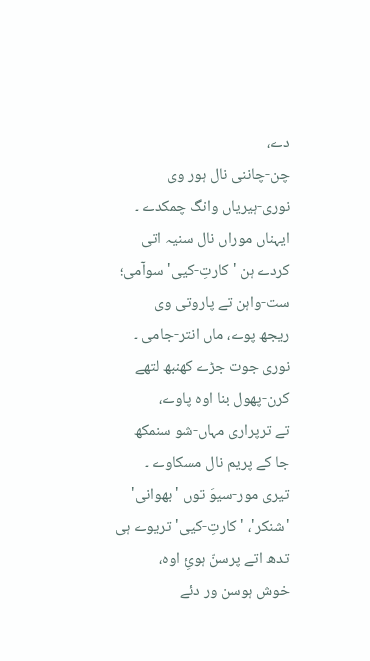دے،
چن-چاننی نال ہور وی
نوری-ہیریاں وانگ چمکدے ۔
ایہناں موراں نال سنیہ اتی
کردے ہن 'کارتِ-کیی' سوآمی؛
ست-واہن تے پاروتی وی
ریجھ پوے، ماں انتر-جامی ۔
نوری جوت جڑے کھنبھ لتھے
کرن-پھول بنا اوہ پاوے،
تے ترپراری مہاں-شو سنمکھ
جا کے پریم نال مسکاوے ۔
تیری مور-سیوَ توں 'بھوانی'
'شنکر'، 'کارتِ-کیی' تریوے ہی
تدھ اتے پرسنّ ہوئِ اوہ،
خوش ہوسن ور دئے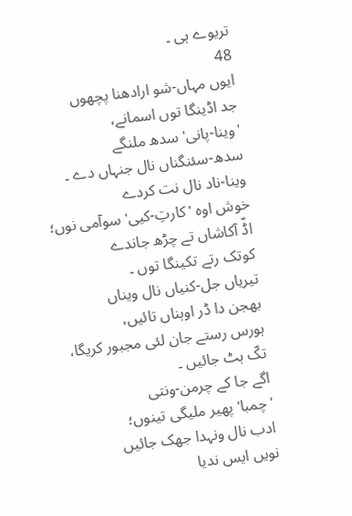تریوے ہی ۔
48
ایوں مہاں-شو ارادھنا پچھوں
جد اڈینگا توں اسمانے،
'وینا-پانی' سدھ ملنگے
سدھ-سئنگناں نال جنہاں دے ۔
وینا-ناد نال نت کردے
خوش اوہ 'کارتِ-کیی' سوآمی نوں؛
اڈّ آکاشاں تے چڑھ جاندے
کوتک رتے تکینگا توں ۔
تیریاں جل-کنیاں نال ویناں
بھجن دا ڈر اوہناں تائیں،
ہورس رستے جان لئی مجبور کریگا،
تکّ ہٹ جائیں ۔
اگے جا کے چرمن-ونتی
'چمبا' پھیر ملیگی تینوں؛
ادب نال ونہدا جھک جائیں
نویں ایس ندیا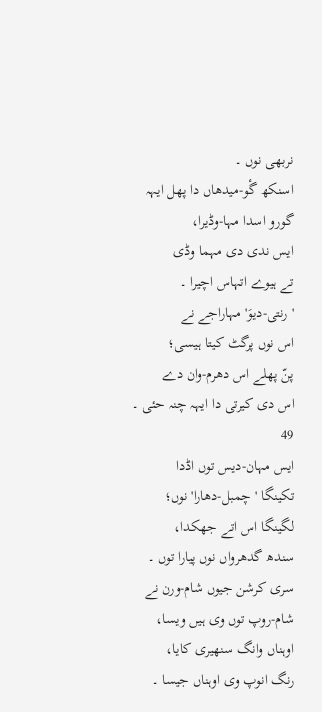نربھی نوں ۔
اسنکھ گٔو-میدھاں دا پھل ایہہ
گورو اسدا مہا-وڈیرا،
ایس ندی دی مہما وڈی
تے ہیوے اتہاس اچیرا ۔
'رنتی-دیوَ' مہاراجے نے
اس نوں پرگٹ کیتا ہیسی؛
پنّ پھلے اس دھرم-وان دے
اس دی کیرتی دا ایہہ چنہ حئی ۔
49
ایس مہان-دیس توں اڈدا
تکینگا 'چمبل-دھارا' نوں؛
لگینگا اس اتے جھکدا،
سندھ گدھرواں نوں پیارا توں ۔
سری کرشن جیوں شام-ورن نے
شام-روپ توں وی ہیں ویسا،
اوہناں وانگ سنھیری کایا،
رنگ انوپ وی اوہناں جیسا ۔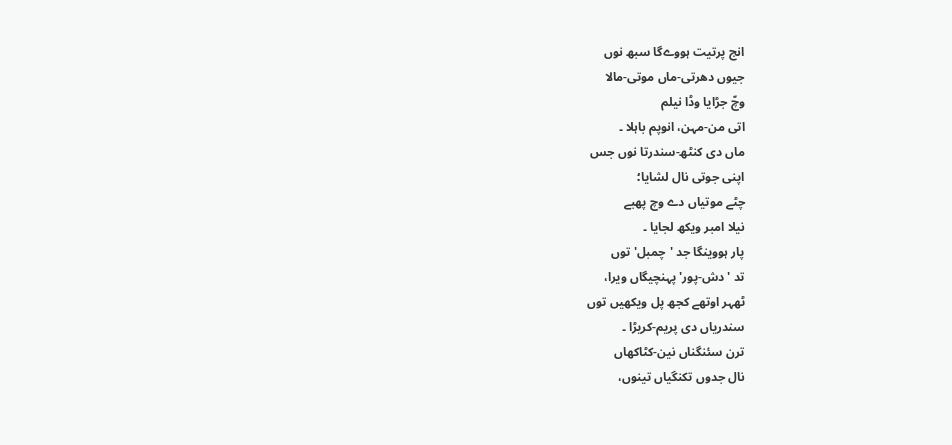انج پرتیت ہووےگا سبھ نوں
جیوں دھرتی-ماں موتی-مالا
وچّ جڑایا وڈا نیلم
اتی من-مہن، انوپم باہلا ۔
ماں دی کنٹھ-سندرتا نوں جس
اپنی جوتی نال لشایا؛
چٹے موتیاں دے وچ پھبے
نیلا امبر ویکھ لجایا ۔
پار ہووینگا جد 'چمبل' توں
تد 'دش-پور' پہنچیگاں ویرا،
ٹھہر اوتھے کجھ پل ویکھیں توں
سندریاں دی پریم-کریڑا ۔
ترن سئنگناں نین-کٹاکھاں
نال جدوں تکنگیاں تینوں،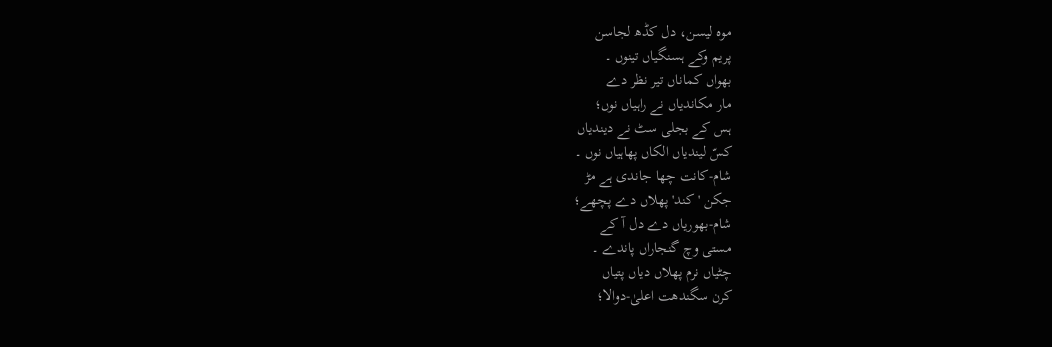موہ لیسن، دل کڈھ لجاسن
پریم وکے ہسنگیاں تینوں ۔
بھواں کماناں تیر نظر دے
مار مکاندیاں نے راہیاں نوں؛
ہس کے بجلی سٹ نے دیندیاں
کسّ لیندیاں الکاں پھاہیاں نوں ۔
شام-کانت چھا جاندی ہے مڑ
جکن 'کند' پھلاں دے پچھے؛
شام-بھوریاں دے دل آ کے
مستی وچ گنجاراں پاندے ۔
چٹیاں نرم پھلاں دیاں پتیاں
کرن سگندھت اعلیٰ-دوالا؛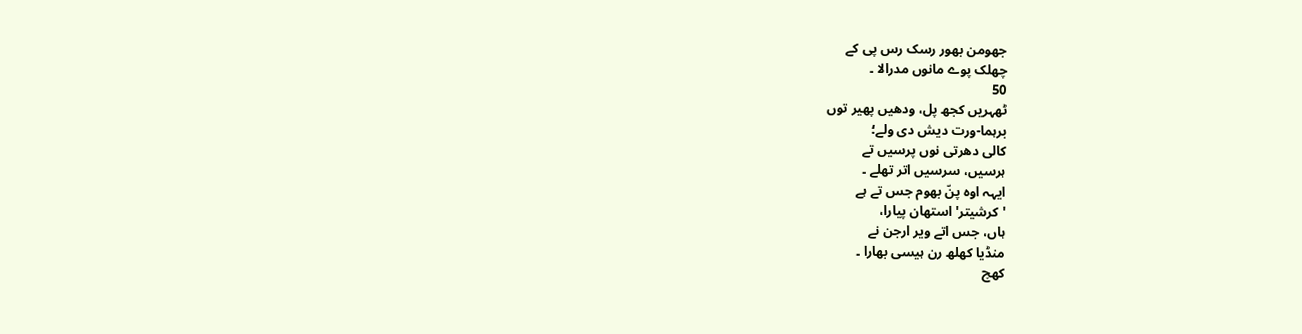جھومن بھور رسک رس پی کے
چھلک پوے مانوں مدرالا ۔
50
ٹھہریں کجھ پل، ودھیں پھیر توں
برہما-ورت دیش دی ولے؛
کالی دھرتی نوں پرسیں تے
ہرسیں، سرسیں اتر تھلے ۔
ایہہ اوہ پنّ بھوم جس تے ہے
'کرشیتر' استھان پیارا،
ہاں، جس اتے ویر ارجن نے
منڈیا کھلھ رن ہیسی بھارا ۔
کھچ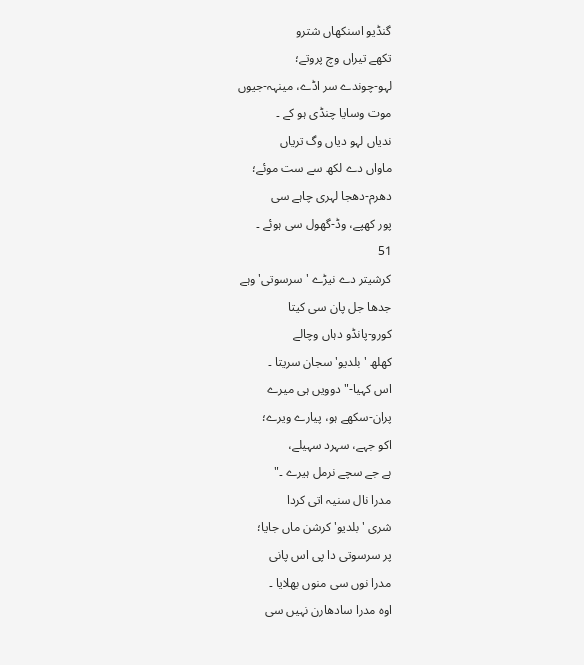گنڈیو اسنکھاں شترو
تکھے تیراں وچ پروتے؛
لہو-چوندے سر اڈے، مینہہ-جیوں
موت وسایا چنڈی ہو کے ۔
ندیاں لہو دیاں وگ تریاں
ماواں دے لکھ سے ست موئے؛
دھرم-دھجا لہری چاہے سی
پور کھپے، وڈ-گھول سی ہوئے ۔
51
کرشیتر دے نیڑے 'سرسوتی' وہے
جدھا جل پان سی کیتا
کورو-پانڈو دہاں وچالے
کھلھ 'بلدیو' سجان سریتا ۔
اس کہیا-"دوویں ہی میرے
پران-سکھے ہو، پیارے ویرے؛
اکو جہے، سہرد سہیلے،
ہے جے سچے نرمل ہیرے ۔"
مدرا نال سنیہ اتی کردا
شری 'بلدیو' کرشن ماں جایا؛
پر سرسوتی دا پی اس پانی
مدرا نوں سی منوں بھلایا ۔
اوہ مدرا سادھارن نہیں سی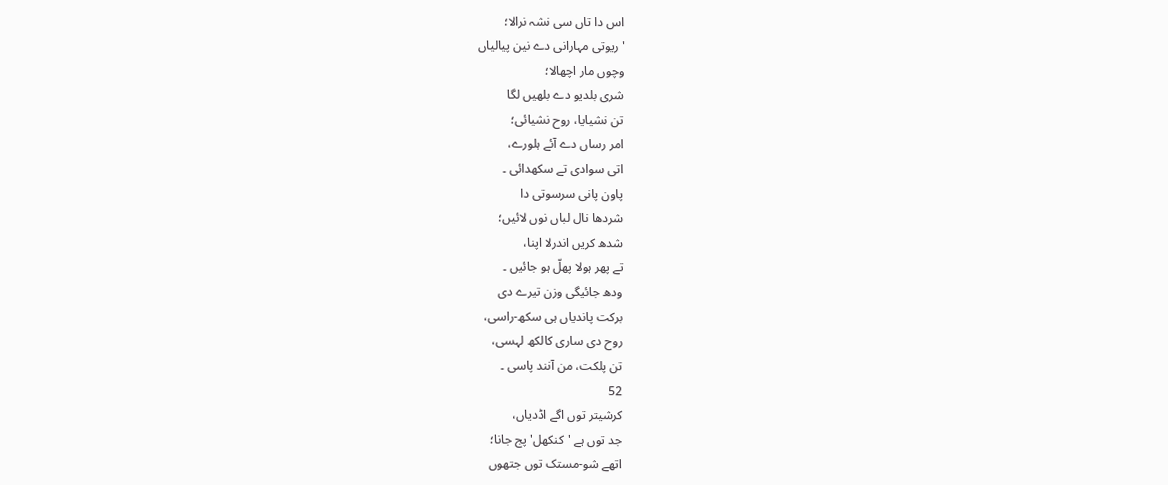اس دا تاں سی نشہ نرالا؛
'ریوتی مہارانی دے نین پیالیاں
وچوں مار اچھالا؛
شری بلدیو دے بلھیں لگا
تن نشیایا، روح نشیائی؛
امر رساں دے آئے ہلورے،
اتی سوادی تے سکھدائی ۔
پاون پانی سرسوتی دا
شردھا نال لباں نوں لائیں؛
شدھ کریں اندرلا اپنا،
تے پھر ہولا پھلّ ہو جائیں ۔
ودھ جائیگی وزن تیرے دی
برکت پاندیاں ہی سکھ-راسی،
روح دی ساری کالکھ لہسی،
تن پلکت، من آنند پاسی ۔
52
کرشیتر توں اگے اڈدیاں،
جد توں ہے 'کنکھل' پج جانا؛
اتھے شو-مستک توں جتھوں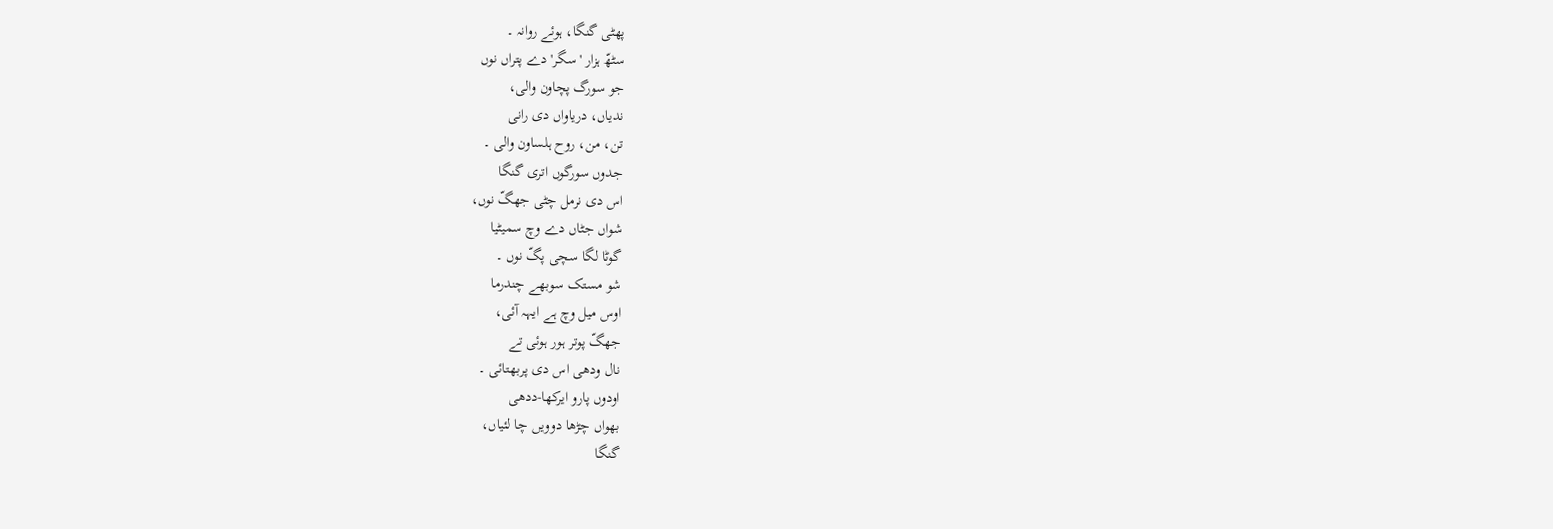پھٹی گنگا، ہوئے روانہ ۔
سٹھّ ہزار 'سگر' دے پتراں نوں
جو سورگ پچاون والی،
ندیاں، دریاواں دی رانی
تن، من، روح ہلساون والی ۔
جدوں سورگوں اتری گنگا
اس دی نرمل چٹی جھگّ نوں،
شواں جٹاں دے وچ سمیٹیا
گوٹا لگا سچی پگّ نوں ۔
شو مستک سوبھے چندرما
اوس میل وچ ہے ایہہ آئی،
جھگّ پوتر ہور ہوئی تے
نال ودھی اس دی پربھتائی ۔
اودوں پارو ایرکھا-ددھی
بھواں چڑھا دوویں چا لئیاں،
گنگا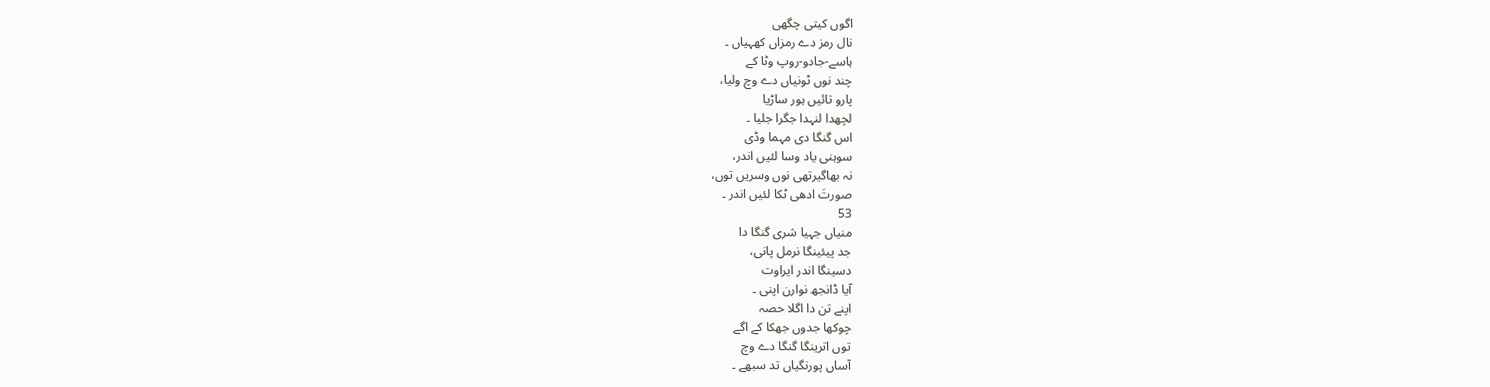اگوں کیتی چگھی
نال رمز دے رمزاں کھہیاں ۔
ہاسے-جادو-روپ وٹا کے
چند نوں ٹونیاں دے وچ ولیا،
پارو تائیں ہور ساڑیا
لچھدا لنہدا جگرا جلیا ۔
اس گنگا دی مہما وڈی
سوہنی یاد وسا لئیں اندر،
نہ بھاگیرتھی نوں وسریں توں،
صورتَ ادھی ٹکا لئیں اندر ۔
53
منیاں جہیا شری گنگا دا
جد پیئینگا نرمل پانی،
دسینگا اندر ایراوت
آیا ڈانجھ نوارن اپنی ۔
اپنے تن دا اگلا حصہ
چوکھا جدوں جھکا کے اگے
توں اترینگا گنگا دے وچ
آساں پورنگیاں تد سبھے ۔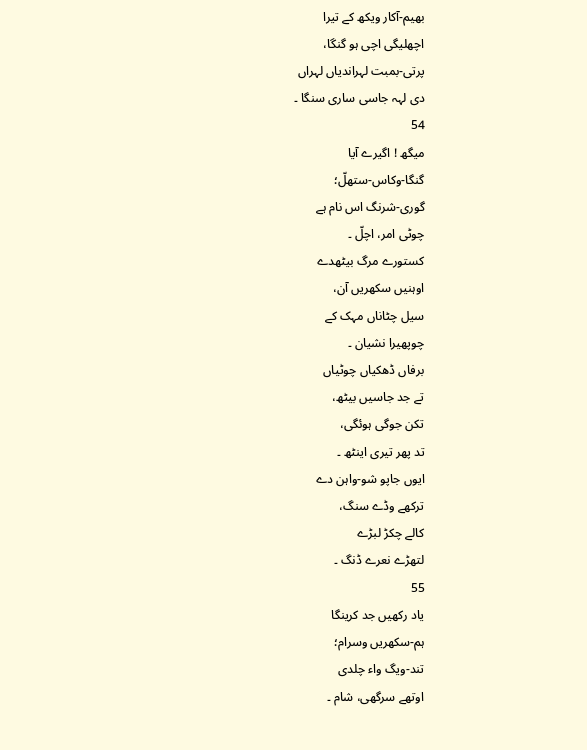بھیم-آکار ویکھ کے تیرا
اچھلیگی اچی ہو گنگا،
پرتی-بمبت لہراندیاں لہراں
دی لہہ جاسی ساری سنگا ۔
54
میگھ ! اگیرے آیا
گنگا-وکاس-ستھلّ؛
گوری-شرنگ اس نام ہے
چوٹی امر، اچلّ ۔
کستورے مرگ بیٹھدے
اوہنیں سکھریں آن،
سیل چٹاناں مہک کے
چوپھیرا نشیان ۔
برفاں ڈھکیاں چوٹیاں
تے جد جاسیں بیٹھ،
تکن جوگی ہوئگی،
تد پھر تیری اینٹھ ۔
ایوں جاپو شو-واہن دے
ترکھے وڈے سنگ،
کالے چکڑ لبڑے
لتھڑے نعرے ڈنگ ۔
55
یاد رکھیں جد کرینگا
ہم-سکھریں وسرام؛
تند-ویگ واء چلدی
اوتھے سرگھی، شام ۔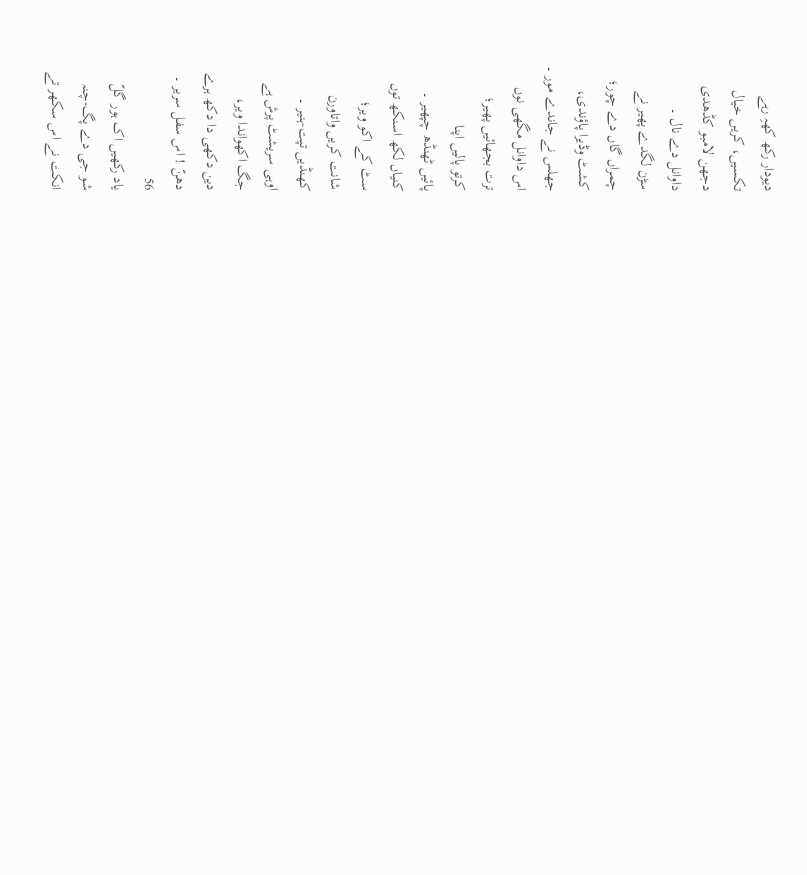دیودار رکھ کھہِ رہے
تکسیں، کریں خیال
دجھن لامبو کڈھدی
داوانل دے نال ۔
سڑن لگدے پھیر نے
چمراں گاں دے چور؛
کشٹ وڈیرا پاؤندی،
جھلس نے جاندے مور ۔
اس داوانل مگھی نوں
ترت بجھائیں پھیر؛
کرتو پالیں اپنا
پائیں ٹھنڈھ چپھیر ۔
کنیاں لکھ اسنکھ توں
سٹ کے اکو ویر؛
شانت کریں واتاورن
کھنڈیں تپت-ہنیر ۔
اوہی سریشٹ پرش ہے
جگ اکھواندا ویر،
دین دکھی دا دکھ ہرے
دھنّ ! اس سفل سریر ۔
56
یاد رکھیں اک ہور گلّ
شو جی دے پگ-چنہ
انکت نے اس سکھر تے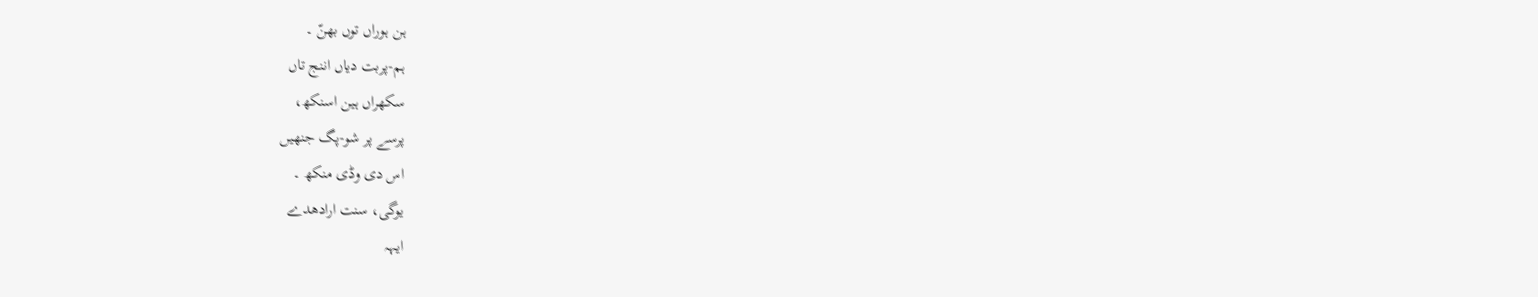ہن ہوراں توں بھنّ ۔
ہم-پربت دیاں اننج تاں
سکھراں ہین اسنکھ،
پرسے پر شو-پگ جنھیں
اس دی وڈی منکھ ۔
یوگی، سنت ارادھدے
ایہہ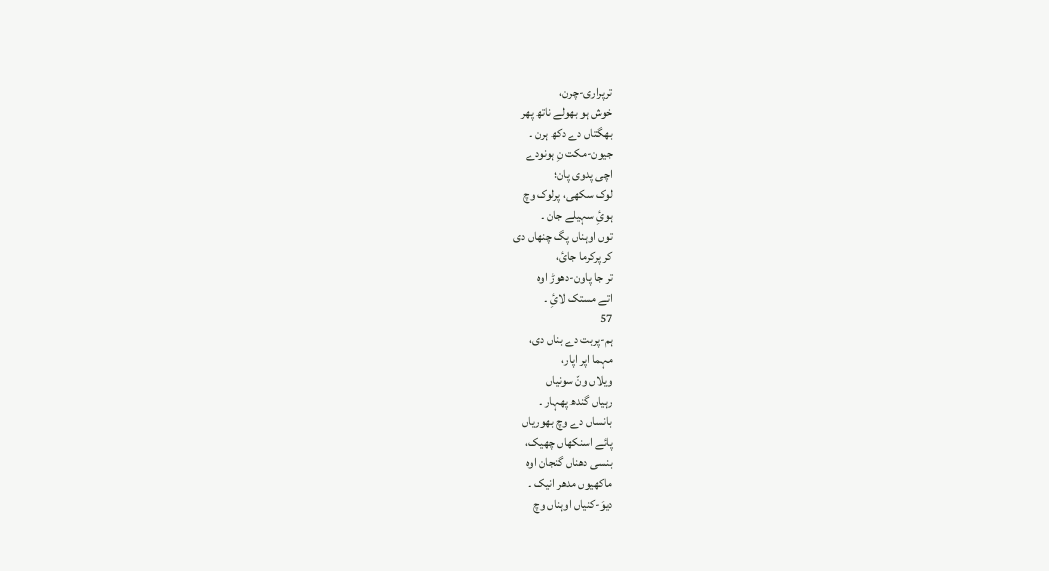ترپراری-چرن،
خوش ہو بھولے ناتھ پھر
بھگتاں دے دکھ ہرن ۔
جیون-مکت نِ ہونودے
اچی پدوی پان؛
لوک سکھی، پرلوک وچ
ہوئِ سہیلے جان ۔
توں اوہناں پگ چنھاں دی
کر پرکرما جائ،
تر جا پاون-دھوڑ اوہ
اتے مستک لائِ ۔
57
ہم-پربت دے بناں دی،
مہما اپر اپار،
ویلاں ونّ سونیاں
رہیاں گندھ پھہار ۔
بانساں دے وچ بھوریاں
پائے اسنکھاں چھیک،
بنسی دھناں گنجان اوہ
ماکھیوں مدھر انیک ۔
دیوَ-کنیاں اوہناں وچ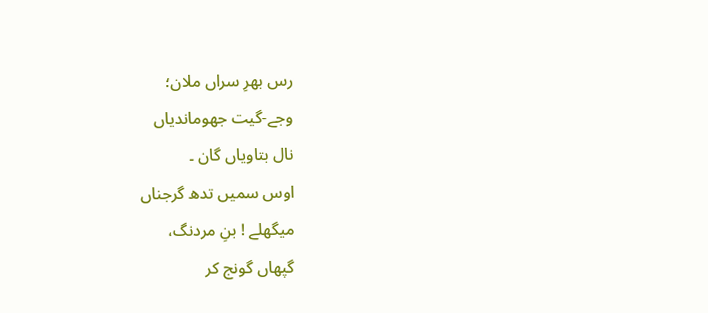رس بھرِ سراں ملان؛
وجے-گیت جھوماندیاں
نال بتاویاں گان ۔
اوس سمیں تدھ گرجناں
میگھلے ! بنِ مردنگ،
گپھاں گونج کر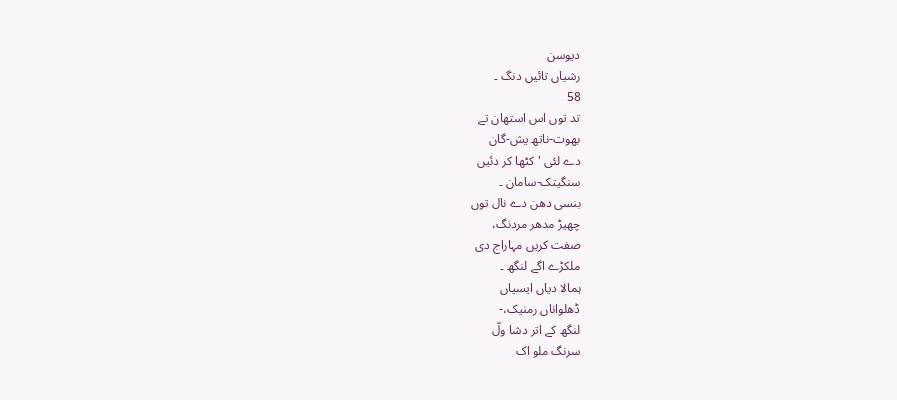دیوسن
رشیاں تائیں دنگ ۔
58
تد توں اس استھان تے
بھوت-ناتھ یش-گان
دے لئی 'کٹھا کر دئیں
سنگیتک-سامان ۔
بنسی دھن دے نال توں
چھیڑ مدھر مردنگ،
صفت کریں مہاراج دی
ملکڑے اگے لنگھ ۔
ہمالا دیاں ایسیاں
ڈھلواناں رمنیک،-
لنگھ کے اتر دشا ولّ
سرنگ ملو اک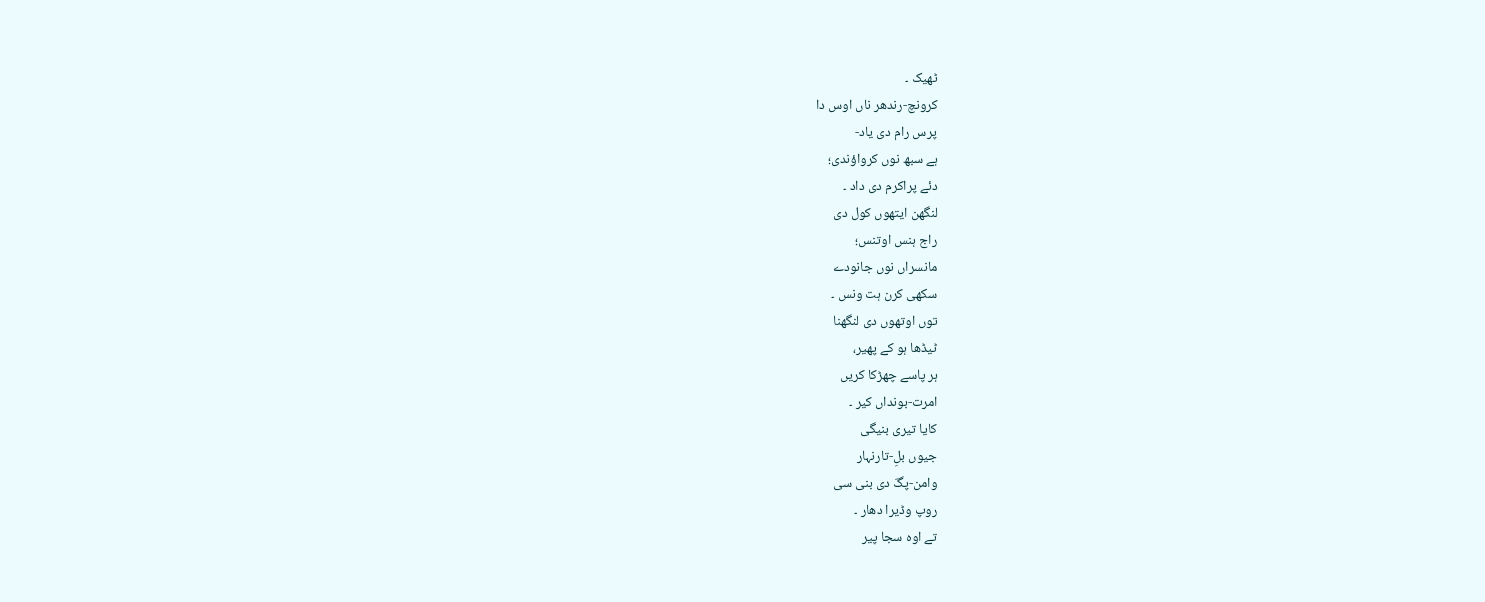ٹھیک ۔
کرونچ-رندھر ناں اوس دا
پرس رام دی یاد-
ہے سبھ نوں کرواؤندی؛
دئے پراکرم دی داد ۔
لنگھن ایتھوں کول دی
راج ہنس اوتنس؛
مانسراں نوں جانودے
سکھی کرن ہت ونس ۔
توں اوتھوں دی لنگھنا
ٹیڈھا ہو کے پھیر،
ہر پاسے چھڑکا کریں
امرت-بونداں کیر ۔
کایا تیری بنیگی
جیوں بلِ-تارنہار
وامن-پگّ دی بنی سی
روپ وڈیرا دھار ۔
تے اوہ سجا پیر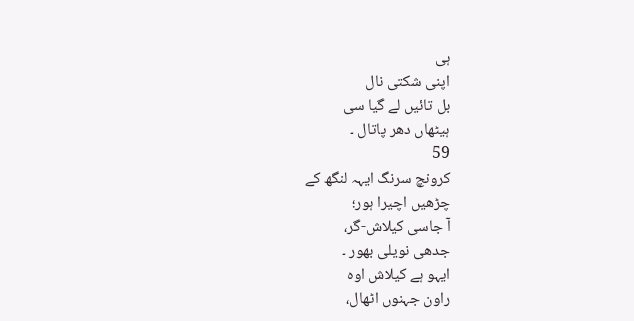ہی
اپنی شکتی نال
بل تائیں لے گیا سی
ہیٹھاں دھر پاتال ۔
59
کرونچ سرنگ ایہہ لنگھ کے
چڑھیں اچیرا ہور؛
آ جاسی کیلاش-گر،
جدھی نویلی بھور ۔
ایہو ہے کیلاش اوہ
راون جہنوں اٹھال،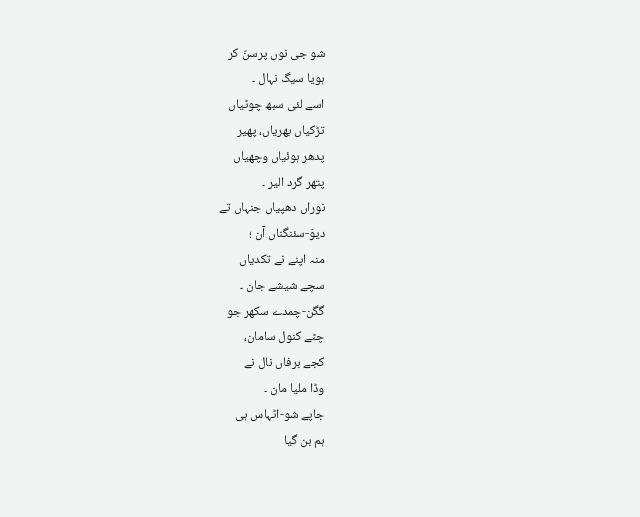شو جی نوں پرسنّ کر
ہویا سیگ نہال ۔
اسے لئی سبھ چوٹیاں
تڑکیاں بھریاں، پھیر
پدھر ہوئیاں وچھیاں
پتھر گرد الیر ۔
نوراں دھپیاں جنہاں تے
دیوَ-سئنگناں آن ؛
منہ اپنے نے تکدیاں
سچے شیشے جان ۔
گگن-چمدے سکھر جو
چٹے کنول سامان،
کجے برفاں نال نے
وڈا ملیا مان ۔
جاپے شو-اٹہاس ہی
ہم بن گیا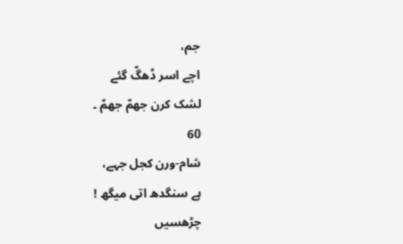جم،
اچے اسر ڈھگّ گئے
لشک کرن جھمّ جھمّ ۔
60
شام-ورن کجل جہے،
ہے سنگدھ اتی میگھ !
چڑھسیں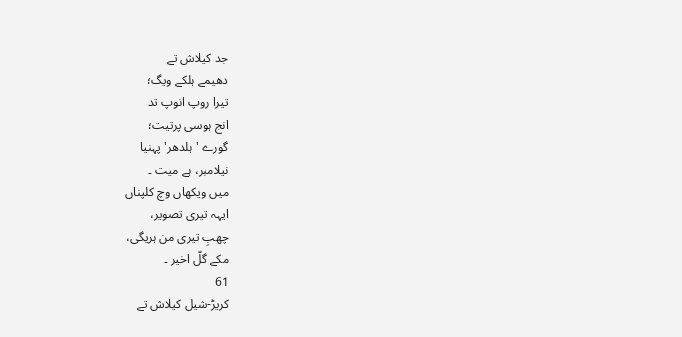جد کیلاش تے
دھیمے ہلکے ویگ؛
تیرا روپ انوپ تد
انج ہوسی پرتیت؛
گورے 'ہلدھر' پہنیا
نیلامبر، ہے میت ۔
میں ویکھاں وچ کلپناں
ایہہ تیری تصویر،
چھبِ تیری من ہریگی،
مکے گلّ اخیر ۔
61
کریڑ-شیل کیلاش تے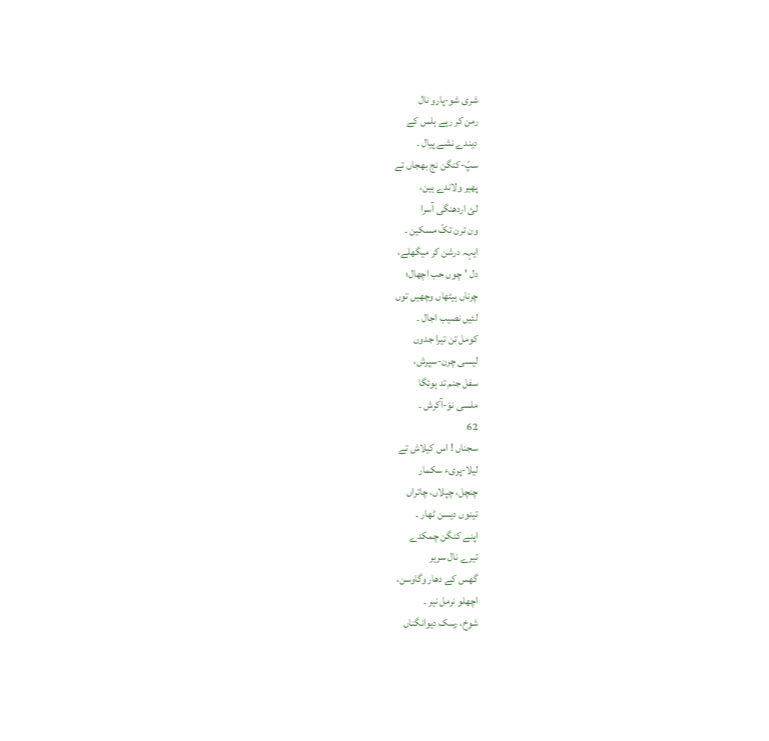شری شو-پارو نال
رمن کر رہے ہلس کے
دیندے نشے پیال ۔
سپّ-کنگن نج بھجاں تے
پھیر ولاندے ہین،
لئ اردھنگی آسرا
ون ترن تکّ مسکین ۔
ایہہ درشن کر میگھلے،
دل 'چوں حب اچھال؛
چرناں ہیٹھاں وچھیں توں
لئیں نصیب اجال ۔
کومل تن تیرا جدوں
لیسی چرن-سپرش،
سفل جنم تد ہوئگا
ملسی نوَ-آکرش ۔
62
سجناں ! اس کیلاش تے
لیلا-پریء سکمار
چنچل، چپلاں، چاتراں
تینوں دیسن ٹھار ۔
اپنے کنگن چمکدے
تیرے نال سریر
گھس کے دھار وگاوسن،
اچھلو نرمل نیر ۔
شوخ، رسک دیوانگناں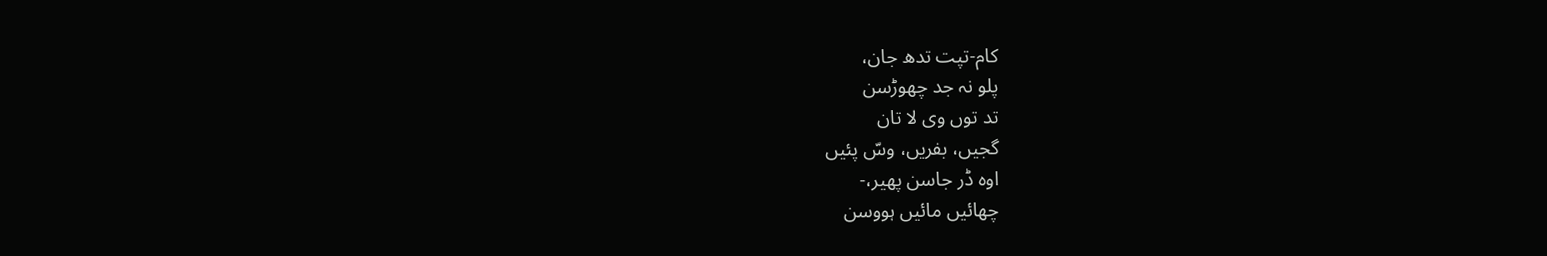کام-تپت تدھ جان،
پلو نہ جد چھوڑسن
تد توں وی لا تان
گجیں، بفریں، وسّ پئیں
اوہ ڈر جاسن پھیر،-
چھائیں مائیں ہووسن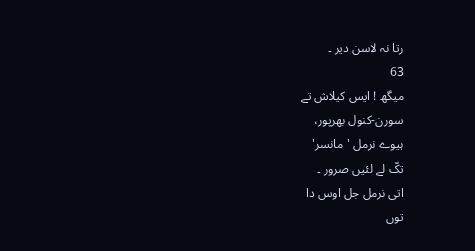رتا نہ لاسن دیر ۔
63
میگھ ! ایس کیلاش تے
سورن-کنول بھرپور،
ہیوے نرمل 'مانسر'
تکّ لے لئیں صرور ۔
اتی نرمل جل اوس دا
توں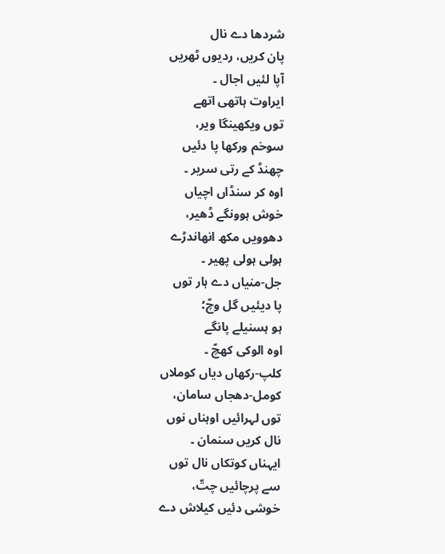شردھا دے نال
پان کریں، ردیوں ٹھریں
آپا لئیں اجال ۔
ایراوت ہاتھی اتھے
توں ویکھینگا ویر،
سوخم ورکھا پا دئیں
چھنڈ کے رتی سریر ۔
اوہ کر سنڈاں اچیاں
خوش ہوونگے ڈھیر،
دھوویں مکھ انھاندڑے
ہولی ہولی پھیر ۔
جل-منیاں دے ہار توں
پا دیئیں گل وچّ؛
ہو ہسنیلے پانگے
اوہ الوکی کھچّ ۔
کلپ-رکھاں دیاں کوملاں
کومل-دھجاں سامان،
توں لہرائیں اوہناں نوں
نال کریں سنمان ۔
ایہناں کوتکاں نال توں
سے پرچائیں چتّ،
خوشی دئیں کیلاش دے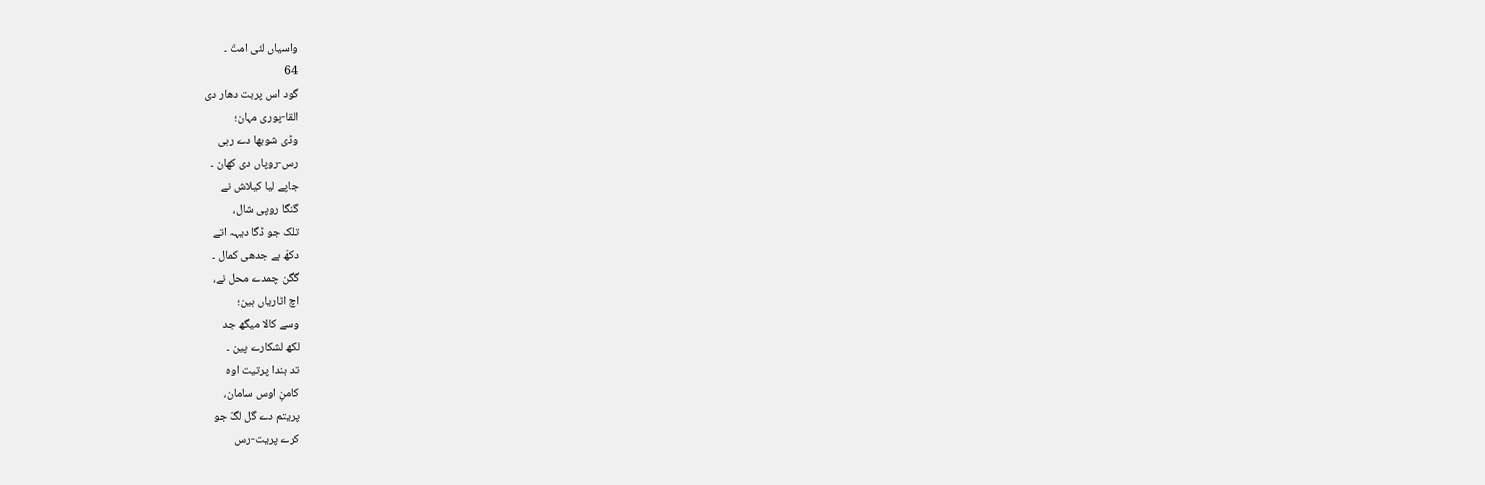واسیاں لئی امتّ ۔
64
گود اس پربت دھار دی
القا-پوری مہان؛
وڈی شوبھا دے رہی
رس-روپاں دی کھان ۔
جاپے لیا کیلاش نے
گنگا روپی شال،
تلک جو ڈگا دیہہ اتے
دکھّ ہے جدھی کمال ۔
گگن چمدے محل نے،
اچ اٹاریاں ہین؛
وسے کالا میگھ جد
لکھ لشکارے پین ۔
تد ہندا پرتیت اوہ
کامنِ اوس سامان،
پریتم دے گل لگّ جو
کرے پریت-رس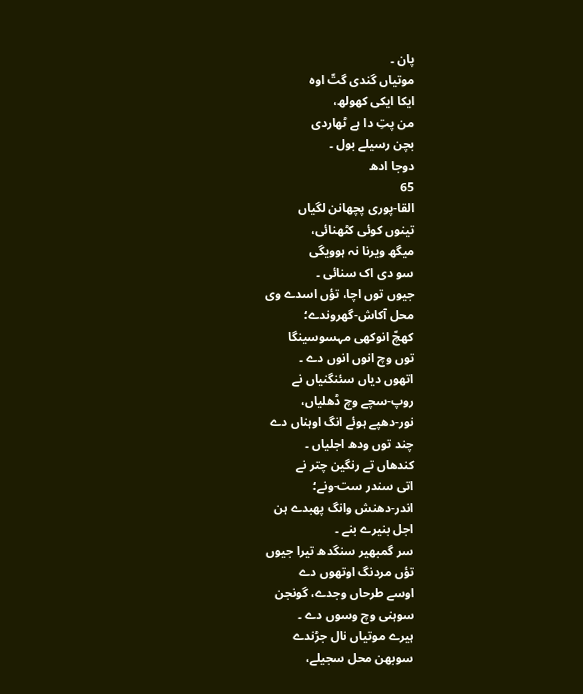پان ۔
موتیاں گندی گتّ اوہ
ایکا ایکی کھولھ،
من پتِ دا ہے ٹھاردی
بچن رسیلے بول ۔
دوجا ادھ
65
القا-پوری پچھانن لگیاں
تینوں کوئی کٹھنائی،
میگھ ویرنا نہ ہوویگی
سو دی اک سنائی ۔
جیوں توں اچا، تؤں اسدے وی
محل آکاش-گھروندے؛
کھچّ انوکھی مہسوسینگا
توں وچ انوں انوں دے ۔
اتھوں دیاں سئنگنیاں نے
روپ-سچے وچ ڈھلیاں،
نور-دھپے ہوئے انگ اوہناں دے
چند توں ودھ اجلیاں ۔
کندھاں تے رنگین چتر نے
اتی سندر ست-ونے؛
اندر-دھنش وانگ پھبدے ہن
اجل بنیرے بنے ۔
سر گمبھیر سنگدھ تیرا جیوں
تؤں مردنگ اوتھوں دے
اوسے طرحاں وجدے، گونجن
سوہنی وچ وسوں دے ۔
ہیرے موتیاں نال جڑندے
سوبھن محل سجیلے،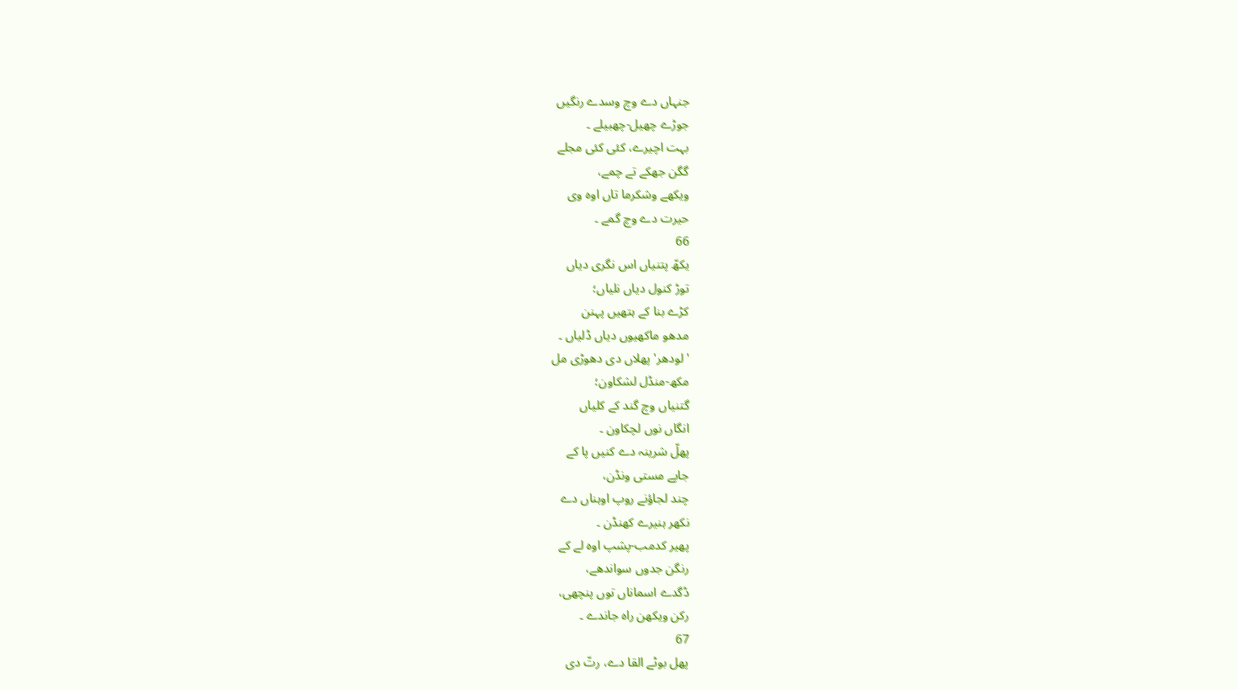جنہاں دے وچ وسدے رنگیں
جوڑے چھیل-چھبیلے ۔
بہت اچیرے، کئی کئی مجلے
گگن جھکے تے چمے،
ویکھے وشکرما تاں اوہ وی
حیرت دے وچ گمے ۔
66
یکھّ پتنیاں اس نگری دیاں
توڑ کنول دیاں نلیاں؛
کڑے بنا کے ہتھیں پہنن
مدھو ماکھیوں دیاں ڈلیاں ۔
'لودھر' پھلاں دی دھوڑی مل
مکھ-منڈل لشکاون؛
گتنیاں وچ گند کے کلیاں
انگاں نوں لچکاون ۔
پھلّ شرینہ دے کنیں پا کے
جاپے مستی ونڈن،
چند لجاؤنے روپ اوہناں دے
نکھر ہنیرے کھنڈن ۔
پھیر کدمب-پشپ اوہ لے کے
رنگن جدوں سواندھے،
ڈگدے اسماناں توں پنچھی،
رکن ویکھن راہ جاندے ۔
67
پھل بوٹے القا دے، رتّ دی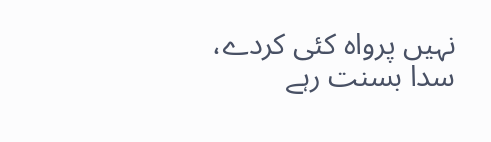نہیں پرواہ کئی کردے،
سدا بسنت رہے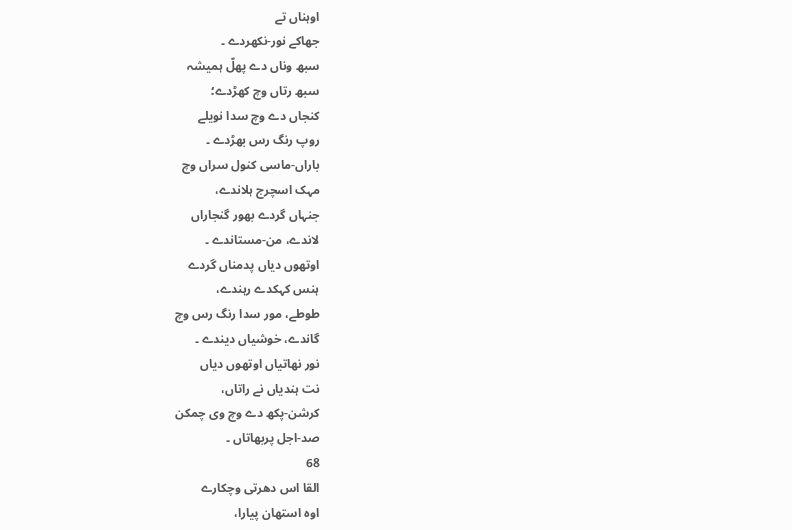اوہناں تے
جھاکے نور-نکھردے ۔
سبھ وناں دے پھلّ ہمیشہ
سبھ رتاں وچ کھڑدے؛
کنجاں دے وچ سدا نویلے
روپ رنگ رس بھڑدے ۔
باراں-ماسی کنول سراں وچ
مہک اسچرج ہلاندے،
جنہاں گردے بھور گنجاراں
لاندے، من-مستاندے ۔
اوتھوں دیاں پدمناں گردے
ہنس کہکدے رہندے،
طوطے، مور سدا رنگ رس وچ
گاندے، خوشیاں دیندے ۔
نور نھاتیاں اوتھوں دیاں
نت ہندیاں نے راتاں،
کرشن-پکھ دے وچ وی چمکن
صد-اجل پربھاتاں ۔
68
القا اس دھرتی وچکارے
اوہ استھان پیارا،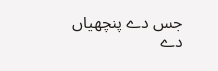جس دے پنچھیاں دے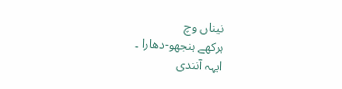نیناں وچ
ہرکھے ہنجھو-دھارا ۔
ایہہ آنندی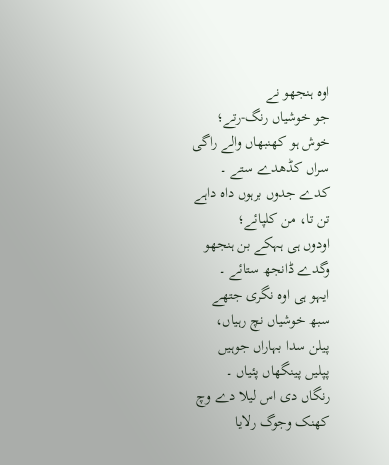اوہ ہنجھو نے
جو خوشیاں رنگ-رتے؛
خوش ہو کھنبھاں والے راگی
سراں کڈھدے ستے ۔
کدے جدوں برہوں داہ داہے
تن تا، من کلپائے؛
اودوں ہی ہہکے بن ہنجھو
وگدے ڈانجھ ستائے ۔
ایہو ہی اوہ نگری جتھے
سبھ خوشیاں نچ رہیاں،
پیلن سدا بہاراں جوہیں
پپلیں پینگھاں پئیاں ۔
رنگاں دی اس لیلا دے وچ
کھنک وجوگ رلایا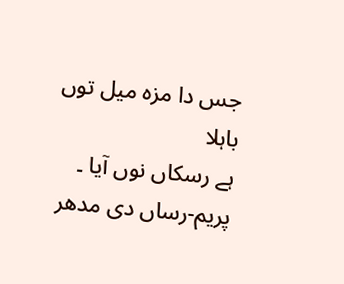جس دا مزہ میل توں باہلا
ہے رسکاں نوں آیا ۔
پریم-رساں دی مدھر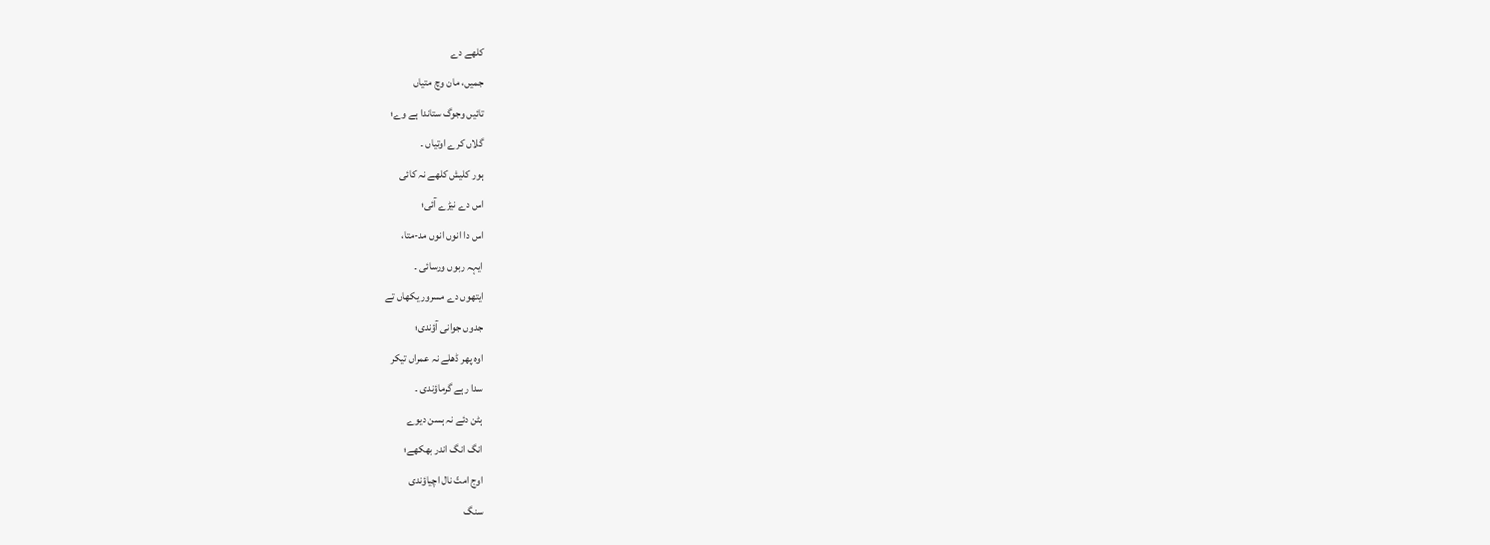کلھے دے
جمیں، مان وچ متیاں
تائیں وجوگ ستاندا ہے وے؛
گلاں کرے اوتیاں ۔
ہور کلیش کلھے نہ کائی
اس دے نیڑے آئی؛
اس دا انوں انوں مد-متا،
ایہہ ربوں ورسائی ۔
ایتھوں دے مسرور یکھاں تے
جدوں جوانی آؤندی؛
اوہ پھر ڈھلے نہ عمراں تیکر
سدا رہے گرماؤندی ۔
ہٹن دئے نہ ہسن دیوے
انگ انگ اندر بھکھے؛
اوج امتّ نال اچیاؤندی
سنگ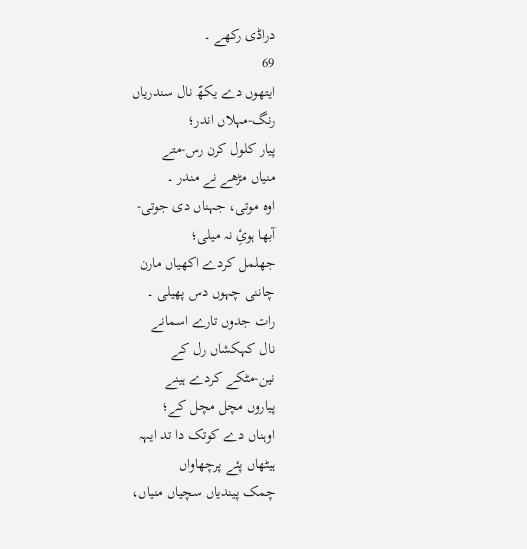دراڈی رکھے ۔
69
ایتھوں دے یکھّ نال سندریاں
رنگ-مہلاں اندر؛
پیار کلول کرن رس-متے
منیاں مڑھے نے مندر ۔
اوہ موتی، جہناں دی جوتی-
آبھا ہوئِ نہ میلی؛
جھلمل کردے اکھیاں مارن
چاننی چہوں دس پھیلی ۔
رات جدوں تارے اسمانے
نال کہکشاں رل کے
نین-مٹکے کردے ہینے
پیاروں مچل مچل کے؛
اوہناں دے کوتک دا تد ایہہ
ہیٹھاں پئے پرچھاواں
چمک پیندیاں سچیاں منیاں،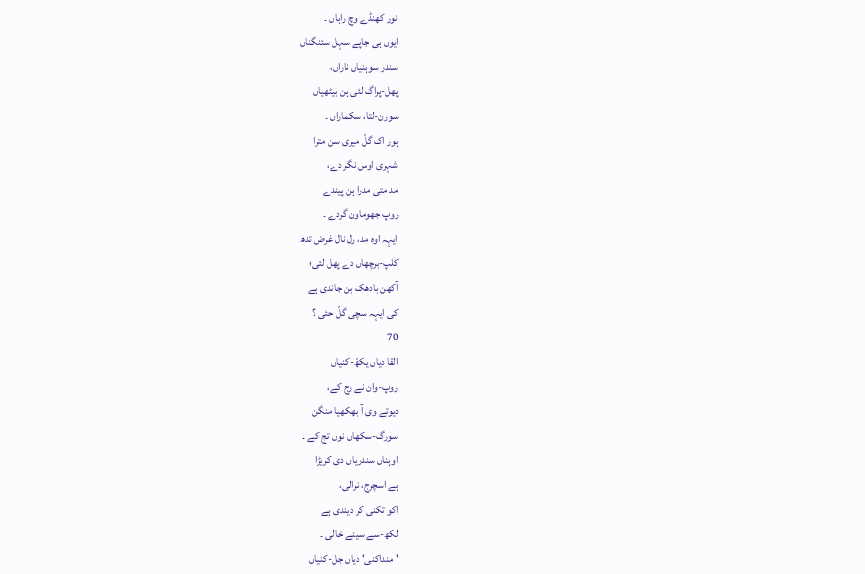نور کھنڈے وچ راہاں ۔
ایوں ہی جاپے سہل سئنگناں
سندر سوہنیاں ناراں،
پھل-پراگ لئی ہن بیٹھیاں
سورن-لتا، سکماراں ۔
ہور اک گلّ میری سن مترا
شہری اوس نگر دے،
مد متی مدرا ہن پیندے
روپ جھوماون گردے ۔
ایہہ اوہ مد، رل نال غرض تدھ
کلپ-برچھاں دے پھل لئی؛
آکھن بادھک بن جاندی ہے
کی ایہہ سچی گلّ حئی ؟
70
القا دیاں یکھّ-کنیاں
روپ-وان نے رج کے،
دیوتے وی آ بھکھیا منگن
سورگ-سکھاں نوں تج کے ۔
اوہناں سندریاں دی کریڑا
ہے اسچرج، نرالی،
اکو تکنی کر دیندی ہے
لکھ-سے سینے خالی ۔
'منداکنی' دیاں جل-کنیاں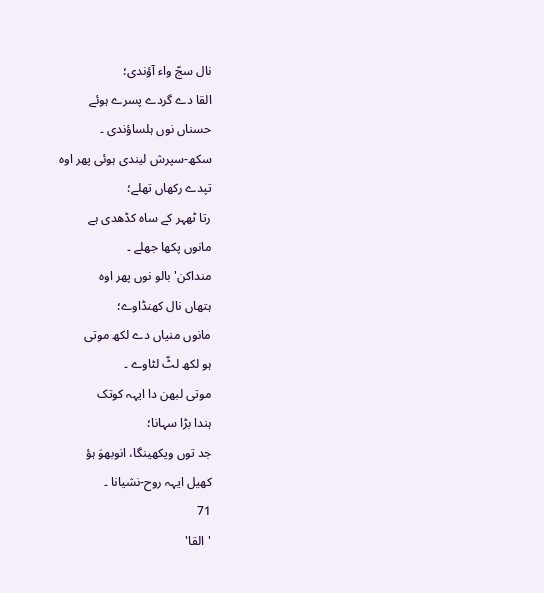نال سجّ واء آؤندی؛
القا دے گردے پسرے ہوئے
حسناں نوں ہلساؤندی ۔
سکھ-سپرش لیندی ہوئی پھر اوہ
تپدے رکھاں تھلے؛
رتا ٹھہر کے ساہ کڈھدی ہے
مانوں پکھا جھلے ۔
منداکن' بالو نوں پھر اوہ
ہتھاں نال کھنڈاوے؛
مانوں منیاں دے لکھ موتی
ہو لکھ لٹّ لٹاوے ۔
موتی لبھن دا ایہہ کوتک
ہندا بڑا سہانا؛
جد توں ویکھینگا، انوبھوَ ہؤ
کھیل ایہہ روح-نشیانا ۔
71
'القا'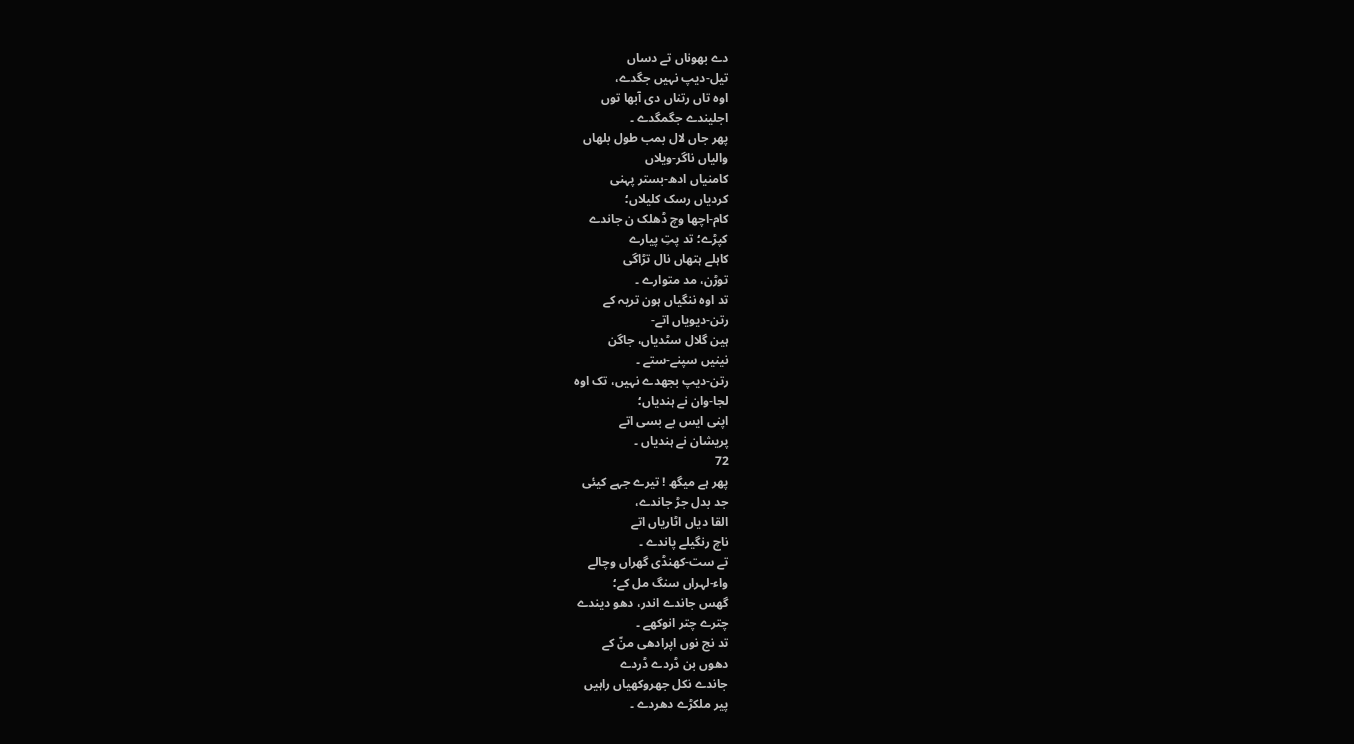دے بھوناں تے دساں
تیل-دیپ نہیں جگدے،
اوہ تاں رتناں دی آبھا توں
اجلیندے جگمگدے ۔
پھر جاں لال بمب طول بلھاں
والیاں ناگر-ویلاں
کامنیاں ادھ-بستر پہنی
کردیاں رسک کلیلاں؛
کام-اچھا وچ ڈھلک ن جاندے
کپڑے؛ تد پتِ پیارے
کاہلے ہتھاں نال تڑاگی
توڑن، مد متوارے ۔
تد اوہ ننگیاں ہون تریہ کے
رتن-دیویاں اتے-
ہین گلال سٹدیاں، جاگن
نینیں سپنے-ستے ۔
رتن-دیپ بجھدے نہیں، تک اوہ
لجا-وان نے ہندیاں؛
اپنی ایس بے بسی اتے
پریشان نے ہندیاں ۔
72
پھر ہے میگھ ! تیرے جہے کیئی
جد بدل جڑ جاندے،
القا دیاں اٹاریاں اتے
ناچ رنگیلے پاندے ۔
تے ست-کھنڈی گھراں وچالے
واء-لہراں سنگ مل کے؛
گھس جاندے اندر، دھو دیندے
چترے چتر انوکھے ۔
تد نج نوں اپرادھی منّ کے
دھوں بن ڈردے ڈردے
جاندے نکل جھروکھیاں راہیں
پیر ملکڑے دھردے ۔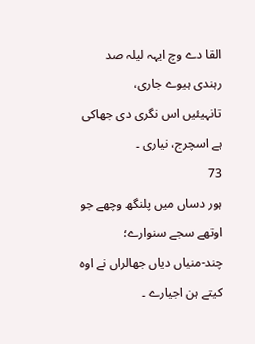القا دے وچ ایہہ لیلہ صد
رہندی ہیوے جاری،
تانہیئیں اس نگری دی جھاکی
ہے اسچرج، نیاری ۔
73
ہور دساں میں پلنگھ وچھے جو
اوتھے سجے سنوارے؛
چند-منیاں دیاں جھالراں نے اوہ
کیتے ہن اجیارے ۔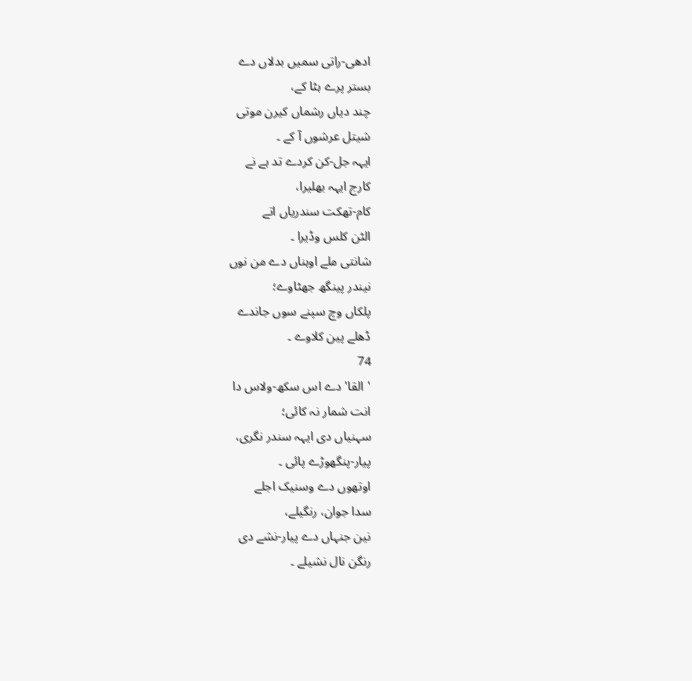ادھی-راتی سمیں بدلاں دے
بستر پرے ہٹا کے،
چند دیاں رشماں کیرن موتی
شیتل عرشوں آ کے ۔
ایہہ جل-کن کردے تد ہے نے
کارج ایہہ بھلیرا،
کام-تھکت سندریاں اتے
الٹن کلس وڈیرا ۔
شانتی ملے اوہناں دے من نوں
نیندر پینگھ جھٹاوے؛
پلکاں وچ سپنے سوں جاندے
ڈھلے پین کلاوے ۔
74
'القا' دے اس سکھ-ولاس دا
انت شمار نہ کائی؛
سہنیاں دی ایہہ سندر نگری،
پیار-پنگھوڑے پائی ۔
اوتھوں دے وسنیک اجلے
سدا جوان، رنگیلے،
نین جنہاں دے پیار-نشے دی
رنگن نال نشیلے ۔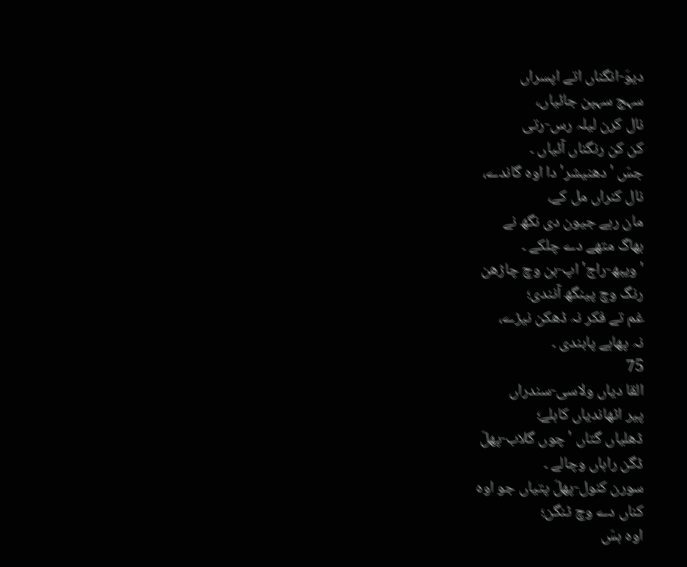دیوَ-انگناں اتے اپسراں
سہج سہپن جائیاں،
نال کرن لیلہ رس-رتی
کن کن رنگناں آئیاں ۔
جسّ 'دھنیشر' دا اوہ گاندے،
نال کنراں مل کے،
مان رہے جیون دی نگھ نے
بھاگ متھے دے چلکے ۔
'ویبھ-راج' اپ-بن وچ چاڑھن
رنگ وچ پینگھ آنندی؛
غم تے فکر نہ ڈھکن نیڑے،
نہ پھاہے پابندی ۔
75
القا دیاں ولاسی-سندراں
پیر اٹھاندیاں کاہلے؛
ڈھلیاں گتاں 'چوں گلاب-پھلّ
ڈگن راہاں وچالے ۔
سورن کنول-پھلّ پتیاں جو اوہ
کناں دے وچ ٹنگن؛
اوہ ہسّ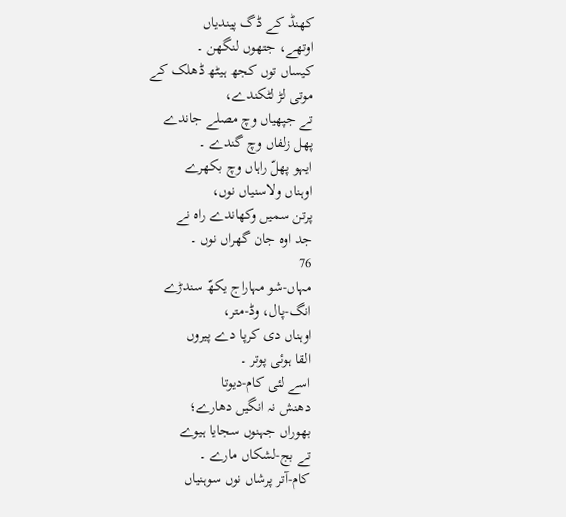کھنڈ کے ڈگ پیندیاں
اوتھے، جتھوں لنگھن ۔
کیساں توں کجھ ہیٹھ ڈھلک کے
موتی لڑ لٹکندے،
تے جپھیاں وچ مصلے جاندے
پھل زلفاں وچ گندے ۔
ایہو پھلّ راہاں وچ بکھرے
اوہناں ولاسنیاں نوں،
پرتن سمیں وکھاندے راہ نے
جد اوہ جان گھراں نوں ۔
76
مہاں-شو مہاراج یکھّ سندڑے
انگ-پال، وڈ-متر،
اوہناں دی کرپا دے پیروں
القا ہوئی پوتر ۔
اسے لئی کام-دیوتا
دھنش نہ انگیں دھارے؛
بھوراں جہنوں سجایا ہیوے
تے بج-لشکاں مارے ۔
کام-آتر پرشاں نوں سوہنیاں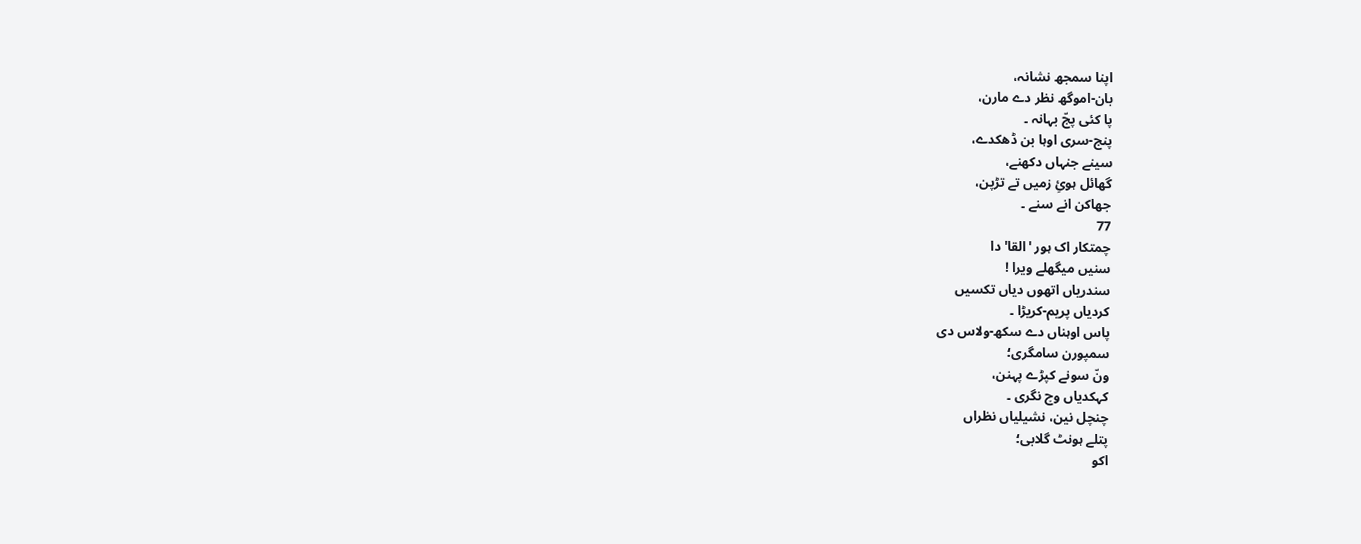اپنا سمجھ نشانہ،
بان-اموگھ نظر دے مارن،
پا کئی پجّ بہانہ ۔
پنج-سری اوہا بن ڈھکدے،
سینے جنہاں دکھنے،
گھائل ہوئِ زمیں تے تڑپن،
جھاکن انے سنے ۔
77
چمتکار اک ہور 'القا' دا
سنیں میگھلے ویرا !
سندریاں اتھوں دیاں تکسیں
کردیاں پریم-کریڑا ۔
پاس اوہناں دے سکھ-ولاس دی
سمپورن سامگری؛
ونّ سونے کپڑے پہنن،
کہکدیاں وچ نگری ۔
چنچل نین، نشیلیاں نظراں
پتلے ہونٹ گلابی؛
اکو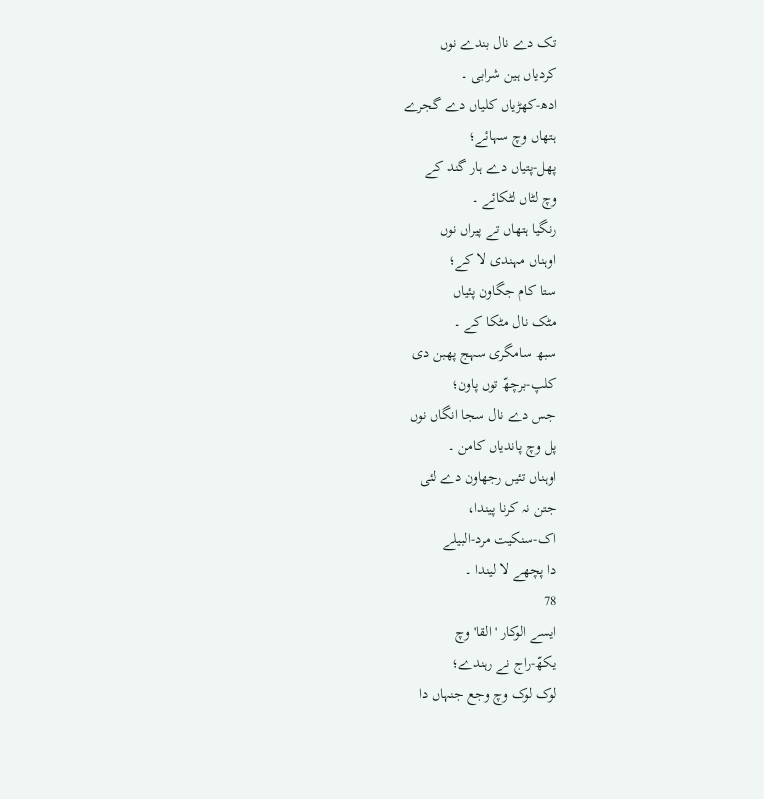تک دے نال بندے نوں
کردیاں ہین شرابی ۔
ادھ-کھڑیاں کلیاں دے گجرے
ہتھاں وچ سہائے؛
پھل-پتیاں دے ہار گند کے
وچ لٹاں لٹکائے ۔
رنگیا ہتھاں تے پیراں نوں
اوہناں مہندی لا کے؛
ستا کام جگاون پئیاں
مٹک نال مٹکا کے ۔
سبھ سامگری سہج پھبن دی
کلپ-برچھّ توں پاون؛
جس دے نال سجا انگاں نوں
پل وچ پاندیاں کامن ۔
اوہناں تئیں رجھاون دے لئی
جتن نہ کرنا پیندا،
اک-سنکیت مرد-البیلے
دا پچھے لا لیندا ۔
78
ایسے الوکار 'القا' وچ
یکھّ-راج نے رہندے؛
لوک لوک وچ وجع جنہاں دا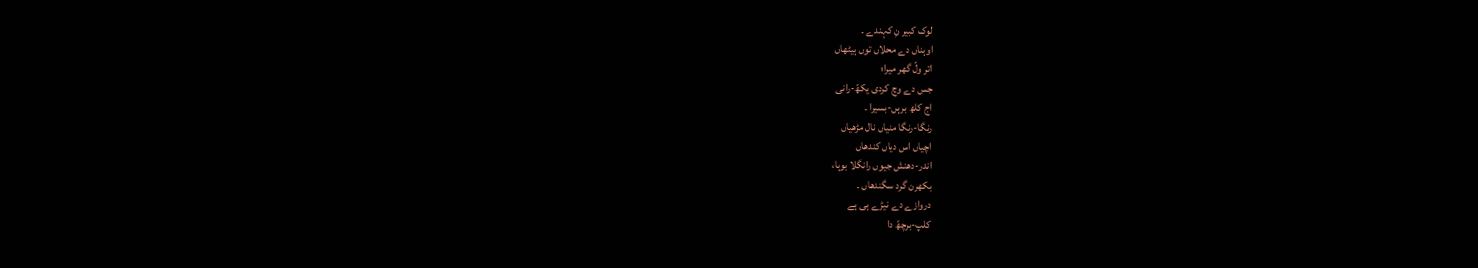لوک کبیر نِ کہندے ۔
اوہناں دے محلاں توں ہیٹھاں
اتر ولّ گھر میرا؛
جس دے وچ کردی یکھّ-رانی
اج کلھ برہں-بسیرا ۔
رنگا-رنگا منیاں نال مڑھیاں
اچیاں اس دیاں کندھاں
اندر-دھنش جیوں رانگلا بوہا،
بکھرن گرد سگندھاں ۔
دروازے دے نیڑے ہی ہے
کلپ-برچھّ دا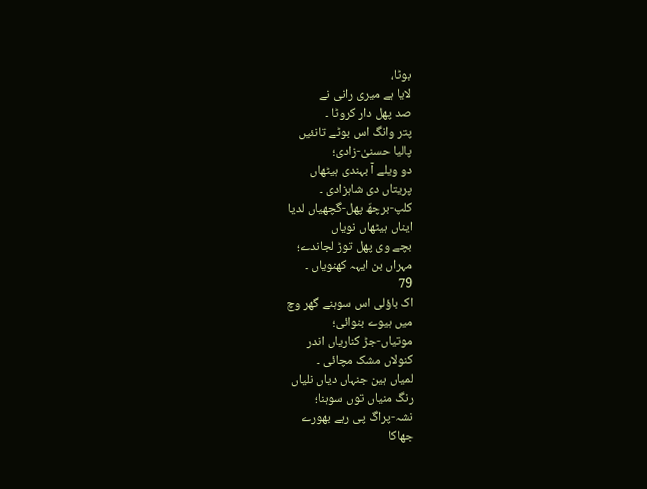بوٹا،
لایا ہے میری رانی نے
صد پھل دار کروٹا ۔
پتر وانگ اس بوٹے تانئیں
پالیا حسنیٰ-زادی؛
دو ویلے آ بہندی ہیٹھاں
پریتاں دی شاہزادی ۔
کلپ-برچھّ پھل-گچھیاں لدیا
ایناں ہیٹھاں نویاں
بچے وی پھل توڑ لجاندے؛
مہراں بن ایہہ کھنویاں ۔
79
اک باؤلی اس سوہنے گھر وچ
میں ہیوے بنوائی؛
موتیاں-جڑ کناریاں اندر
کنولاں مشک مچائی ۔
لمیاں ہین جنہاں دیاں نلیاں
رنگ منیاں توں سوہنا؛
نشہ-پراگ پی رہے بھورے
جھاکا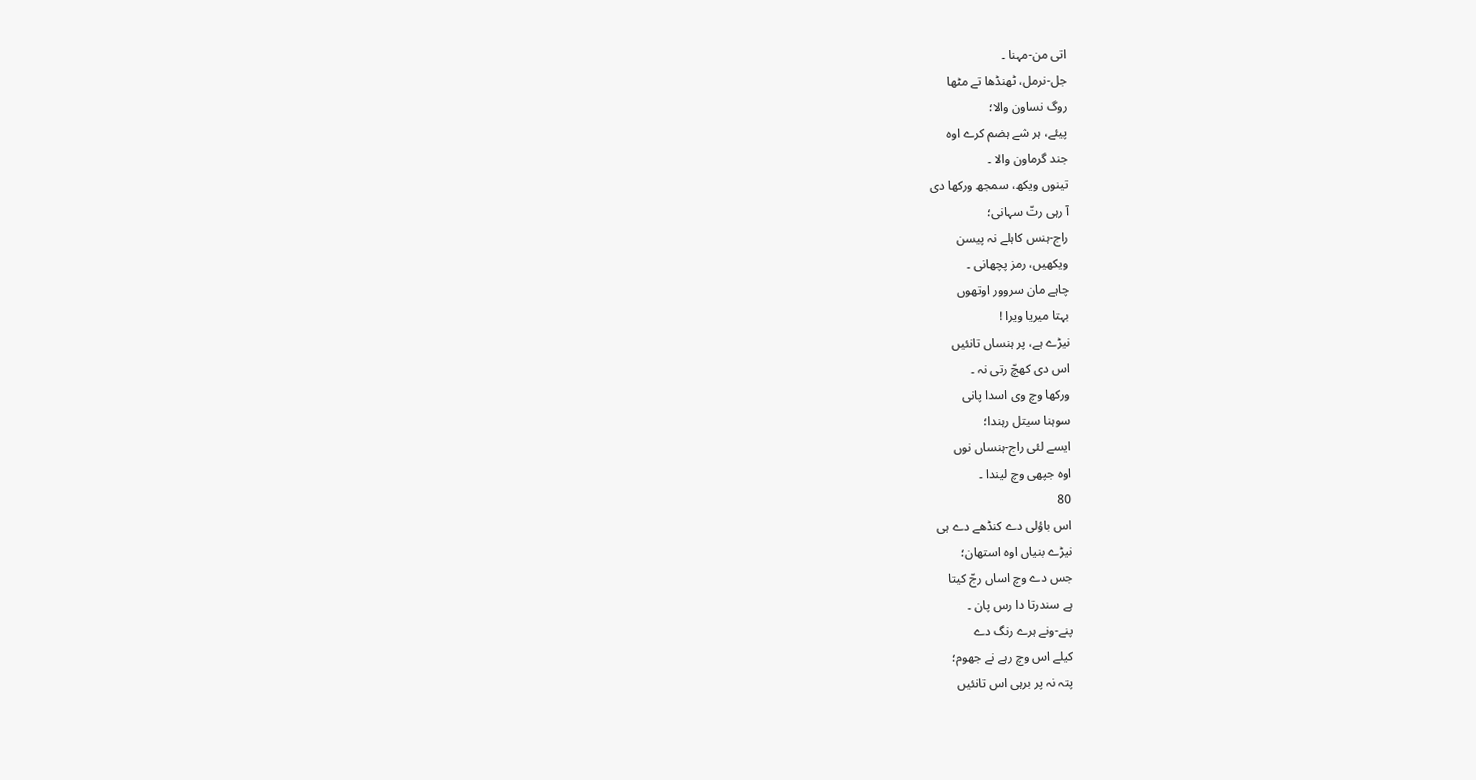اتی من-مہنا ۔
جل-نرمل، ٹھنڈھا تے مٹھا
روگ نساون والا؛
پیئے، ہر شے ہضم کرے اوہ
جند گرماون والا ۔
تینوں ویکھ، سمجھ ورکھا دی
آ رہی رتّ سہانی؛
راج-ہنس کاہلے نہ پیسن
ویکھیں، رمز پچھانی ۔
چاہے مان سروور اوتھوں
بہتا میریا ویرا !
نیڑے ہے، پر ہنساں تانئیں
اس دی کھچّ رتی نہ ۔
ورکھا وچ وی اسدا پانی
سوہنا سیتل رہندا؛
ایسے لئی راج-ہنساں نوں
اوہ جپھی وچ لیندا ۔
80
اس باؤلی دے کنڈھے دے ہی
نیڑے بنیاں اوہ استھان؛
جس دے وچ اساں رجّ کیتا
ہے سندرتا دا رس پان ۔
پنے-ونے ہرے رنگ دے
کیلے اس وچ رہے نے جھوم؛
پتہ نہ پر برہی اس تانئیں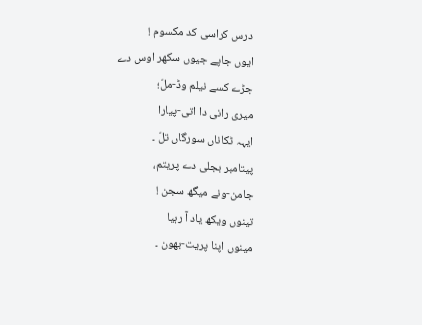درس کراسی کد مکسوم !
ایوں جاپے جیوں سکھر اوس دے
جڑے کسے نیلم وڈ-ملّ؛
میری رانی دا اتی-پیارا
ایہہ ٹکاناں سورگاں تلّ ۔
پیتامبر بجلی دے پریتم،
جامن-ونے میگھ سجن !
تینوں ویکھ یاد آ رہیا
مینوں اپنا پریت-بھون ۔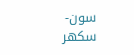سون-سکھر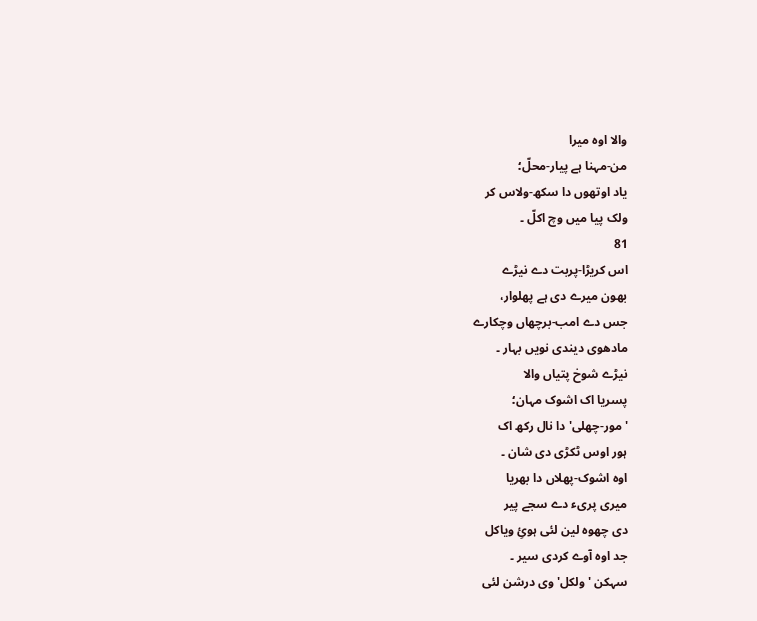والا اوہ میرا
من-مہنا ہے پیار-محلّ؛
یاد اوتھوں دا سکھ-ولاس کر
ولک پیا میں وچ اکلّ ۔
81
اس کریڑا-پربت دے نیڑے
بھون میرے دی ہے پھلوار،
جس دے امب-برچھاں وچکارے
مادھوی دیندی نویں بہار ۔
نیڑے شوخ پتیاں والا
پسریا اک اشوک مہان؛
'مور-چھلی' دا نال رکھ اک
ہور اوس ٹکڑی دی شان ۔
اوہ اشوک-پھلاں دا بھریا
میری پریء دے سجے پیر
دی چھوہ لین لئی ہوئِ ویاکل
جد اوہ آوے کردی سیر ۔
سہکن 'ولکل' وی درشن لئی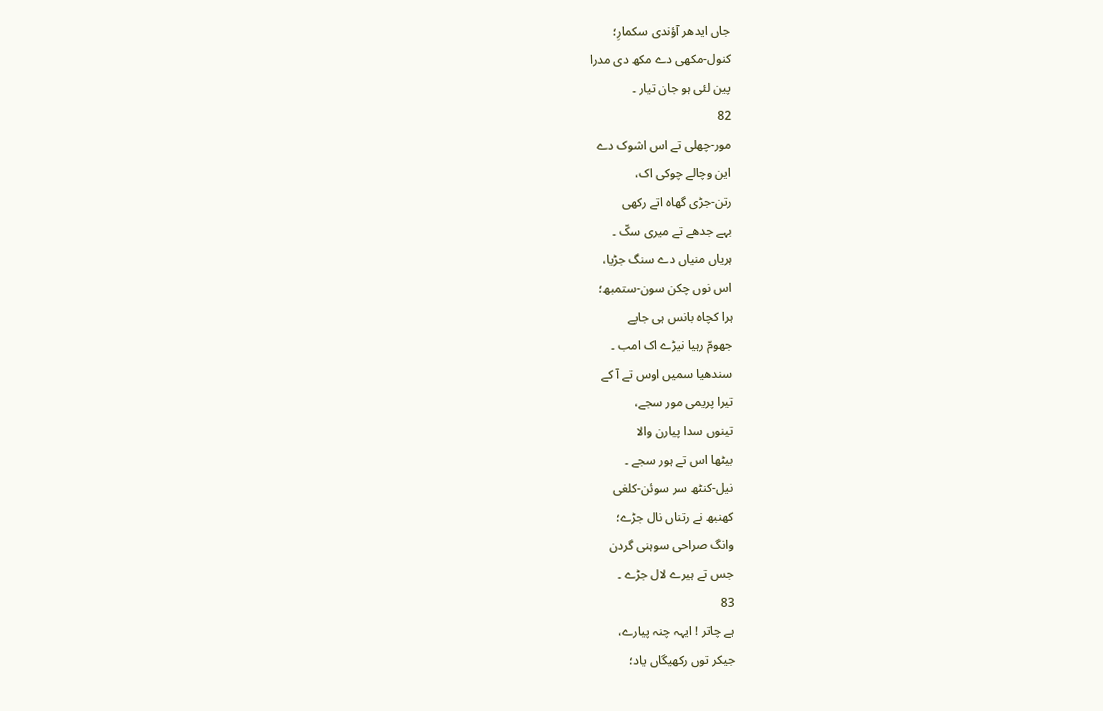جاں ایدھر آؤندی سکمارِ؛
کنول-مکھی دے مکھ دی مدرا
پین لئی ہو جان تیار ۔
82
مور-چھلی تے اس اشوک دے
این وچالے چوکی اک،
رتن-جڑی گھاہ اتے رکھی
بہے جدھے تے میری سکّ ۔
ہریاں منیاں دے سنگ جڑیا،
اس نوں چکن سون-ستمبھ؛
ہرا کچاہ بانس ہی جاپے
جھومّ رہیا نیڑے اک امب ۔
سندھیا سمیں اوس تے آ کے
تیرا پریمی مور سجے،
تینوں سدا پیارن والا
بیٹھا اس تے ہور سجے ۔
نیل-کنٹھ سر سوئن-کلغی
کھنبھ نے رتناں نال جڑے؛
وانگ صراحی سوہنی گردن
جس تے ہیرے لال جڑے ۔
83
ہے چاتر ! ایہہ چنہ پیارے،
جیکر توں رکھیگاں یاد؛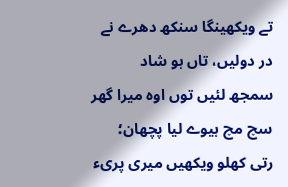تے ویکھینگا سنکھ دھرے نے
در دولیں، تاں ہو شاد
سمجھ لئیں توں اوہ میرا گھر
سچ مچ ہیوے لیا پچھان؛
رتی کھلو ویکھیں میری پریء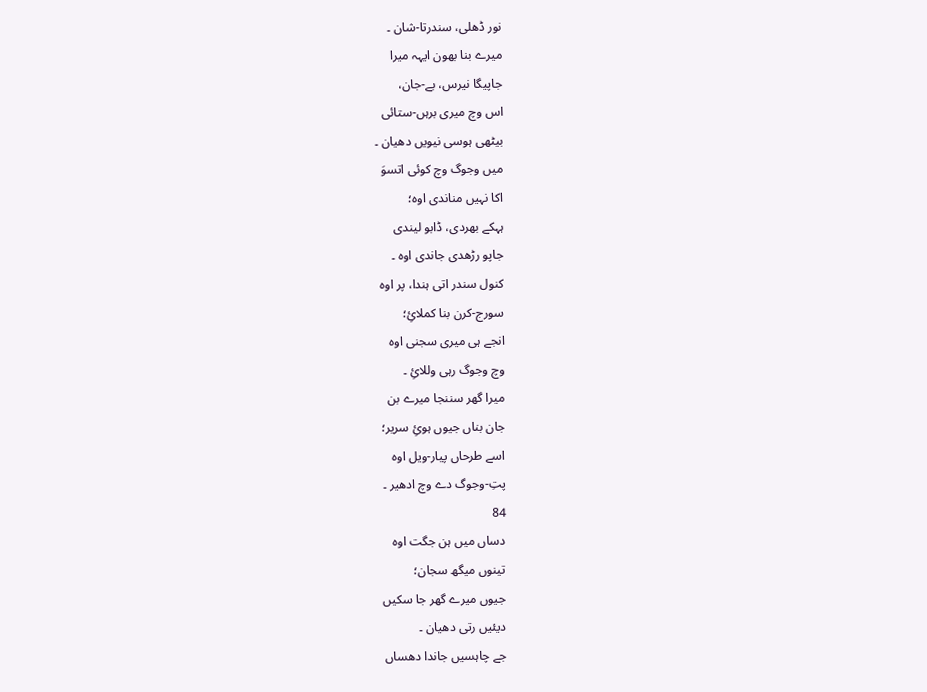نور ڈھلی، سندرتا-شان ۔
میرے بنا بھون ایہہ میرا
جاپیگا نیرس، بے-جان،
اس وچ میری برہں-ستائی
بیٹھی ہوسی نیویں دھیان ۔
میں وجوگ وچ کوئی اتسوَ
اکا نہیں مناندی اوہ؛
ہہکے بھردی، ڈابو لیندی
جاپو رڑھدی جاندی اوہ ۔
کنول سندر اتی ہندا، پر اوہ
سورج-کرن بنا کملائِ؛
انجے ہی میری سجنی اوہ
وچ وجوگ رہی وللائِ ۔
میرا گھر سننجا میرے بن
جان بناں جیوں ہوئِ سریر؛
اسے طرحاں پیار-ویل اوہ
پتِ-وجوگ دے وچ ادھیر ۔
84
دساں میں ہن جگت اوہ
تینوں میگھ سجان؛
جیوں میرے گھر جا سکیں
دیئیں رتی دھیان ۔
جے چاہسیں جاندا دھساں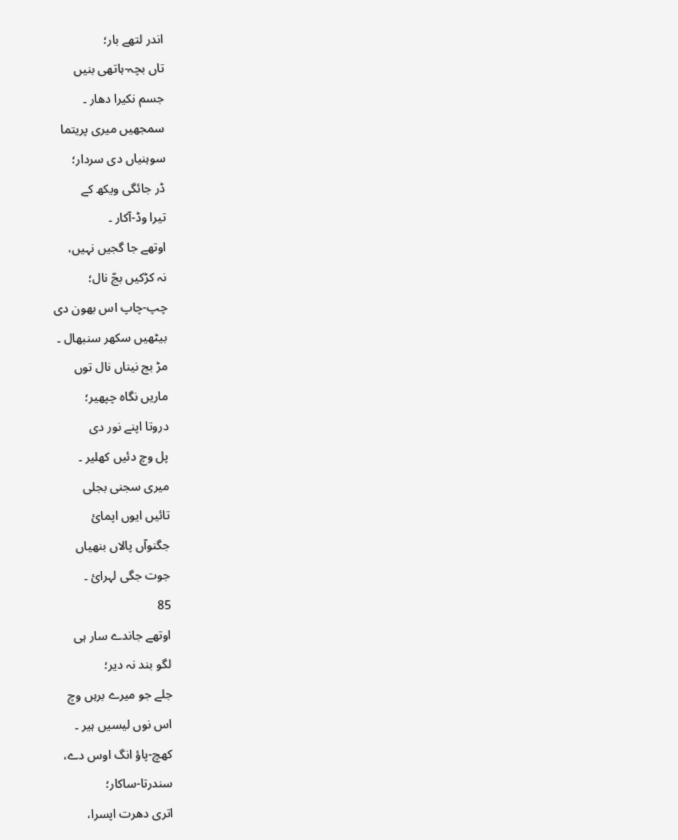اندر لتھے بار؛
تاں بچہ-ہاتھی بنیں
جسم نکیرا دھار ۔
سمجھیں میری پریتما
سوہنیاں دی سردار؛
ڈر جائگی ویکھ کے
تیرا وڈ-آکار ۔
اوتھے جا گجیں نہیں،
نہ کڑکیں بجّ نال؛
چپ-چاپ اس بھون دی
بیٹھیں سکھر سنبھال ۔
مڑ بج نیناں نال توں
ماریں نگاہ چپھیر؛
دروتا اپنے نور دی
پل وچ دئیں کھلیر ۔
میری سجنی بجلی
تائیں ایوں اپمائ
جگنوآں پالاں بنھیاں
جوت جگی لہرائ ۔
85
اوتھے جاندے سار ہی
لگو بند نہ دیر؛
جلے جو میرے برہں وچ
اس نوں لیسیں ہیر ۔
کھچ-پاؤ انگ اوس دے،
سندرتا-ساکار؛
اتری دھرت اپسرا،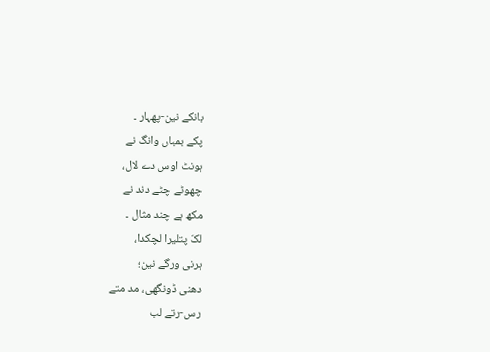بانکے نین-پھہار ۔
پکے بمباں وانگ نے
ہونٹ اوس دے لال،
چھوٹے چٹے دند نے
مکھ ہے چند مثال ۔
لکّ پتلیرا لچکدا،
ہرنی ورگے نین؛
دھنی ڈونگھی، مد متے
رس-رتے لب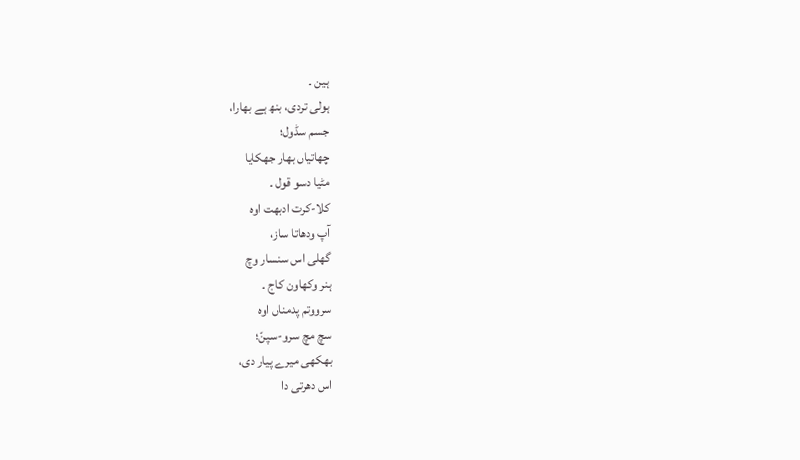ہین ۔
ہولی تردی، بنھ ہے بھارا،
جسم سڈول؛
چھاتیاں بھار جھکایا
مٹیا دسو قول ۔
کلا-کرت ادبھت اوہ
آپ ودھاتا ساز،
گھلی اس سنسار وچ
ہنر وکھاون کاج ۔
سرووتم پدمناں اوہ
سچ مچ سرو-سپنّ؛
بھکھی میرے پیار دی،
اس دھرتی دا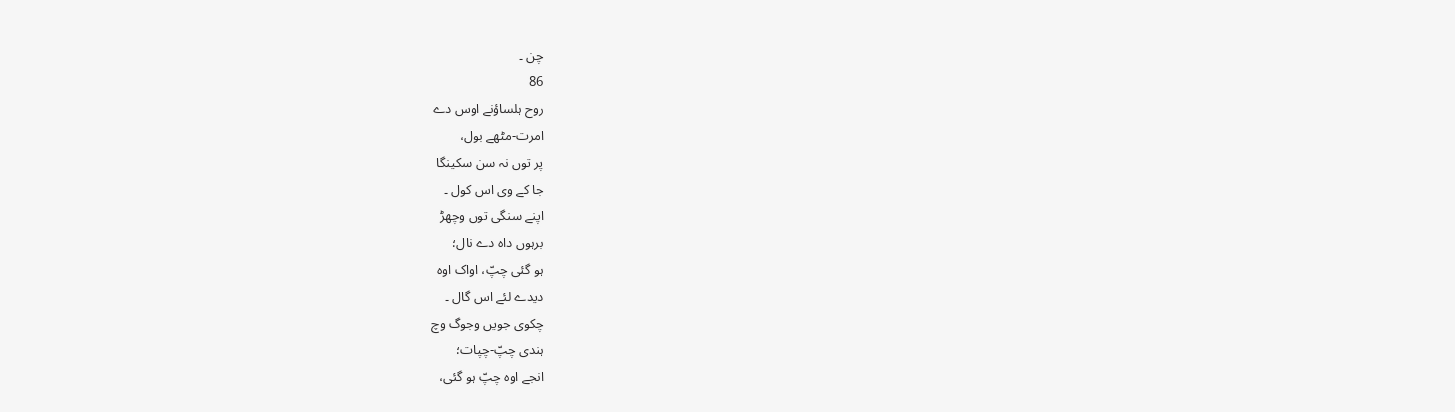چن ۔
86
روح ہلساؤنے اوس دے
امرت-مٹھے بول،
پر توں نہ سن سکینگا
جا کے وی اس کول ۔
اپنے سنگی توں وچھڑ
برہوں داہ دے نال؛
ہو گئی چپّ، اواک اوہ
دیدے لئے اس گال ۔
چکوی جویں وجوگ وچ
ہندی چپّ-چپات؛
انجے اوہ چپّ ہو گئی،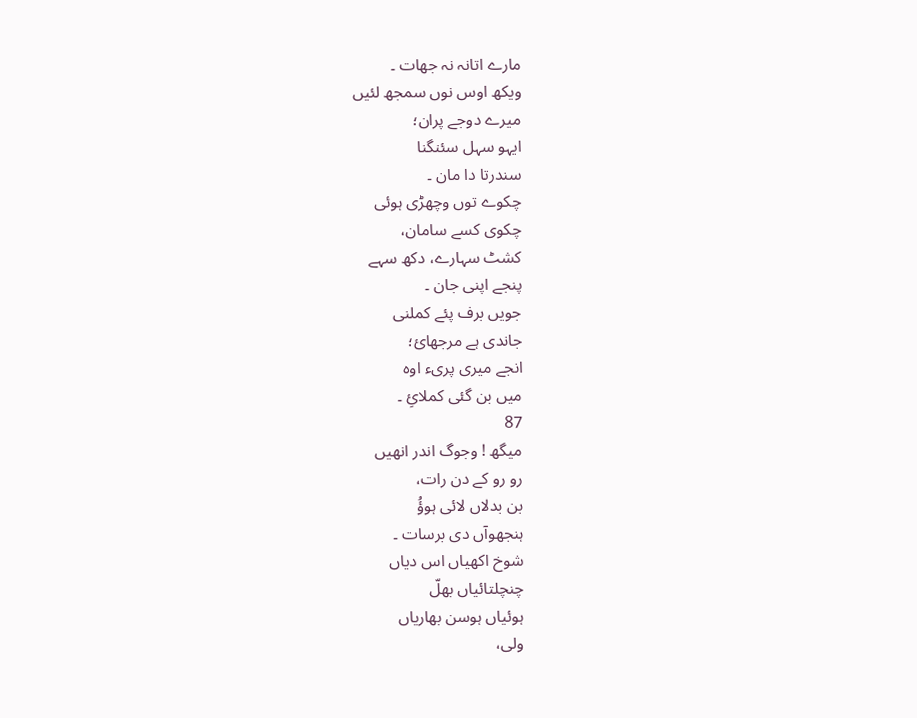مارے اتانہ نہ جھات ۔
ویکھ اوس نوں سمجھ لئیں
میرے دوجے پران؛
ایہو سہل سئنگنا
سندرتا دا مان ۔
چکوے توں وچھڑی ہوئی
چکوی کسے سامان،
کشٹ سہارے، دکھ سہے
پنجے اپنی جان ۔
جویں برف پئے کملنی
جاندی ہے مرجھائ؛
انجے میری پریء اوہ
میں بن گئی کملائِ ۔
87
میگھ ! وجوگ اندر انھیں
رو رو کے دن رات،
بن بدلاں لائی ہوؤُ
ہنجھوآں دی برسات ۔
شوخ اکھیاں اس دیاں
چنچلتائیاں بھلّ
ہوئیاں ہوسن بھاریاں
ولی،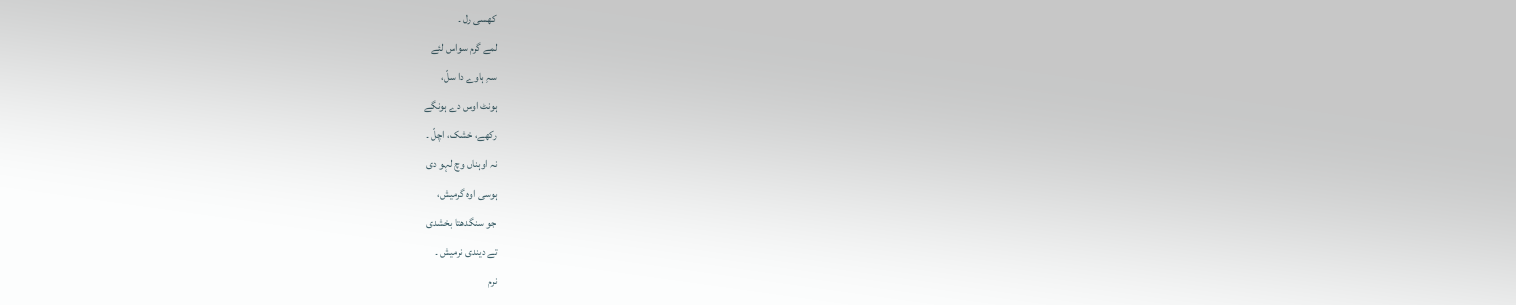کھسی رل ۔
لمے گرم سواس لئے
سہِ ہاوے دا سلّ،
ہونٹ اوس دے ہونگے
رکھے، خشک، اچلّ ۔
نہ اوہناں وچ لہو دی
ہوسی اوہ گرمیش،
جو سنگدھتا بخشدی
تے دیندی نرمیش ۔
نرم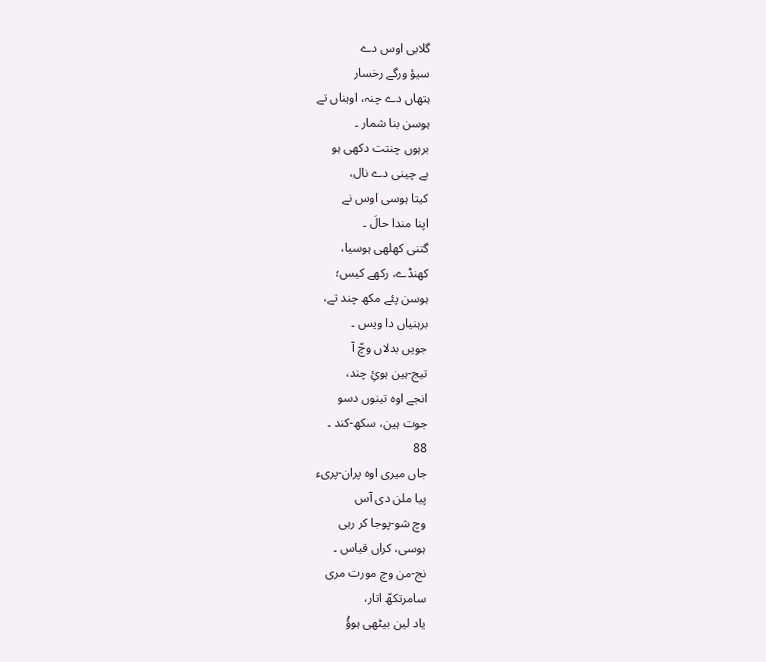گلابی اوس دے
سیؤ ورگے رخسار
ہتھاں دے چنہ، اوہناں تے
ہوسن بنا شمار ۔
برہوں چنتت دکھی ہو
بے چینی دے نال،
کیتا ہوسی اوس نے
اپنا مندا حالَ ۔
گتنی کھلھی ہوسیا،
کھنڈے، رکھے کیس؛
ہوسن پئے مکھ چند تے،
برہنیاں دا ویس ۔
جویں بدلاں وچّ آ
تیج-ہین ہوئِ چند،
انجے اوہ تینوں دسو
جوت ہین، سکھ-کند ۔
88
جاں میری اوہ پران-پریء
پیا ملن دی آس
وچ شو-پوجا کر رہی
ہوسی، کراں قیاس ۔
نج-من وچ مورت مری
سامرتکھّ اتار،
یاد لین بیٹھی ہوؤُ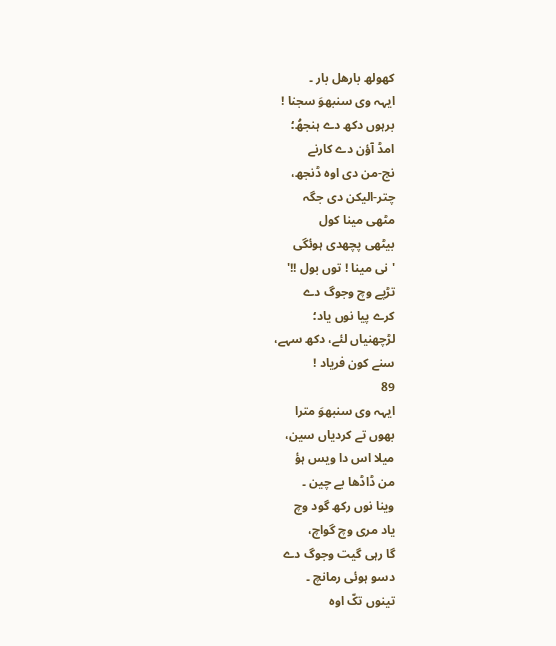کھولھ بارھل بار ۔
ایہہ وی سنبھوَ سجنا !
برہوں دکھ دے ہنجھُ؛
امڈ آؤن دے کارنے
نج-من دی اوہ ڈنجھ،
چتر-الیکن دی جگہ
مٹھی مینا کول
بیٹھی پچھدی ہوئگی
'نی مینا ! توں بول !!'
تڑپے وچ وجوگ دے
کرے پیا نوں یاد؛
لڑچھنیاں لئے، دکھ سہے،
سنے کون فریاد !
89
ایہہ وی سنبھوَ مترا
بھوں تے کردیاں سین،
میلا اس دا ویس ہؤ
من ڈاڈھا بے چین ۔
وینا نوں رکھ گود وچ
یاد مری وچ گواچ،
گا رہی گیت وجوگ دے
دسو ہوئی رمانچ ۔
تینوں تکّ اوہ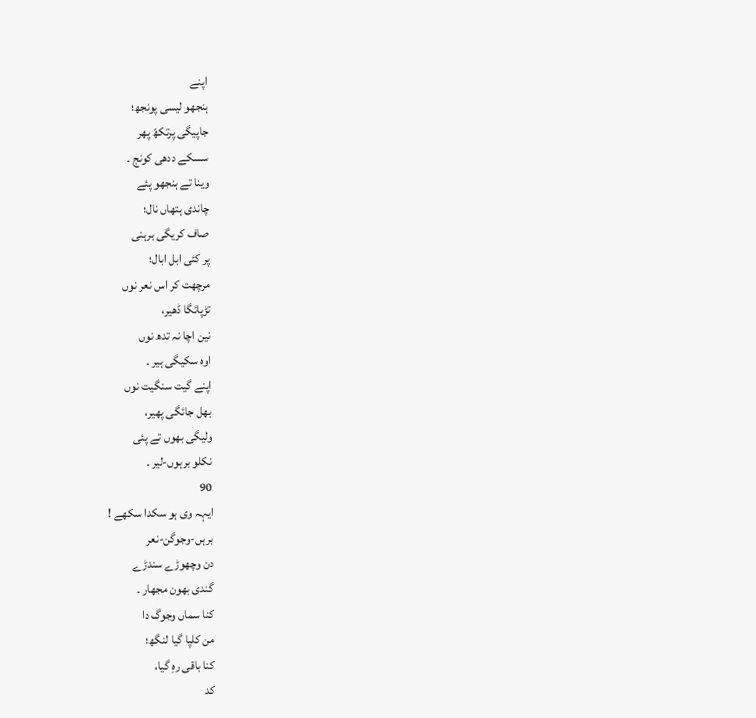اپنے
ہنجھو لیسی پونجھ؛
جاپیگی پرتکھّ پھر
سسکے ددھی کونج ۔
وینا تے ہنجھو پئے
چاندی ہتھاں نال؛
صاف کریگی برہنی
پر کئی ابل ابال؛
مرچھت کر اس نعر نوں
تڑپائگا ڈھیر،
نین اچا نہ تدھ نوں
اوہ سکیگی ہیر ۔
اپنے گیت سنگیت نوں
بھل جائگی پھیر،
ولیگی بھوں تے پئی
نکلو برہوں-لیر ۔
90
ایہہ وی ہو سکدا سکھے !
برہں-وجوگن-نعر
دن وچھوڑے سندڑے
گندی بھون مجھار ۔
کنا سماں وجوگ دا
من کلپا گیا لنگھ؛
کنا باقی رہِ گیا،
کد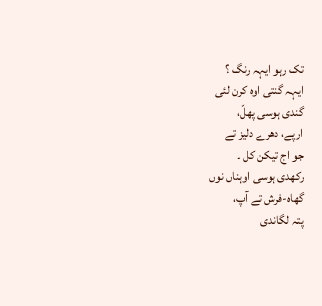تک رہو ایہہ رنگ ؟
ایہہ گنتی اوہ کرن لئی
گندی ہوسی پھلّ،
ارپے، دھرے دلیز تے
جو اج تیکن کل ۔
رکھدی ہوسی اوہناں نوں
گھاہ-فرش تے آپ،
پتہ لگاندی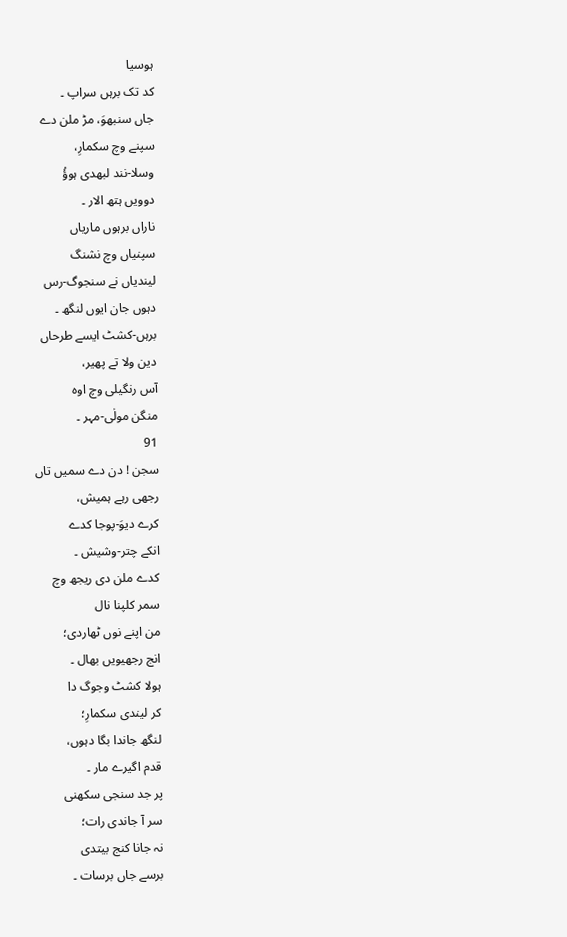ہوسیا
کد تک برہں سراپ ۔
جاں سنبھوَ، مڑ ملن دے
سپنے وچ سکمارِ،
وسلا-نند لبھدی ہوؤُ
دوویں ہتھ الار ۔
ناراں برہوں ماریاں
سپنیاں وچ نشنگ
لیندیاں نے سنجوگ-رس
دہوں جان ایوں لنگھ ۔
برہں-کشٹ ایسے طرحاں
دین ولا تے پھیر،
آس رنگیلی وچ اوہ
منگن مولٰی-مہر ۔
91
سجن ! دن دے سمیں تاں
رجھی رہے ہمیش،
کرے دیوَ-پوجا کدے
انکے چتر-وشیش ۔
کدے ملن دی ریجھ وچ
سمر کلپنا نال
من اپنے نوں ٹھاردی؛
انج رجھیویں بھال ۔
ہولا کشٹ وجوگ دا
کر لیندی سکمارِ؛
لنگھ جاندا بگا دہوں،
قدم اگیرے مار ۔
پر جد سنجی سکھنی
سر آ جاندی رات؛
نہ جانا کنج بیتدی
برسے جاں برسات ۔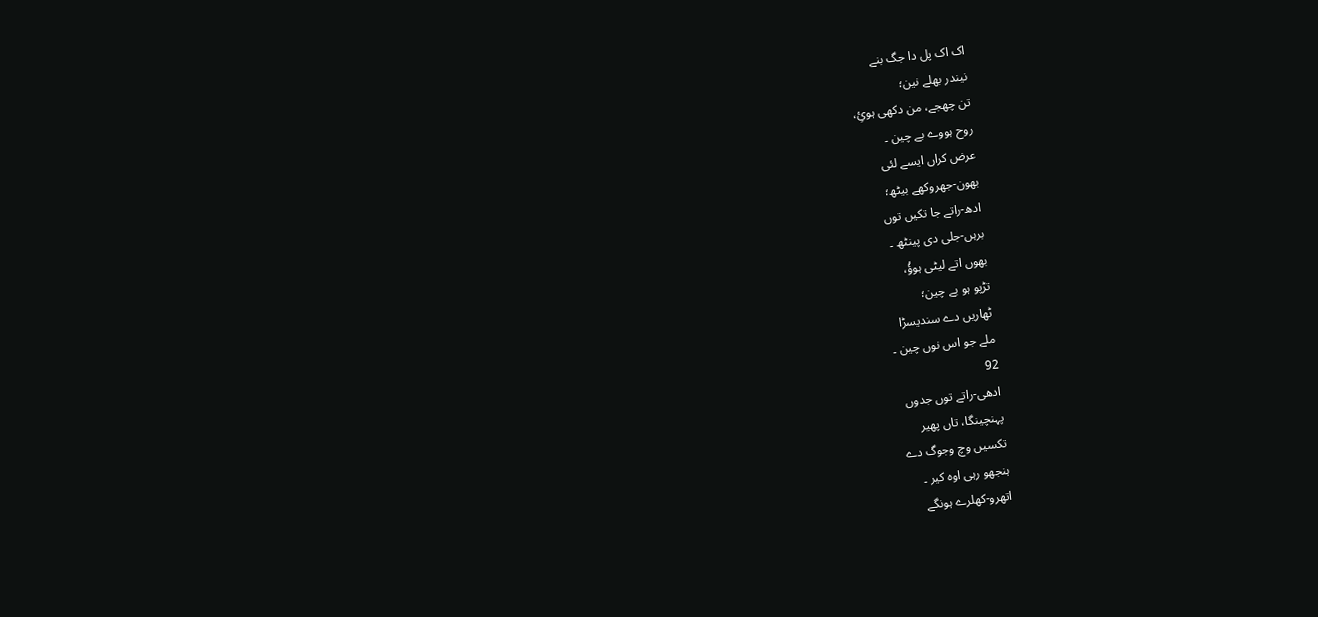اک اک پل دا جگ بنے
نیندر بھلے نین؛
تن چھجے، من دکھی ہوئِ،
روح ہووے بے چین ۔
عرض کراں ایسے لئی
بھون-جھروکھے بیٹھ؛
ادھ-راتے جا تکیں توں
برہں-جلی دی پینٹھ ۔
بھوں اتے لیٹی ہوؤُ،
تڑپو ہو بے چین؛
ٹھاریں دے سندیسڑا
ملے جو اس نوں چین ۔
92
ادھی-راتے توں جدوں
پہنچینگا، تاں پھیر
تکسیں وچ وجوگ دے
ہنجھو رہی اوہ کیر ۔
اتھرو-کھلرے ہونگے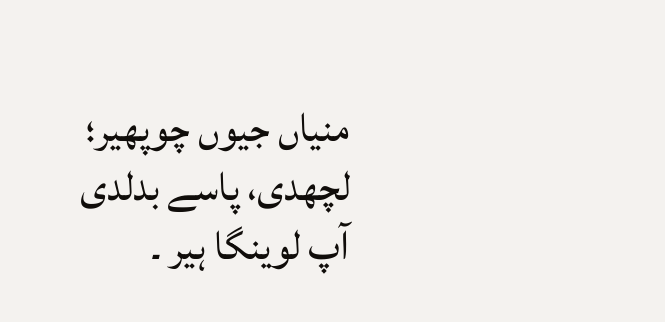منیاں جیوں چوپھیر؛
لچھدی، پاسے بدلدی
آپ لوینگا ہیر ۔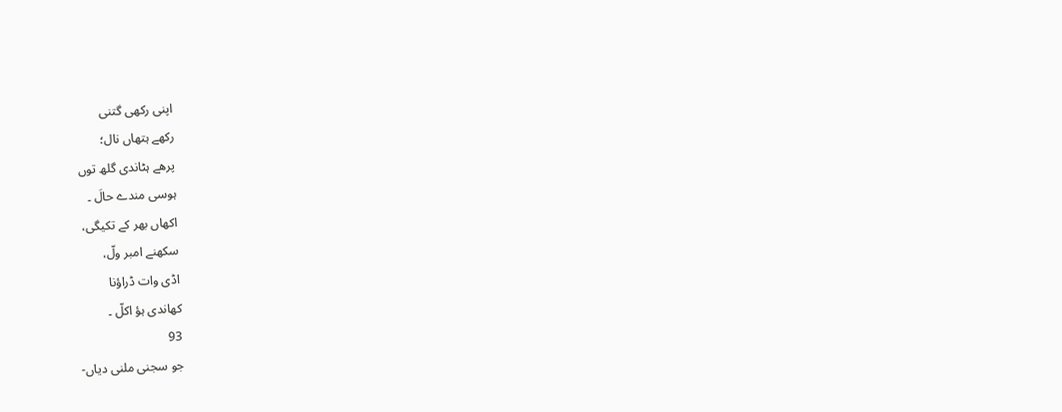اپنی رکھی گتنی
رکھے ہتھاں نال؛
پرھے ہٹاندی گلھ توں
ہوسی مندے حالَ ۔
اکھاں بھر کے تکیگی،
سکھنے امبر ولّ،
اڈی وات ڈراؤنا
کھاندی ہؤ اکلّ ۔
93
جو سجنی ملنی دیاں-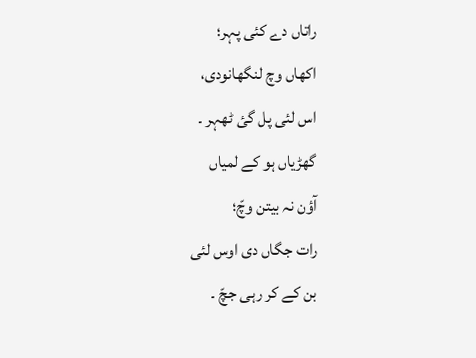راتاں دے کئی پہر؛
اکھاں وچ لنگھانودی،
اس لئی پل گئ ٹھہر ۔
گھڑیاں ہو کے لمیاں
آؤن نہ بیتن وچّ؛
رات جگاں دی اوس لئی
بن کے کر رہی جچّ ۔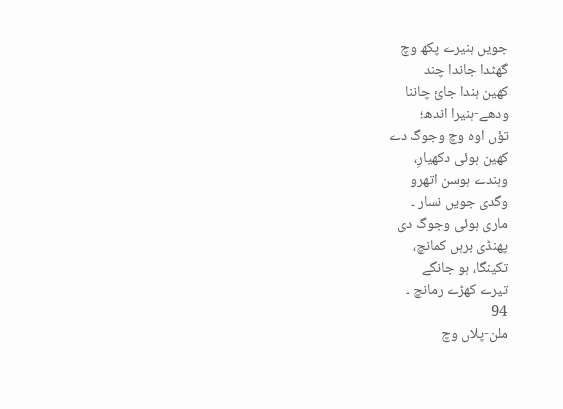جویں ہنیرے پکھ وچ
گھٹدا جاندا چند
کھین ہندا جائ چاننا
ودھے-ہنیرا اندھ؛
تؤں اوہ وچ وجوگ دے
کھین ہوئی دکھیارِ،
وہندے ہوسن اتھرو
وگدی جویں نسار ۔
ماری ہوئی وجوگ دی
پھنڈی برہں کمانچ،
تکینگا، ہو جانگے
تیرے کھڑے رمانچ ۔
94
ملن-پلاں وچ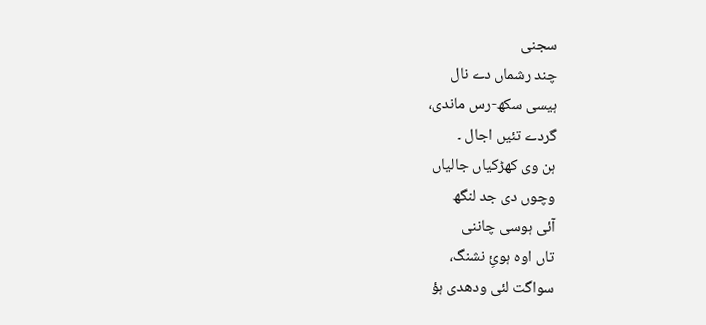سجنی
چند رشماں دے نال
ہیسی سکھ-رس ماندی،
گردے تئیں اجال ۔
ہن وی کھڑکیاں جالیاں
وچوں دی جد لنگھ
آئی ہوسی چاننی
تاں اوہ ہوئِ نشنگ،
سواگت لئی ودھدی ہؤ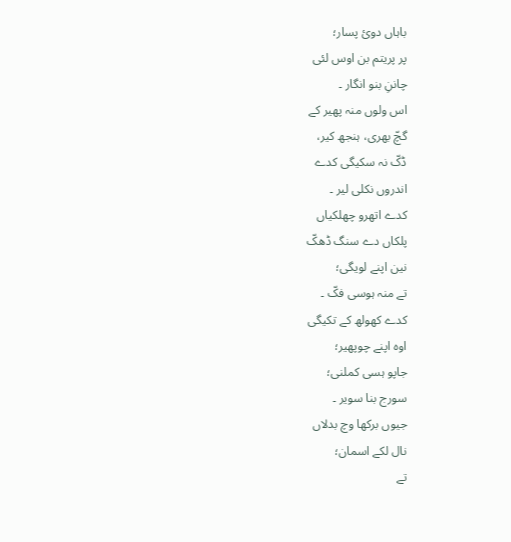باہاں دوئ پسار؛
پر پریتم بن اوس لئی
چاننِ بنو انگار ۔
اس ولوں منہ پھیر کے
گچّ بھری، ہنجھ کیر،
ڈکّ نہ سکیگی کدے
اندروں نکلی لیر ۔
کدے اتھرو چھلکیاں
پلکاں دے سنگ ڈھکّ
نین اپنے لویگی؛
تے منہ ہوسی فکّ ۔
کدے کھولھ کے تکیگی
اوہ اپنے چوپھیر؛
جاپو ہسی کملنی؛
سورج بنا سویر ۔
جیوں برکھا وچ بدلاں
نال لکے اسمان؛
تے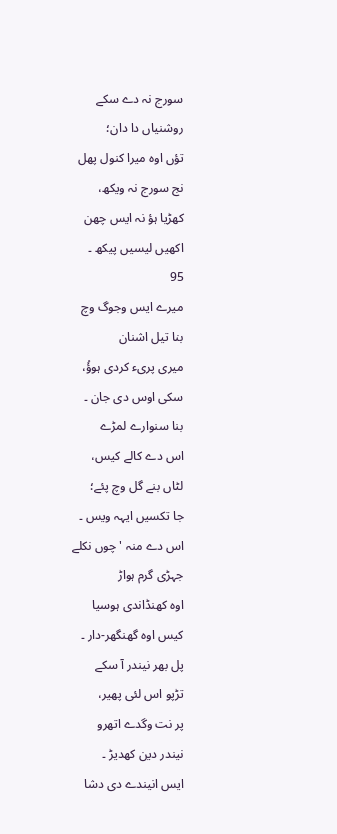سورج نہ دے سکے
روشنیاں دا دان؛
تؤں اوہ میرا کنول پھل
نج سورج نہ ویکھ،
کھڑیا ہؤ نہ ایس چھن
اکھیں لیسیں پیکھ ۔
95
میرے ایس وجوگ وچ
بنا تیل اشنان
میری پریء کردی ہوؤُ،
سکی اوس دی جان ۔
بنا سنوارے لمڑے
اس دے کالے کیس،
لٹاں بنے گل وچ پئے؛
جا تکسیں ایہہ ویس ۔
اس دے منہ 'چوں نکلے
جہڑی گرم ہواڑ
اوہ کھنڈاندی ہوسیا
کیس اوہ گھنگھر-دار ۔
پل بھر نیندر آ سکے
تڑپو اس لئی پھیر،
پر نت وگدے اتھرو
نیندر دین کھدیڑ ۔
ایس انیندے دی دشا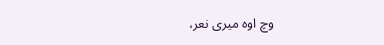وچ اوہ میری نعر،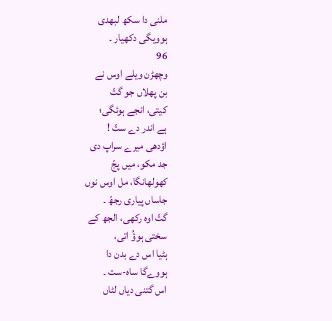ملنی دا سکھ لبھدی
ہوویگی دکھیار ۔
96
وچھڑن ویلے اوس نے
بن پھلاں جو گتّ
کیتی، انجے ہوئگی؛
ہے اندر دے ستّ !
اؤدھی میرے سراپ دی
جد مکو، میں پجّ
کھولھانگا، مل اوس نوں
جاساں پیاری رجھّ ۔
گتّ اوہ رکھی، الجھ کے
سختی ہوؤُ اتی،
ہٹیا اس دے بدن دا
ہووےگا ساہ-ست ۔
اس گتنی دیاں لٹاں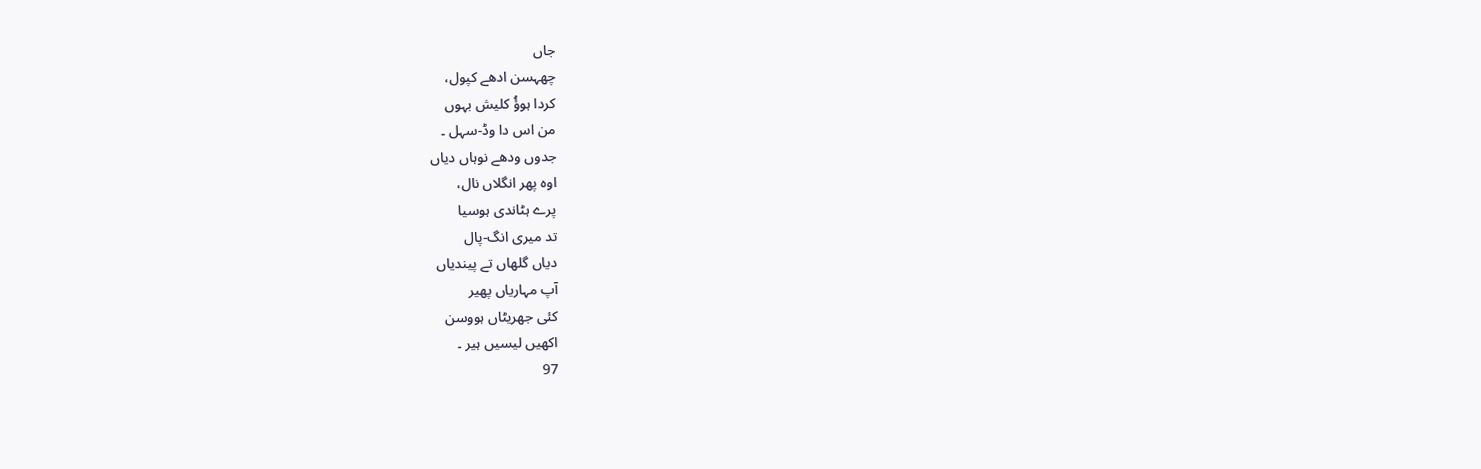جاں
چھہسن ادھے کپول،
کردا ہوؤُ کلیش بہوں
من اس دا وڈ-سہل ۔
جدوں ودھے نوہاں دیاں
اوہ پھر انگلاں نال،
پرے ہٹاندی ہوسیا
تد میری انگ-پال
دیاں گلھاں تے پیندیاں
آپ مہاریاں پھیر
کئی جھریٹاں ہووسن
اکھیں لیسیں ہیر ۔
97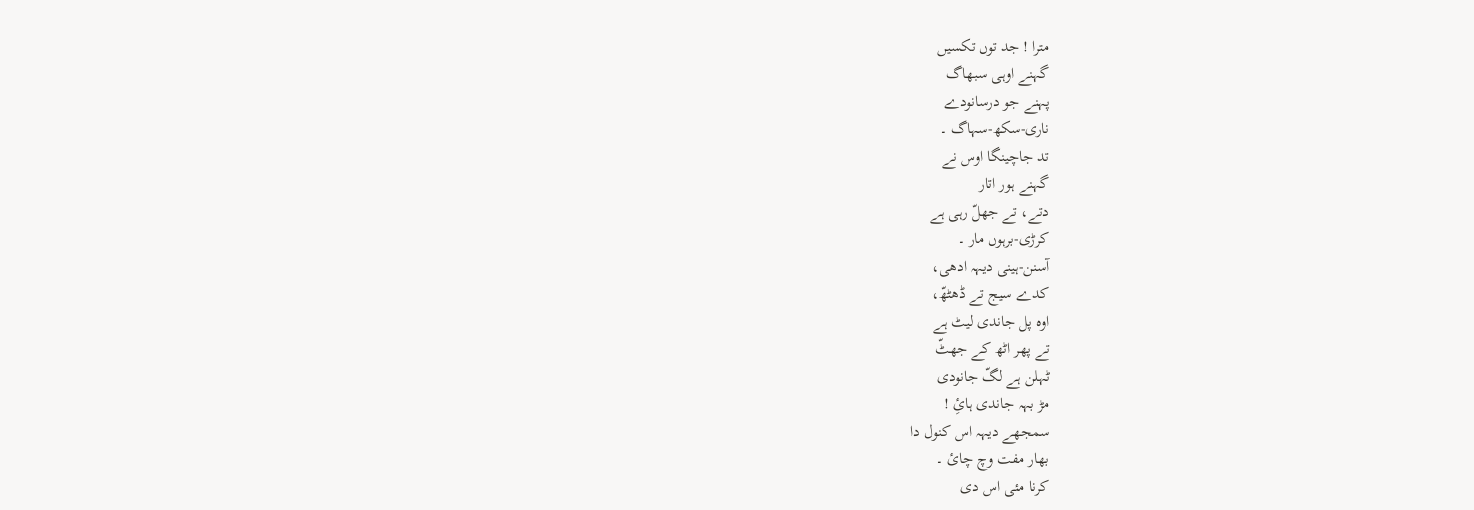مترا ! جد توں تکسیں
گہنے اوہی سبھاگ
پہنے جو درسانودے
ناری-سکھ-سہاگ ۔
تد جاچینگا اوس نے
گہنے ہور اتار
دتے، تے جھلّ رہی ہے
کرڑی-برہوں مار ۔
آسنن-ہینی دیہہ ادھی،
کدے سیج تے ڈھٹھّ،
اوہ پل جاندی لیٹ ہے
تے پھر اٹھ کے جھٹّ
ٹہلن ہے لگّ جانودی
مڑ بہہ جاندی ہائِ !
سمجھے دیہہ اس کنول دا
بھار مفت وچ چائ ۔
کرنا مئی اس دی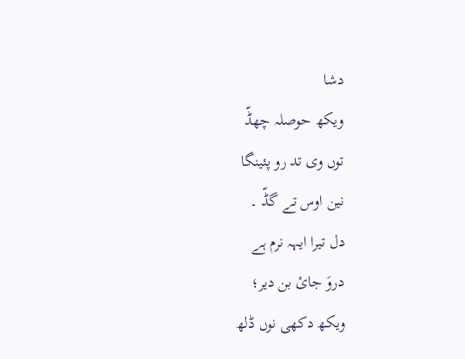دشا
ویکھ حوصلہ چھڈّ
توں وی تد رو پئینگا
نین اوس تے گڈّ ۔
دل تیرا ایہہ نرم ہے
دروَ جائ بن دیر؛
ویکھ دکھی نوں ڈلھ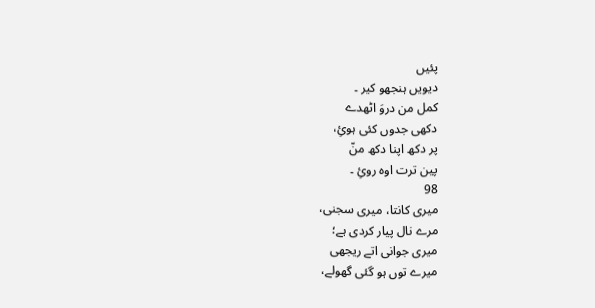پئیں
دیویں ہنجھو کیر ۔
کمل من دروَ اٹھدے
دکھی جدوں کئی ہوئِ،
پر دکھ اپنا دکھ منّ
پین ترت اوہ روئِ ۔
98
میری کانتا، میری سجنی،
مرے نال پیار کردی ہے؛
میری جوانی اتے ریجھی
میرے توں ہو گئی گھولے،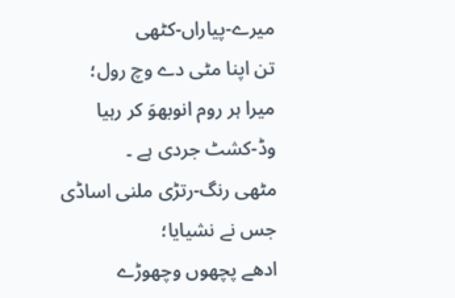میرے-پیاراں-کٹھی
تن اپنا مٹی دے وچ رول؛
میرا ہر روم انوبھوَ کر رہیا
وڈ-کشٹ جردی ہے ۔
مٹھی رنگ-رتڑی ملنی اساڈی
جس نے نشیایا؛
ادھے پچھوں وچھوڑے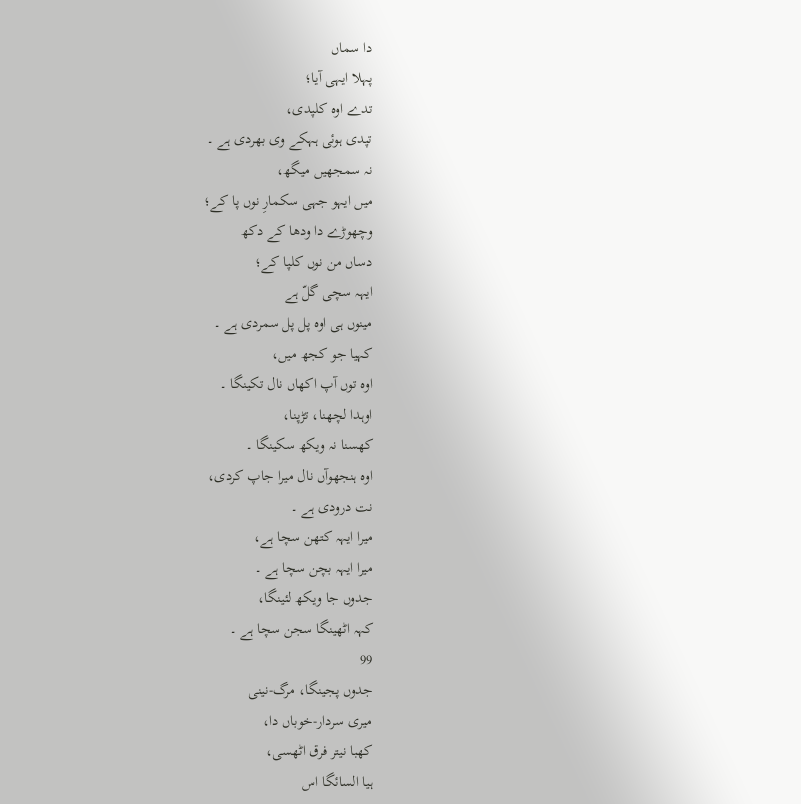دا سماں
پہلا ایہی آیا؛
تدے اوہ کلپدی،
تپدی ہوئی ہہکے وی بھردی ہے ۔
نہ سمجھیں میگھ،
میں ایہو جہی سکمارِ نوں پا کے؛
وچھوڑے دا ودھا کے دکھ
دساں من نوں کلپا کے؛
ایہہ سچی گلّ ہے
مینوں ہی اوہ پل پل سمردی ہے ۔
کہیا جو کجھ میں،
اوہ توں آپ اکھاں نال تکینگا ۔
اوہدا لچھنا، تڑپنا،
کھسنا نہ ویکھ سکینگا ۔
اوہ ہنجھوآں نال میرا جاپ کردی،
نت درودی ہے ۔
میرا ایہہ کتھن سچا ہے،
میرا ایہہ بچن سچا ہے ۔
جدوں جا ویکھ لئینگا،
کہہ اٹھینگا سجن سچا ہے ۔
99
جدوں پجینگا، مرگ-نینی
میری سردار-خوباں دا،
کھبا نیتر فرق اٹھسی،
ہیا السائگا اس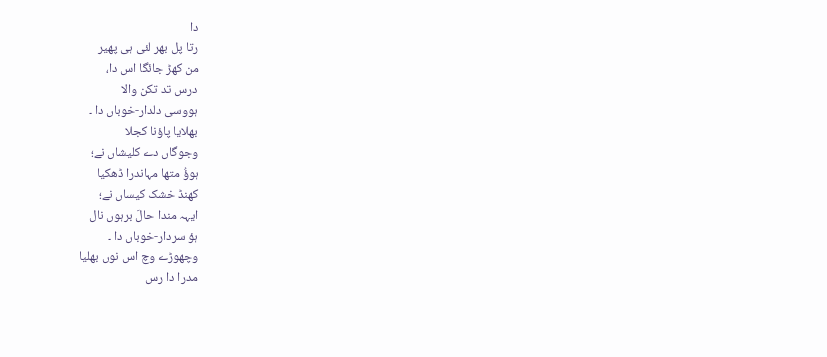دا
رتا پل بھر لئی ہی پھیر
من کھڑ جائگا اس دا،
درس تد تکن والا
ہووسی دلدار-خوباں دا ۔
بھلایا پاؤنا کجلا
وجوگاں دے کلیشاں نے؛
ہوؤُ متھا مہاندرا ڈھکیا
کھنڈ خشک کیساں نے؛
ایہہ مندا حالَ برہوں نال
ہؤ سردار-خوباں دا ۔
وچھوڑے وچ اس نوں بھلیا
مدرا دا رس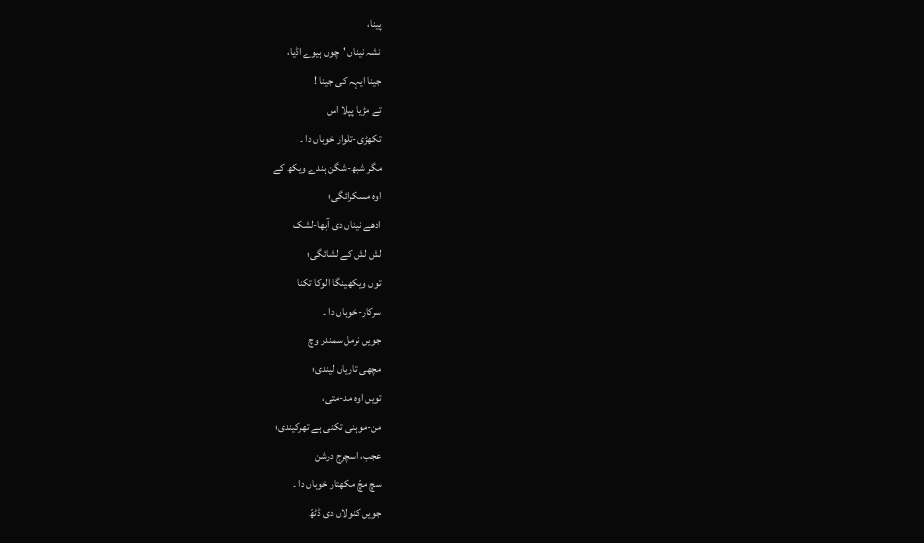پینا،
نشہ نیناں 'چوں ہیوے اڈیا،
جینا ایہہ کی جینا !
تے مڑیا پپلا اس
تکھڑی-تلوار خوباں دا ۔
مگر شبھ-شگن ہندے ویکھ کے
اوہ مسکرائگی؛
ادھے نیناں دی آبھا-لشک
لش لش کے لشائگی؛
توں ویکھینگا الوکا تکنا
سرکار-خوباں دا ۔
جویں نرمل سمندر وچ
مچھی تاریاں لیندی؛
تویں اوہ مد-متی،
من-موہنی تکنی ہے تھرکیندی؛
عجب، اسچرج درشن
سچ مچّ مکھتار خوباں دا ۔
جویں کنولاں دی ڈٹھّ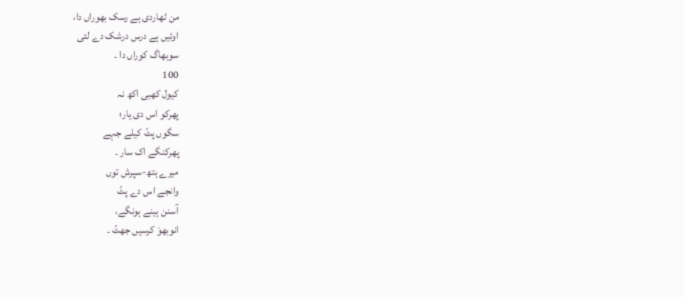من ٹھاردی ہے رسک بھوراں دا،
اوئیں ہے درس درشک دے لئی
سوبھاگ کوراں دا ۔
100
کیول کھبی اکھ نہ
پھرکو اس دی یار؛
سگوں پٹّ کیلے جہے
پھرکنگے اک سار ۔
میرے ہتھ-سپرش توں
وانجے اس دے پٹّ
آسنن ہینے ہونگے،
انوبھوَ کرسیں جھٹّ ۔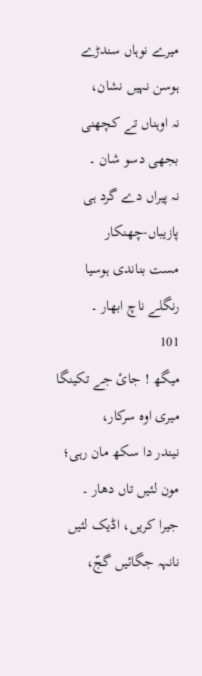میرے نوہاں سندڑے
ہوسن نہیں نشان،
نہ اوہناں تے کچھنی
بجھی دسو شان ۔
نہ پیراں دے گرد ہی
پازیباں-چھنکار
مست بناندی ہوسیا
رنگلے ناچ ابھار ۔
101
میگھ ! جائ جے تکینگا
میری اوہ سرکار،
نیندر دا سکھ مان رہی؛
مون لئیں تاں دھار ۔
جیرا کریں، اڈیک لئیں
نانہہ جگائیں گجّ،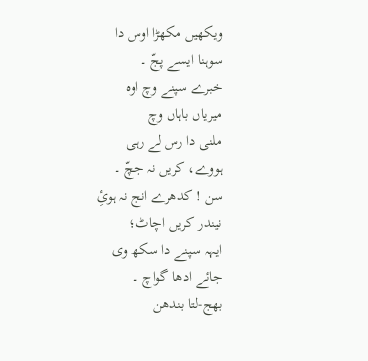ویکھیں مکھڑا اوس دا
سوہنا ایسے پجّ ۔
خبرے سپنے وچ اوہ
میریاں باہاں وچ
ملنی دا رس لے رہی
ہووے، کریں نہ جچّ ۔
سن ! کدھرے انج نہ ہوئِ
نیندر کریں اچاٹ؛
ایہہ سپنے دا سکھ وی
جائے ادھا گواچ ۔
بھج-لتا بندھن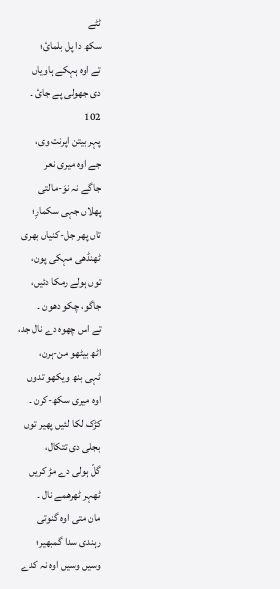ٹٹے
سکھ دا پل بلمائ؛
تے اوہ ہہکے ہاویاں
دی جھولی پے جائ ۔
102
پہر بیتن اپرنت وی،
جے اوہ میری نعر
جاگے نہ نوَ-مالتی
پھلاں جہی سکمارِ؛
تاں پھر جل-کنیاں بھری
ٹھنڈھی مہکی پون،
توں ہولے رمکا دئیں،
جاگو، چکو دھون ۔
تے اس چھوہ دے نال جد،
اٹھ بیٹھو من-ہرن،
ٹہی بنھ ویکھو تدوں
اوہ میری سکھ-کرن ۔
کڑک لکا لئیں پھیر توں
بجلی دی تتکال،
گلّ ہولی دے مڑ کریں
ٹھہر ٹھرھمے نال ۔
مان متی اوہ گنوتی
رہندی سدا گمبھیر؛
وسیں وسیں اوہ نہ کدے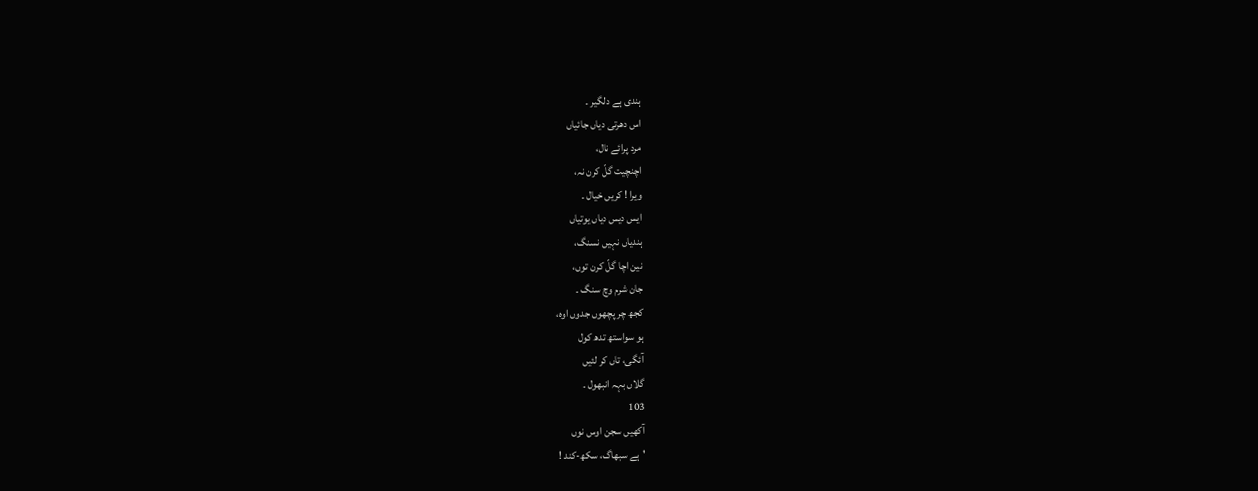ہندی ہے دلگیر ۔
اس دھرتی دیاں جائیاں
مرد پرائے نال،
اچنچیت گلّ کرن نہ،
ویرا ! کریں خیال ۔
ایس دیس دیاں یوتیاں
ہندیاں نہیں نسنگ،
نین اچا گلّ کرن توں،
جان شرم وچ سنگ ۔
کجھ چر پچھوں جدوں اوہ،
ہو سواستھ تدھ کول
آئگی، تاں کر لئیں
گلاں بہہ انبھول ۔
103
آکھیں سجن اوس نوں
'ہے سبھاگ، سکھ-کند !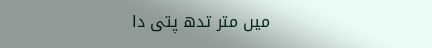میں متر تدھ پتی دا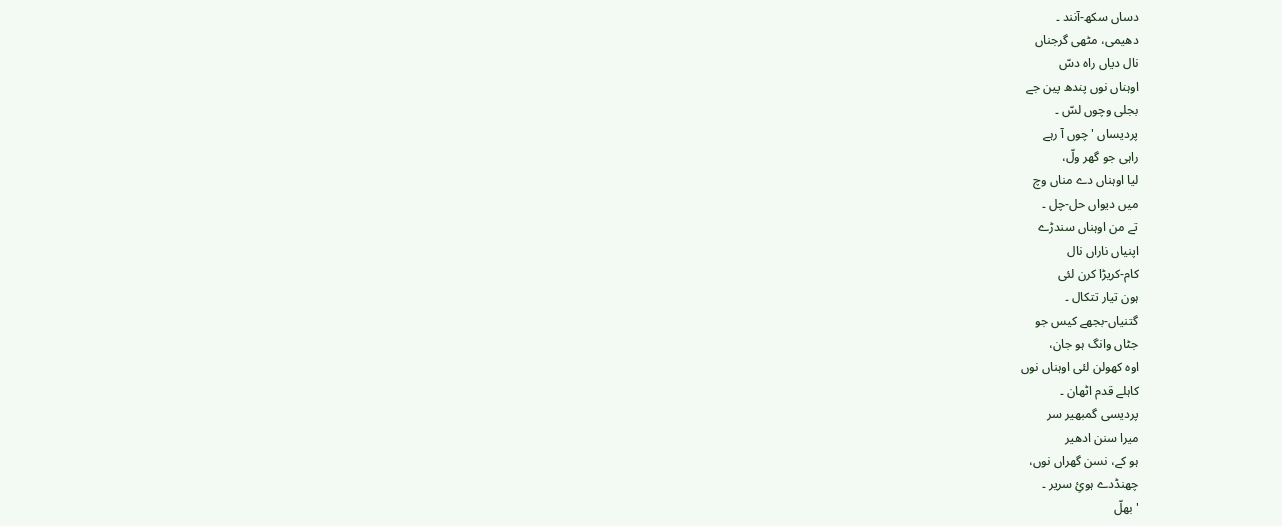دساں سکھ-آنند ۔
دھیمی، مٹھی گرجناں
نال دیاں راہ دسّ
اوہناں نوں پندھ پین جے
بجلی وچوں لسّ ۔
پردیساں 'چوں آ رہے
راہی جو گھر ولّ،
لیا اوہناں دے مناں وچ
میں دیواں حل-چل ۔
تے من اوہناں سندڑے
اپنیاں ناراں نال
کام-کریڑا کرن لئی
ہون تیار تتکال ۔
گتنیاں-بجھے کیس جو
جٹاں وانگ ہو جان،
اوہ کھولن لئی اوہناں نوں
کاہلے قدم اٹھان ۔
پردیسی گمبھیر سر
میرا سنن ادھیر
ہو کے، نسن گھراں نوں،
چھنڈدے ہوئِ سریر ۔
'بھلّ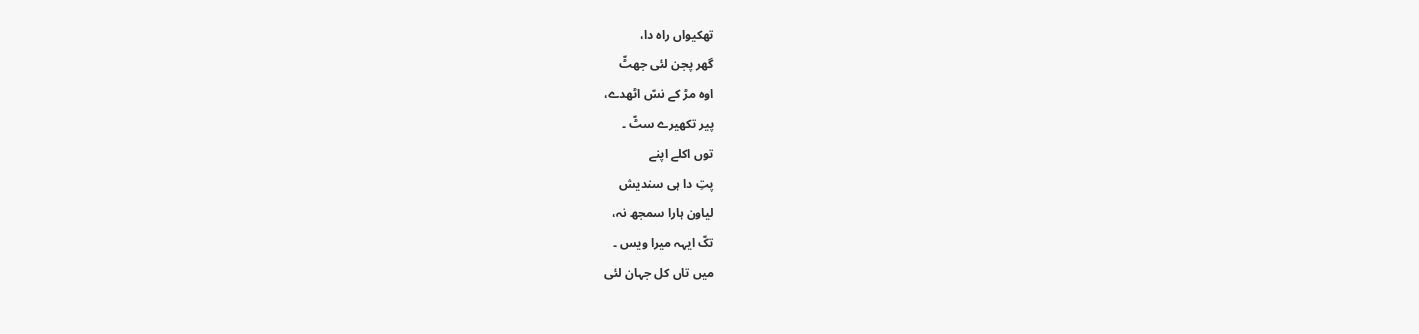تھکیواں راہ دا،
گھر پجن لئی جھٹّ
اوہ مڑ کے نسّ اٹھدے،
پیر تکھیرے سٹّ ۔
توں اکلے اپنے
پتِ دا ہی سندیش
لیاون ہارا سمجھ نہ،
تکّ ایہہ میرا ویس ۔
میں تاں کل جہان لئی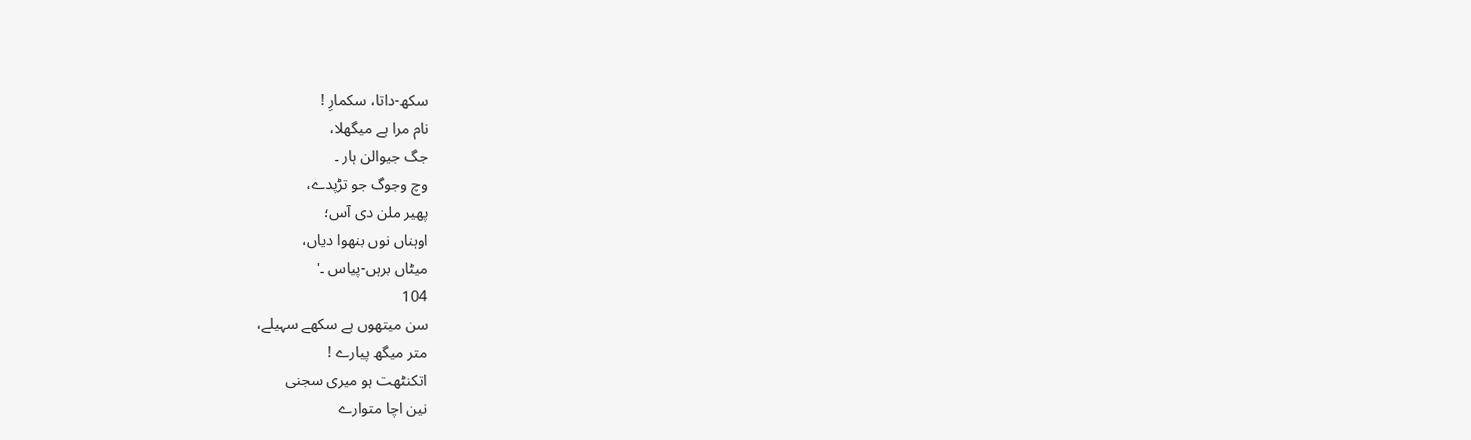سکھ-داتا، سکمارِ !
نام مرا ہے میگھلا،
جگ جیوالن ہار ۔
وچ وجوگ جو تڑپدے،
پھیر ملن دی آس؛
اوہناں نوں بنھوا دیاں،
میٹاں برہں-پیاس ۔'
104
سن میتھوں ہے سکھے سہیلے،
متر میگھ پیارے !
اتکنٹھت ہو میری سجنی
نین اچا متوارے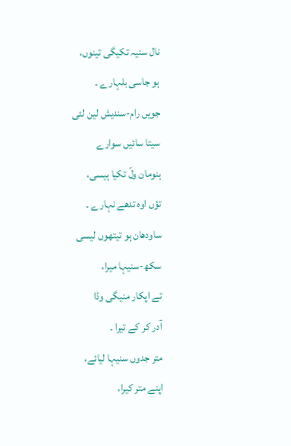نال سنیہ تکیگی تینوں،
ہو جاسی بلہارے ۔
جویں رام-سندیش لین لئی
سیتا سائیں سوارے
ہنومان ولّ تکیا ہیسی،
تؤں اوہ تدھے نہارے ۔
ساودھان ہو تیتھوں لیسی
سکھ-سنیہا میرا،
تے اپکار منیگی وڈا
آدر کر کے تیرا ۔
متر جدوں سنیہا لیائے،
اپنے متر کیرا،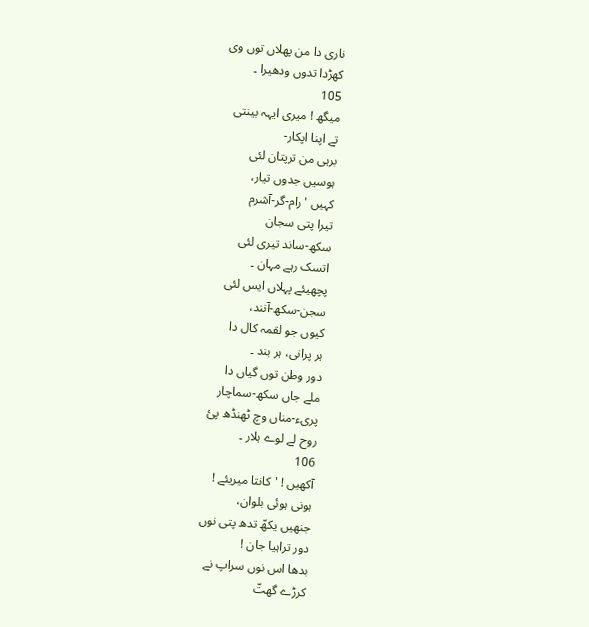ناری دا من پھلاں توں وی
کھڑدا تدوں ودھیرا ۔
105
میگھ ! میری ایہہ بینتی
تے اپنا اپکار-
برہی من ترپتان لئی
ہوسیں جدوں تیار،
کہیں 'رام-گر-آشرم
تیرا پتی سجان
سکھ-ساند تیری لئی
اتسک رہے مہان ۔
پچھیئے پہلاں ایس لئی
سجن-سکھ-آنند،
کیوں جو لقمہ کال دا
ہر پرانی، ہر بند ۔
دور وطن توں گیاں دا
ملے جاں سکھ-سماچار
پریء-مناں وچ ٹھنڈھ پئ
روح لے لوے ہلار ۔
106
آکھیں ! 'کانتا میریئے !
ہونی ہوئی بلوان،
جنھیں یکھّ تدھ پتی نوں
دور تراہیا جان !
بدھا اس نوں سراپ نے
کرڑے گھتّ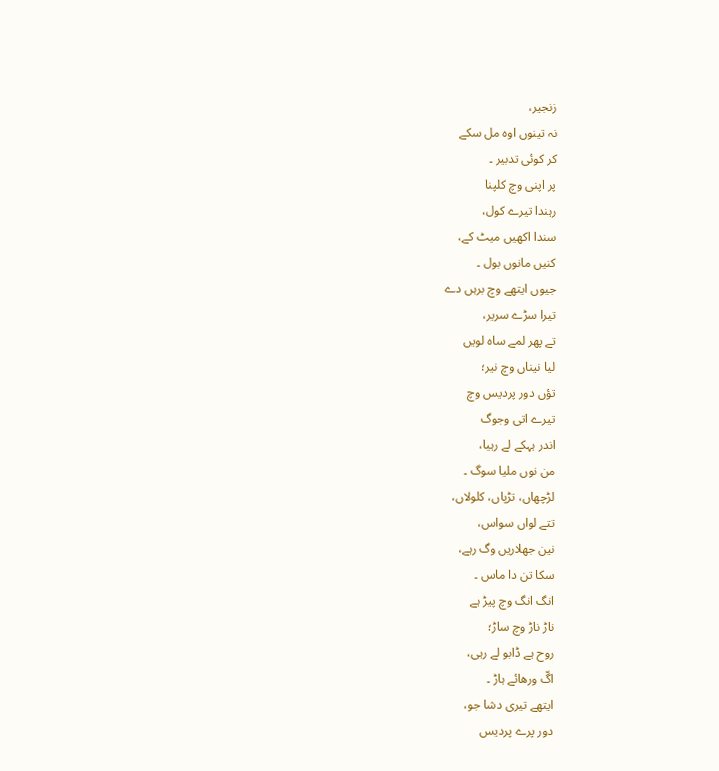زنجیر،
نہ تینوں اوہ مل سکے
کر کوئی تدبیر ۔
پر اپنی وچ کلپنا
رہندا تیرے کول،
سندا اکھیں میٹ کے،
کنیں مانوں بول ۔
جیوں ایتھے وچ برہں دے
تیرا سڑے سریر،
تے پھر لمے ساہ لویں
لیا نیناں وچ نیر؛
تؤں دور پردیس وچ
تیرے اتی وجوگ
اندر ہہکے لے رہیا،
من نوں ملیا سوگ ۔
لڑچھاں، تڑپاں، کلولاں،
تتے لواں سواس،
نین جھلاریں وگ رہے،
سکا تن دا ماس ۔
انگ انگ وچ پیڑ ہے
ناڑ ناڑ وچ ساڑ؛
روح ہے ڈابو لے رہی،
اگّ ورھائے ہاڑ ۔
ایتھے تیری دشا جو،
دور پرے پردیس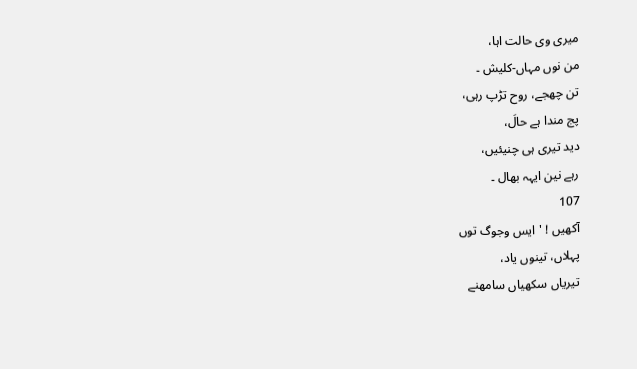میری وی حالت اہا،
من نوں مہاں-کلیش ۔
تن چھجے، روح تڑپ رہی،
پج مندا ہے حالَ،
دید تیری ہی چنیئیں،
رہے نین ایہہ بھال ۔
107
آکھیں ! 'ایس وجوگ توں
پہلاں، تینوں یاد،
تیریاں سکھیاں سامھنے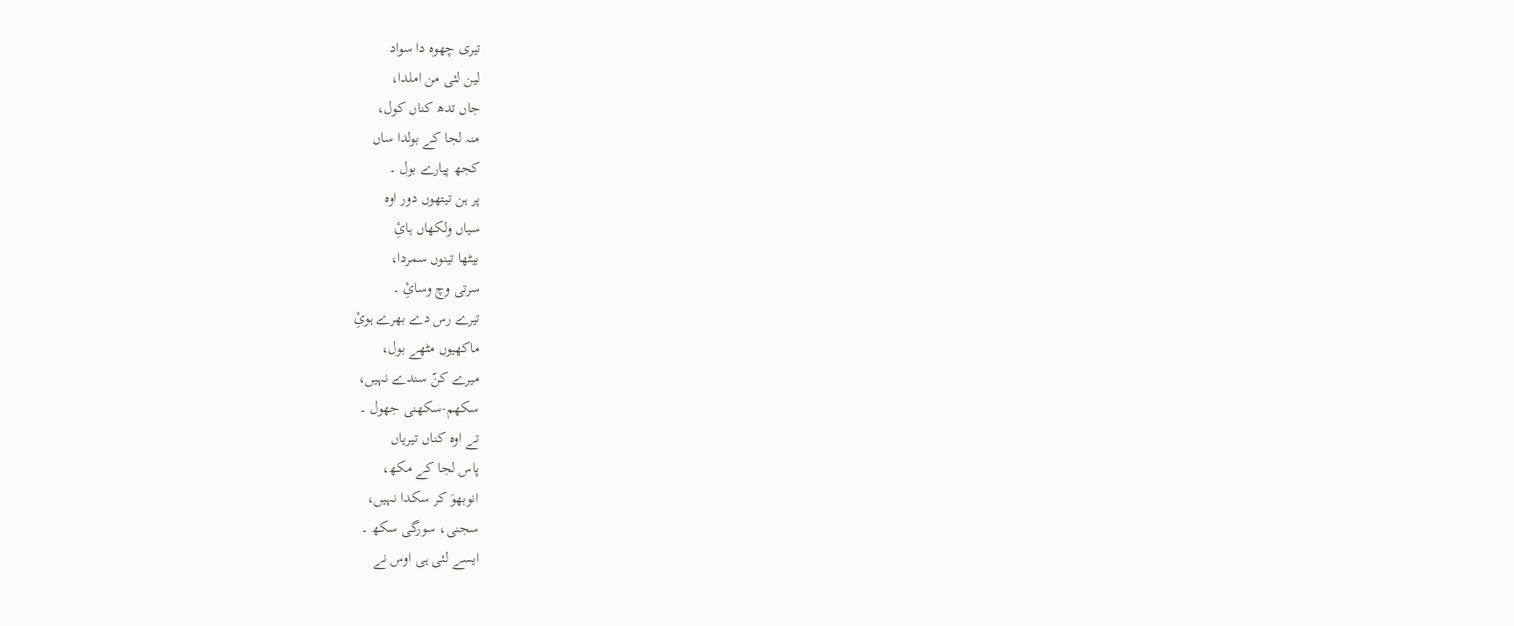تیری چھوہ دا سواد
لین لئی من املدا،
جاں تدھ کناں کول،
منہ لجا کے بولدا ساں
کجھ پیارے بول ۔
پر ہن تیتھوں دور اوہ
سیاں ولکھاں ہائِ
بیٹھا تینوں سمردا،
سرتی وچ وسائِ ۔
تیرے رس دے بھرے ہوئِ
ماکھیوں مٹھے بول،
میرے کنّ سندے نہیں،
سکھم-سکھنی جھول ۔
تے اوہ کناں تیریاں
پاس لجا کے مکھ،
انوبھوَ کر سکدا نہیں،
سجنی، سورگی سکھ ۔
ایسے لئی ہی اوس نے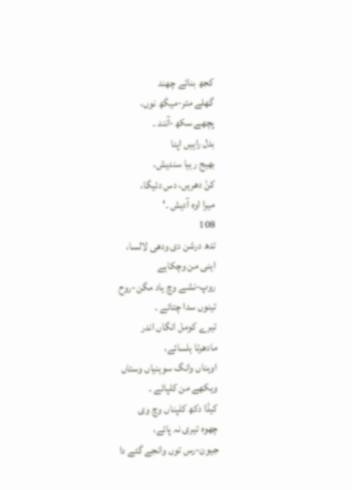کجھ بنائے چھند
گھلے متر-میگھ نوں،
پچھے سکھ-آنند ۔
بدل راہیں اپنا
بھیج رہیا سندیش،
کنّ دھریں، دس دئیگا،
میرا اوہ آدیش ۔'
108
تدھ درشن دی ودھی لالسا،
اینی من وچکاہے
روپ-نشے وچ یاد مگن-روح
تینوں سدا چتائے ۔
تیرے کومل انگاں اندر
مادھرتا ہلسائے،
اوہناں وانگ سوہنیاں وستاں
ویکھے من کلپائے ۔
کیڈا دکھ کلپناں وچ وی
چھوہ تیری نہ پائے،
جیون-رس توں وانجے گئے دا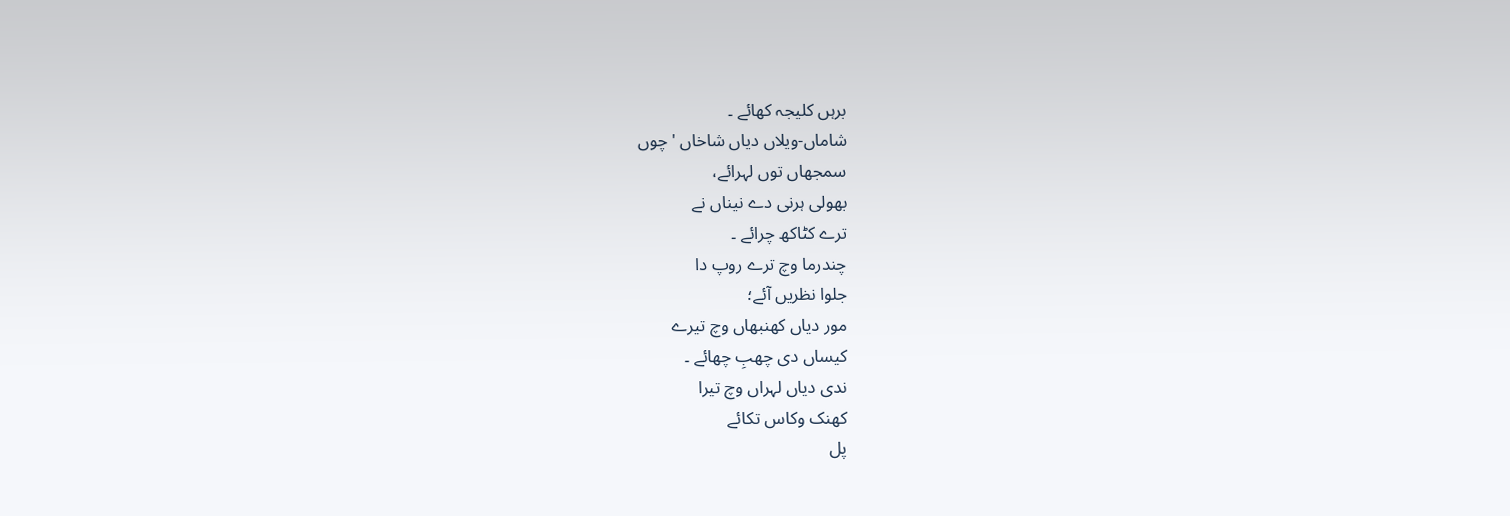برہں کلیجہ کھائے ۔
شاماں-ویلاں دیاں شاخاں 'چوں
سمجھاں توں لہرائے،
بھولی ہرنی دے نیناں نے
ترے کٹاکھ چرائے ۔
چندرما وچ ترے روپ دا
جلوا نظریں آئے؛
مور دیاں کھنبھاں وچ تیرے
کیساں دی چھبِ چھائے ۔
ندی دیاں لہراں وچ تیرا
کھنک وکاس تکائے
پل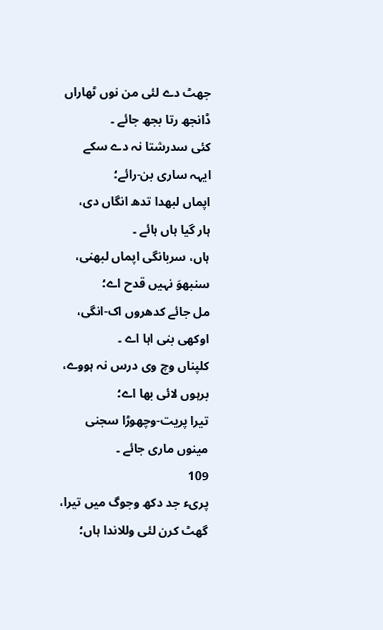جھٹ دے لئی من نوں ٹھاراں
ڈانجھ رتا بجھ جائے ۔
کئی سدرشتا نہ دے سکے
ایہہ ساری بن-رائے؛
اپماں لبھدا تدھ انگاں دی،
ہار گیا ہاں ہائے ۔
ہاں، سربانگی اپماں لبھنی،
سنبھوَ نہیں قدح اے؛
مل جائے کدھروں اک-انگی،
اوکھی بنی اہا اے ۔
کلپناں وچ وی درس نہ ہووے،
برہوں لائی بھا اے؛
تیرا پریت-وچھوڑا سجنی
مینوں ماری جائے ۔
109
پریء جد دکھ وجوگ میں تیرا،
گھٹ کرن لئی وللاندا ہاں؛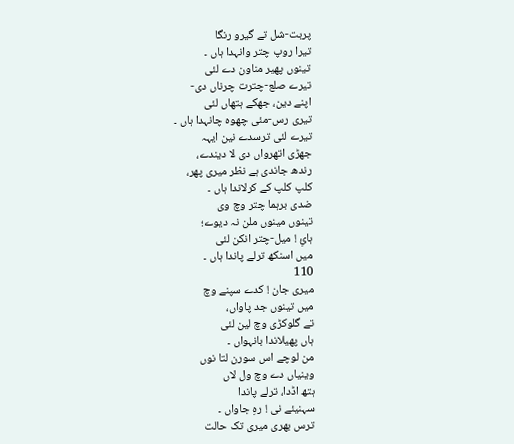پربت-شل تے گیرو رنگا
تیرا روپ چتر وانہدا ہاں ۔
تینوں پھیر مناون دے لئی
تیرے صلع-چترت چرناں دی-
اپنے دین، جھکے ہتھاں لئی
تیری رس-مئی چھوہ چانہدا ہاں ۔
تیرے لئی ترسدے نین ایہہ
جھڑی اتھرواں دی لا دیندے،
رندھ جاندی ہے نظر میری پھر،
کلپ کلپ کے کرلاندا ہاں ۔
ضدی برہما چتر وچ وی
تینوں مینوں ملن نہ دیوے؛
ہائِ ! میل-چتر انکن لئی
میں اسنکھ ترلے پاندا ہاں ۔
110
میری جان ! کدے سپنے وچ
میں تینوں جد پاواں،
تے گلوکڑی وچ لین لئی
ہاں پھیلاندا بانہواں ۔
من لوچے اس سورن لتا نوں
وینیاں دے وچ ول لاں
ہتھ اڈدا، ترلے پاندا
سہنیئے نی ! رہِ جاواں ۔
ترس بھری میری تک حالت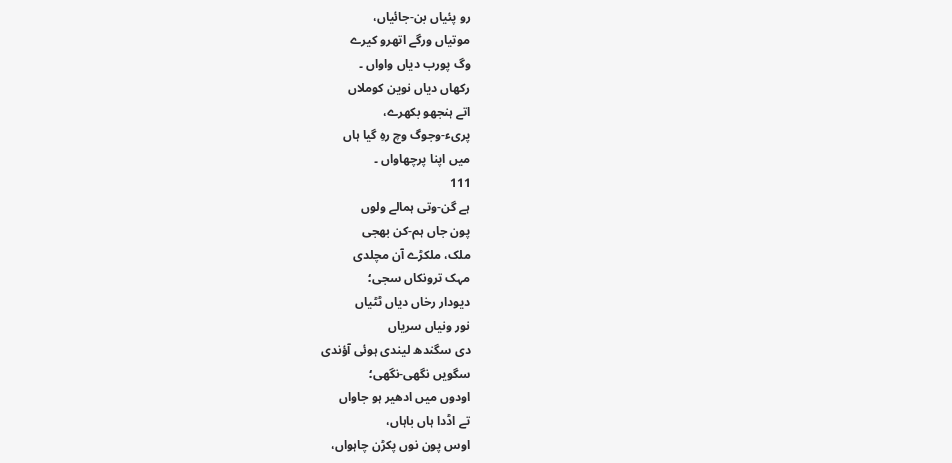رو پئیاں بن-جائیاں،
موتیاں ورگے اتھرو کیرے
وگ پورب دیاں واواں ۔
رکھاں دیاں نوین کوملاں
اتے ہنجھو بکھرے،
پریء-وجوگ وچ رہِ گیا ہاں
میں اپنا پرچھاواں ۔
111
ہے گن-وتی ہمالے ولوں
پون جاں ہم-کن بھجی
ملک، ملکڑے آن مچلدی
مہک ترونکاں سجی؛
دیودار رخاں دیاں ٹٹیاں
نور ونیاں سریاں
دی سگندھ لیندی ہوئی آؤندی
سگویں نگھی-نگھی؛
اودوں میں ادھیر ہو جاواں
تے اڈدا ہاں باہاں،
اوس پون نوں پکڑن چاہواں،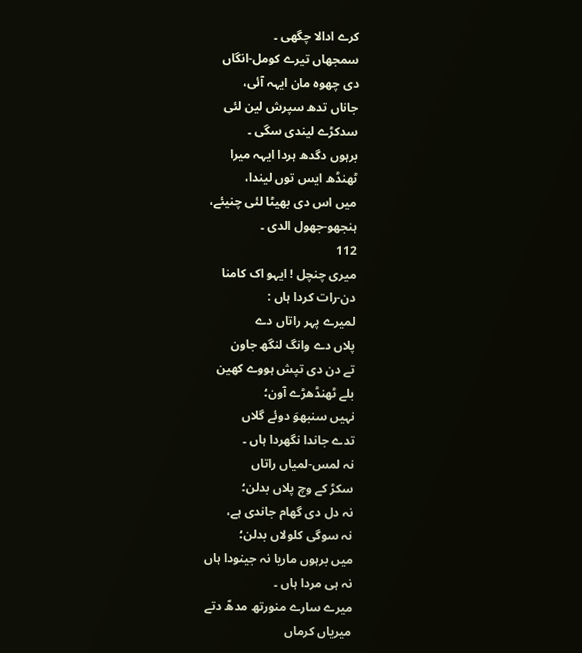کرے ادالا چگھی ۔
سمجھاں تیرے کومل-انگاں
دی چھوہ مان ایہہ آئی،
جاناں تدھ سپرش لین لئی
سدکڑے لیندی سگی ۔
برہوں دگدھ ہردا ایہہ میرا
ٹھنڈھ ایس توں لیندا،
میں اس دی بھیٹا لئی چنیئے،
ہنجھو-جھول الدی ۔
112
میری چنچل ! ایہو اک کامنا
دن-رات کردا ہاں :
لمیرے پہر راتاں دے
پلاں دے وانگ لنگھ جاون
تے دن دی تپش ہووے کھین
بلے ٹھنڈھڑے آون؛
نہیں سنبھوَ دوئے گلاں
تدے جاندا نگھردا ہاں ۔
نہ لمس-لمیاں راتاں
سکڑ کے وچ پلاں بدلن؛
نہ دل دی گھام جاندی ہے،
نہ سوگی کلولاں بدلن؛
میں برہوں ماریا نہ جینودا ہاں
نہ ہی مردا ہاں ۔
میرے سارے منورتھ مدھّ دتے
میریاں کرماں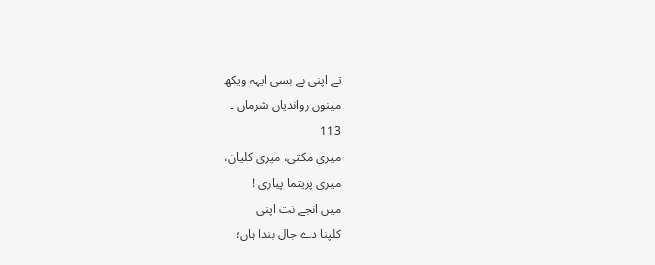تے اپنی بے بسی ایہہ ویکھ
مینوں رواندیاں شرماں ۔
113
میری مکتی، میری کلیان،
میری پریتما پیاری !
میں انجے نت اپنی
کلپنا دے جال بندا ہاں؛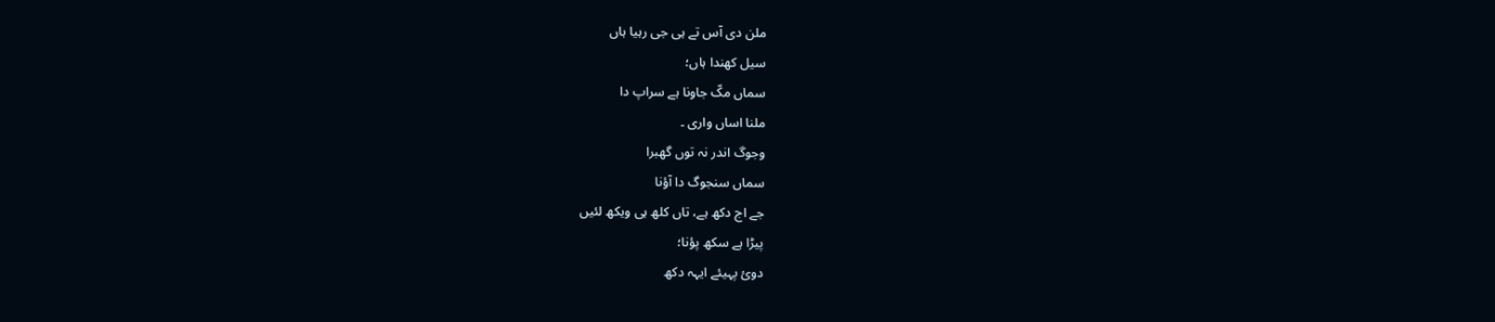ملن دی آس تے ہی جی رہیا ہاں
سیل کھندا ہاں؛
سماں مکّ جاونا ہے سراپ دا
ملنا اساں واری ۔
وجوگ اندر نہ توں گھبرا
سماں سنجوگ دا آؤنا
جے اج دکھ ہے، تاں کلھ ہی ویکھ لئیں
پیڑا ہے سکھ پؤنا؛
دوئ پہیئے ایہہ دکھ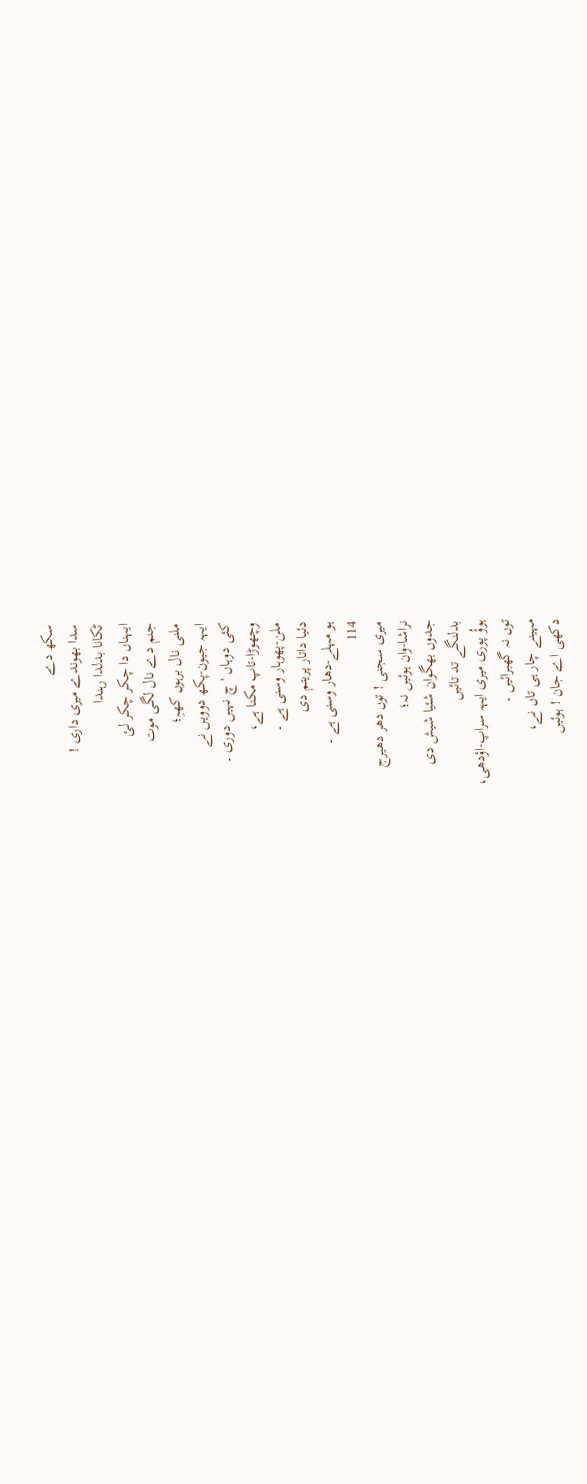سکھ دے
سدا بھوندے میری داری !
ٹکانا بدلدا رہندا
ایہناں دا چکر چکر لئ
جنم دے نال لگی موت
ملنی نال برہوں کھہِ؛
ایہہ جیون-پکھ دوویں نے
کئی دوہاں 'چ نہیں دوری ۔
وچھوڑا-تاپ مکنا ہے،
ملن-پھوہار وسنی ہے ۔
دئیا داتار پریتم دی
ہو مہلے-دھار وسنی ہے ۔
114
میری سجنی ! توں دھر دھیرج
نراشا-وان ہوئیں نہ؛
جدوں بھگوان شئیا شیش دی
بدلنگے تد تائیں
ہوؤُ پوری میری ایہہ سراپ-اؤدھی،
توں نہ گھبرائیں ۔
مہینے چار ہی تاں نے،
دکھی اے جان ! ہوئیں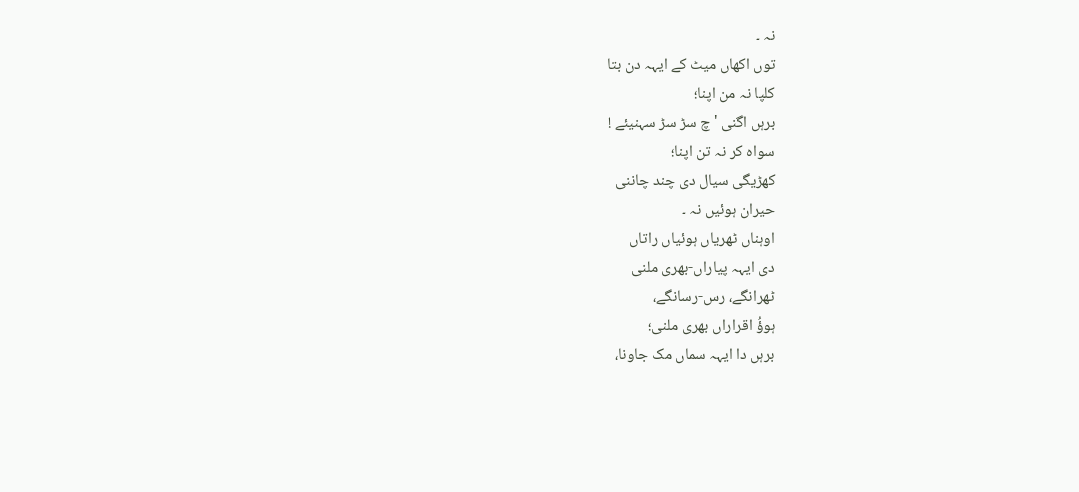نہ ۔
توں اکھاں میٹ کے ایہہ دن بتا
کلپا نہ من اپنا؛
برہں اگنی 'چ سڑ سڑ سہنیئے !
سواہ کر نہ تن اپنا؛
کھڑیگی سیال دی چند چاننی
حیران ہوئیں نہ ۔
اوہناں ٹھریاں ہوئیاں راتاں
دی ایہہ پیاراں-بھری ملنی
ٹھرانگے، رس-رسانگے،
ہوؤُ اقراراں بھری ملنی؛
برہں دا ایہہ سماں مک جاونا،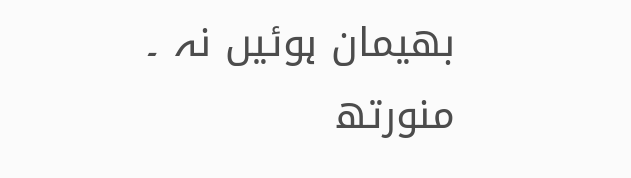بھیمان ہوئیں نہ ۔
منورتھ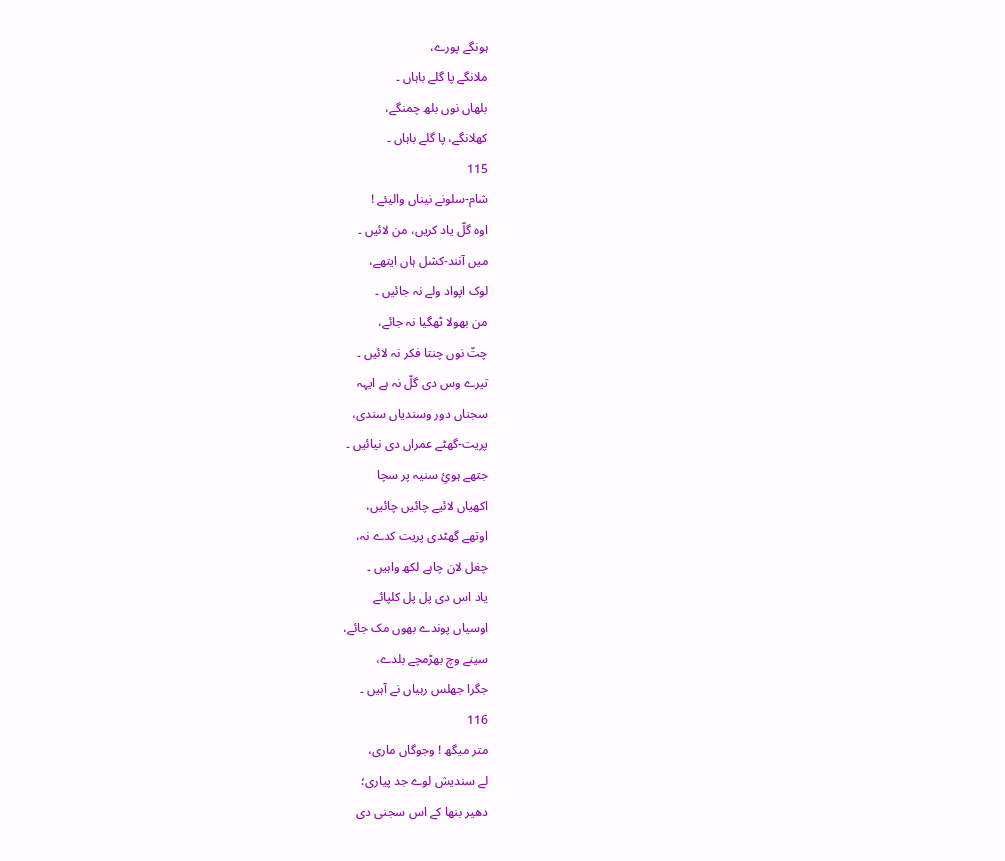ہونگے پورے،
ملانگے پا گلے باہاں ۔
بلھاں نوں بلھ چمنگے،
کھلانگے، پا گلے باہاں ۔
115
شام-سلونے نیناں والیئے !
اوہ گلّ یاد کریں، من لائیں ۔
میں آنند-کشل ہاں ایتھے،
لوک اپواد ولے نہ جائیں ۔
من بھولا ٹھگیا نہ جائے،
چتّ نوں چنتا فکر نہ لائیں ۔
تیرے وس دی گلّ نہ ہے ایہہ
سجناں دور وسندیاں سندی،
پریت-گھٹے عمراں دی نیائیں ۔
جتھے ہوئِ سنیہ پر سچا
اکھیاں لائیے چائیں چائیں،
اوتھے گھٹدی پریت کدے نہ،
چغل لان چاہے لکھ واہیں ۔
یاد اس دی پل پل کلپائے
اوسیاں پوندے بھوں مک جائے،
سینے وچ بھڑمچے بلدے،
جگرا جھلس رہیاں نے آہیں ۔
116
متر میگھ ! وجوگاں ماری،
لے سندیش لوے جد پیاری؛
دھیر بنھا کے اس سجنی دی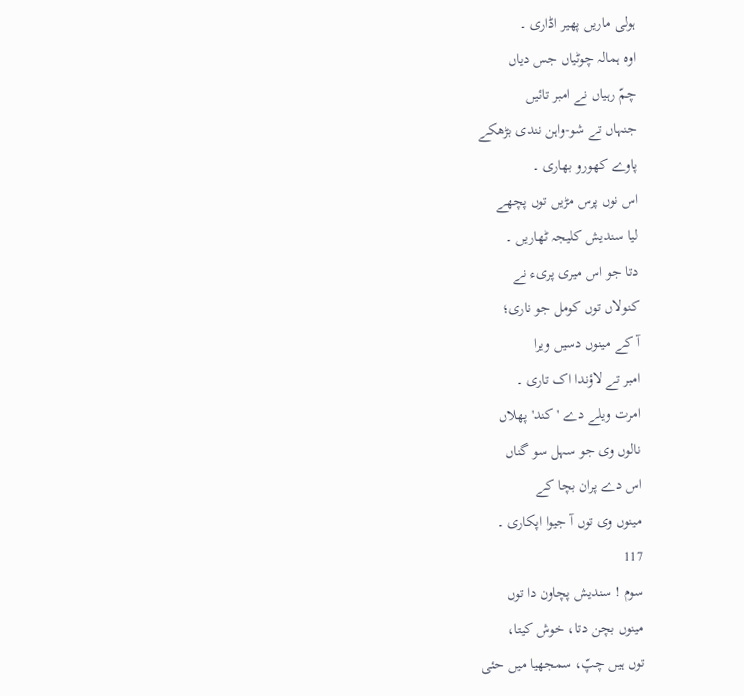ہولی ماریں پھیر اڈاری ۔
اوہ ہمالہ چوٹیاں جس دیاں
چمّ رہیاں نے امبر تائیں
جنہاں تے شو-واہن نندی بڑھکے
پاوے کھورو بھاری ۔
اس نوں پرس مڑیں توں پچھے
لیا سندیش کلیجہ ٹھاریں ۔
دتا جو اس میری پریء نے
کنولاں توں کومل جو ناری؛
آ کے مینوں دسیں ویرا
امبر تے لاؤندا اک تاری ۔
امرت ویلے دے 'کند' پھلاں
نالوں وی جو سہل سو گناں
اس دے پران بچا کے
مینوں وی توں آ جیوا اپکاری ۔
117
سوم ! سندیش پچاون دا توں
مینوں بچن دتا، خوش کیتا،
توں ہیں چپّ، سمجھیا میں حئی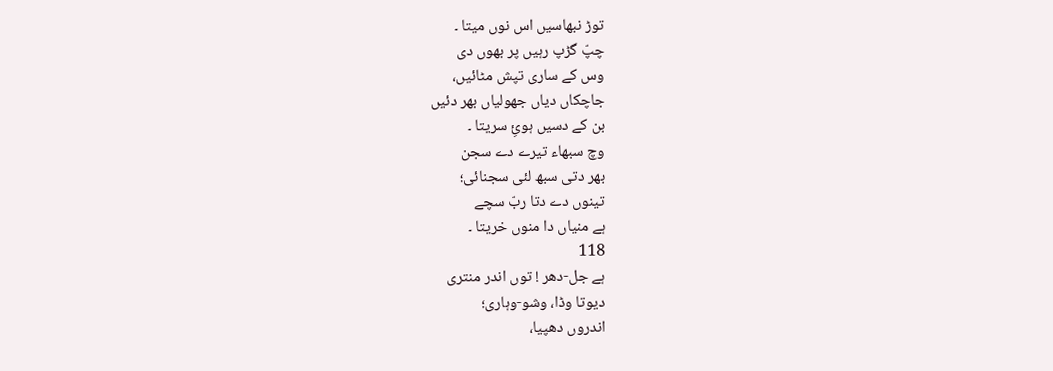توڑ نبھاسیں اس نوں میتا ۔
چپّ گڑپ رہیں پر بھوں دی
وس کے ساری تپش مٹائیں،
جاچکاں دیاں جھولیاں بھر دئیں
بن کے دسیں ہوئِ سریتا ۔
وچ سبھاء تیرے دے سجن
بھر دتی سبھ لئی سجنائی؛
تینوں دے دتا ربّ سچے
ہے منیاں دا منوں خریتا ۔
118
ہے جل-دھر ! توں اندر منتری
دیوتا وڈا، وشو-وہاری؛
اندروں دھپیا،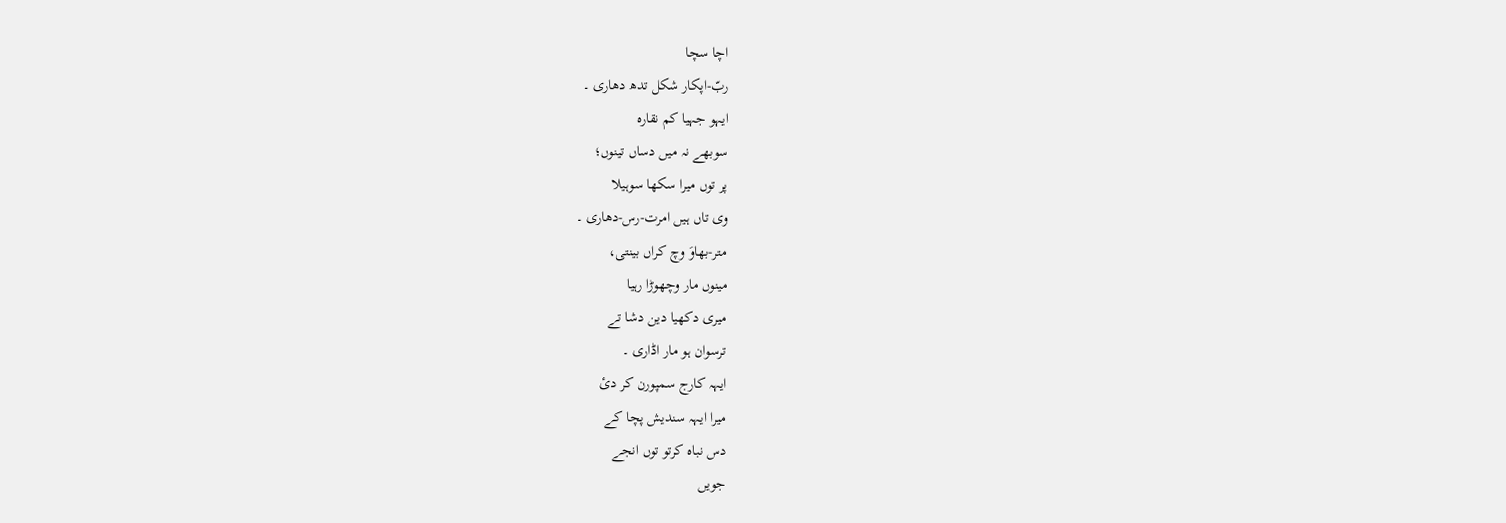اچا سچا
ربّ-اپکار شکل تدھ دھاری ۔
ایہو جہیا کم نقارہ
سوبھے نہ میں دساں تینوں؛
پر توں میرا سکھا سوہیلا
وی تاں ہیں امرت-رس-دھاری ۔
متر-بھاوَ وچ کراں بینتی،
مینوں مار وچھوڑا رہیا
میری دکھیا دین دشا تے
ترسوان ہو مار اڈاری ۔
ایہہ کارج سمپورن کر دئ
میرا ایہہ سندیش پچا کے
دس نباہ کرتو توں انجے
جویں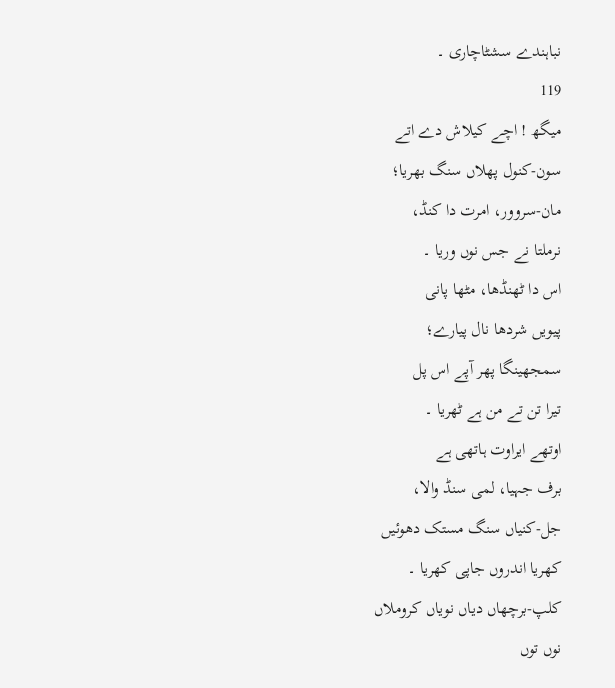نباہندے سشٹاچاری ۔
119
میگھ ! اچے کیلاش دے اتے
سون-کنول پھلاں سنگ بھریا؛
مان-سروور، امرت دا کنڈ،
نرملتا نے جس نوں وریا ۔
اس دا ٹھنڈھا، مٹھا پانی
پیویں شردھا نال پیارے؛
سمجھینگا پھر آپے اس پل
تیرا تن تے من ہے ٹھریا ۔
اوتھے ایراوت ہاتھی ہے
برف جہیا، لمی سنڈ والا،
جل-کنیاں سنگ مستک دھوئیں
کھریا اندروں جاپی کھریا ۔
کلپ-برچھاں دیاں نویاں کروملاں
نوں توں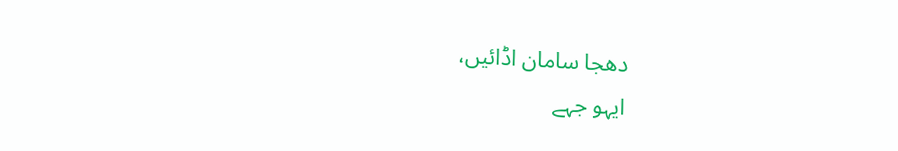دھجا سامان اڈائیں،
ایہو جہے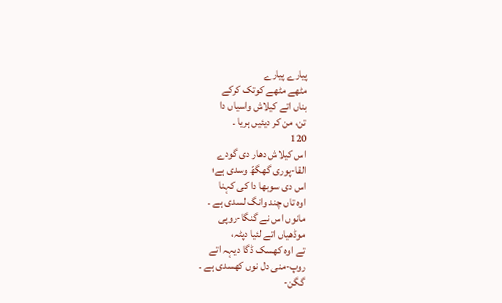پیارے پیارے
مٹھے مٹھے کوتک کرکے
بناں اتے کیلاش واسیاں دا
تن، من کر دیئیں ہریا ۔
120
اس کیلاش دھار دی گودے
القا-پوری گھگھّ وسدی ہے؛
اس دی سوبھا دا کی کہنا
اوہ تاں چند وانگ لسدی ہے ۔
مانوں اس نے گنگا-روپی
موڈھیاں اتے لئیا دپٹہ،
تے اوہ کھسک ڈگا دیہہ اتے
روپ-منی دل نوں کھسدی ہے ۔
گگن-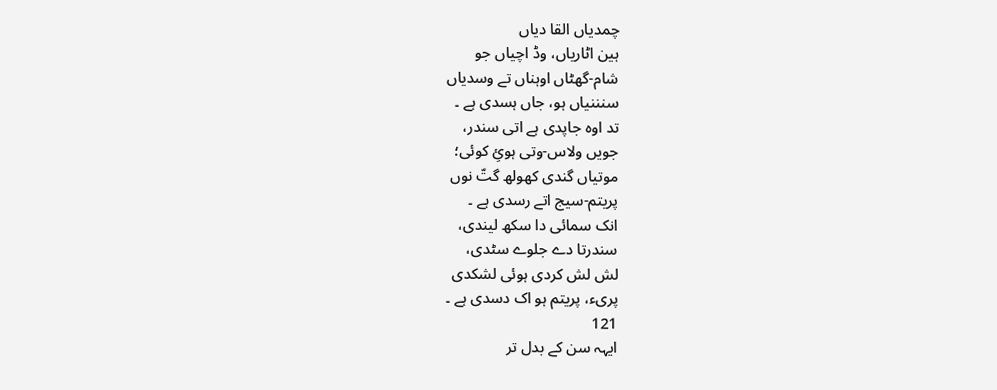چمدیاں القا دیاں
ہین اٹاریاں، وڈ اچیاں جو
شام-گھٹاں اوہناں تے وسدیاں
سنننیاں ہو، جاں ہسدی ہے ۔
تد اوہ جاپدی ہے اتی سندر،
جویں ولاس-وتی ہوئِ کوئی؛
موتیاں گندی کھولھ گتّ نوں
پریتم-سیج اتے رسدی ہے ۔
انک سمائی دا سکھ لیندی،
سندرتا دے جلوے سٹدی،
لش لش کردی ہوئی لشکدی
پریء، پریتم ہو اک دسدی ہے ۔
121
ایہہ سن کے بدل تر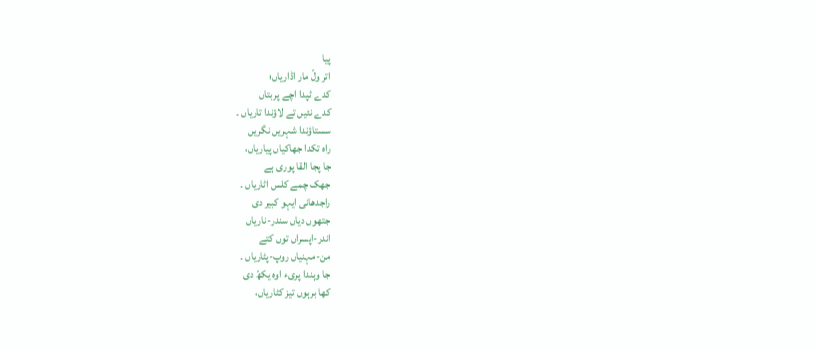پیا
اتر ولّ مار اڈاریاں؛
کدے ٹپدا اچے پربتاں
کدے نئیں تے لاؤندا تاریاں ۔
سستاؤندا شہریں نگریں
راہ تکدا جھاکیاں پیاریاں،
جا پجا القا پوری ہے
جھک چمے کلس اٹاریاں ۔
راجدھانی ایہو کبیر دی
جتھوں دیاں سندر-ناریاں
اندر-اپسراں توں کتے
من-مہنیاں روپ-پٹاریاں ۔
جا وہندا پریء اوہ یکھّ دی
کھا برہوں تیز کٹاریاں،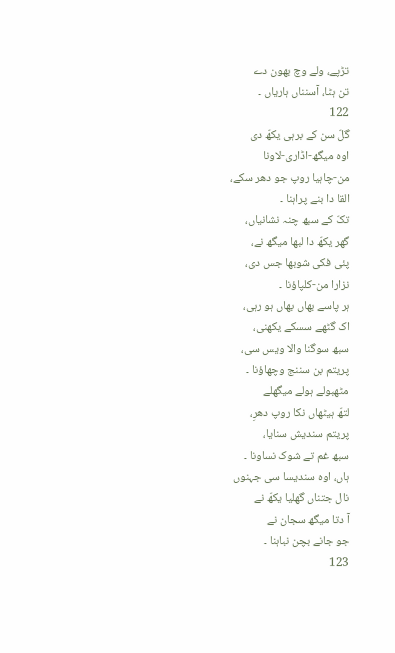تڑپے، ولے وچ بھون دے
تن ہٹا، آسنناں ہاریاں ۔
122
گلّ سن کے برہی یکھّ دی
اوہ میگھ-اڈاری-لاونا
من-چاہیا روپ جو دھر سکے،
القا دا بنے پراہنا ۔
تکّ کے سبھ چنہ نشانیاں،
گھر یکھّ دا لبھا میگھ نے،
پئی فکی شوبھا جس دی،
نزارا من-کلپاؤنا ۔
ہر پاسے بھاں بھاں ہو رہی،
اک گٹھے سسکے یکھنی،
سبھ سوگنا والا ویس سی،
پریتم بن سننج وچھاؤنا ۔
مٹھبولے ہولے میگھلے
لتھّ ہیٹھاں نکا روپ دھرِ،
پریتم سندیش سنایا،
سبھ غم تے شوک نساونا ۔
ہاں، اوہ سندیسا سی جہنوں
نال جتناں گھلیا یکھّ نے
آ دتا میگھ سجان نے
جو جانے بچن نباہنا ۔
123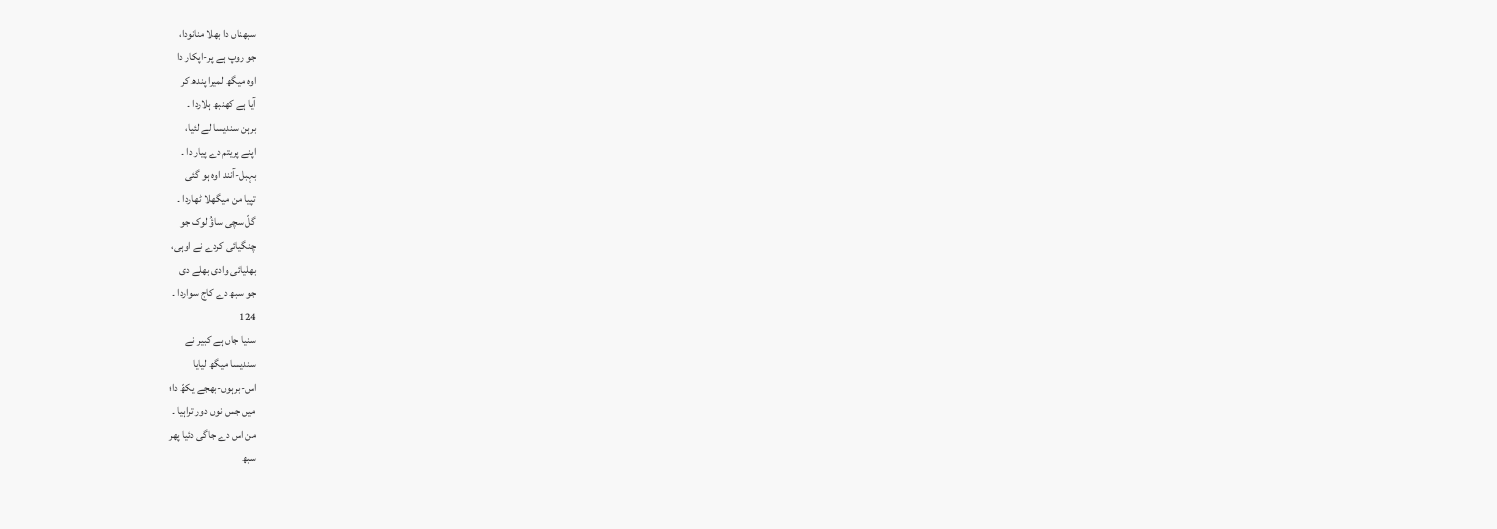سبھناں دا بھلا منانودا،
جو روپ ہے پر-اپکار دا
اوہ میگھ لمیرا پندھ کر
آیا ہے کھنبھ ہلاردا ۔
برہن سندیسا لے لئیا،
اپنے پریتم دے پیار دا ۔
بہبل-آنند اوہ ہو گئی
تپیا من میگھلا ٹھاردا ۔
گلّ سچی ساؤُ لوک جو
چنگیائی کردے نے اوہی،
بھلیائی وادی بھلے دی
جو سبھ دے کاج سواردا ۔
124
سنیا جاں ہے کبیر نے
سندیسا میگھ لیایا
اس-برہوں-بھجے یکھّ دا؛
میں جس نوں دور تراہیا ۔
من اس دے جاگی دئیا پھر
سبھ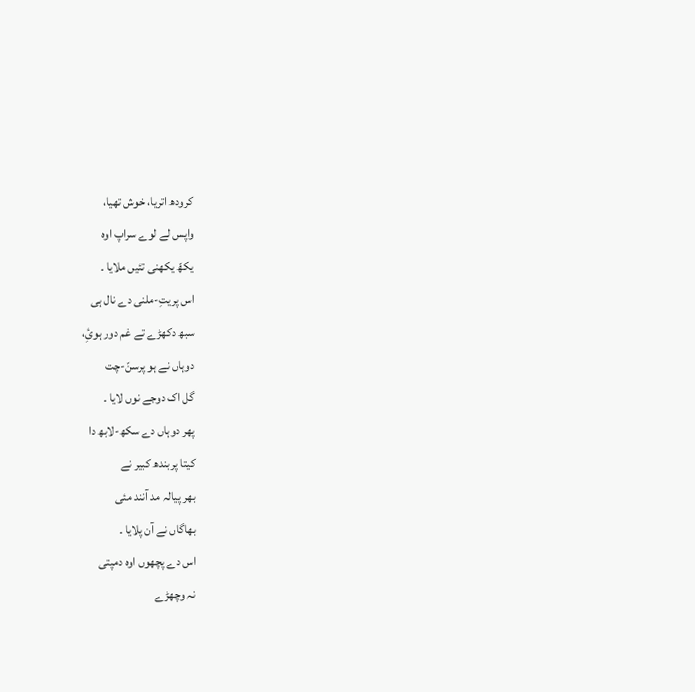کرودھ اتریا، خوش تھیا،
واپس لے لوے سراپ اوہ
یکھّ یکھنی تئیں ملایا ۔
اس پریتِ-ملنی دے نال ہی
سبھ دکھڑے تے غم دور ہوئِ،
دوہاں نے ہو پرسنّ-چت
گل اک دوجے نوں لایا ۔
پھر دوہاں دے سکھ-لابھ دا
کیتا پربندھ کبیر نے
بھر پیالہ مد آنند مئی
بھاگاں نے آن پلایا ۔
اس دے پچھوں اوہ دمپتی
نہ وچھڑے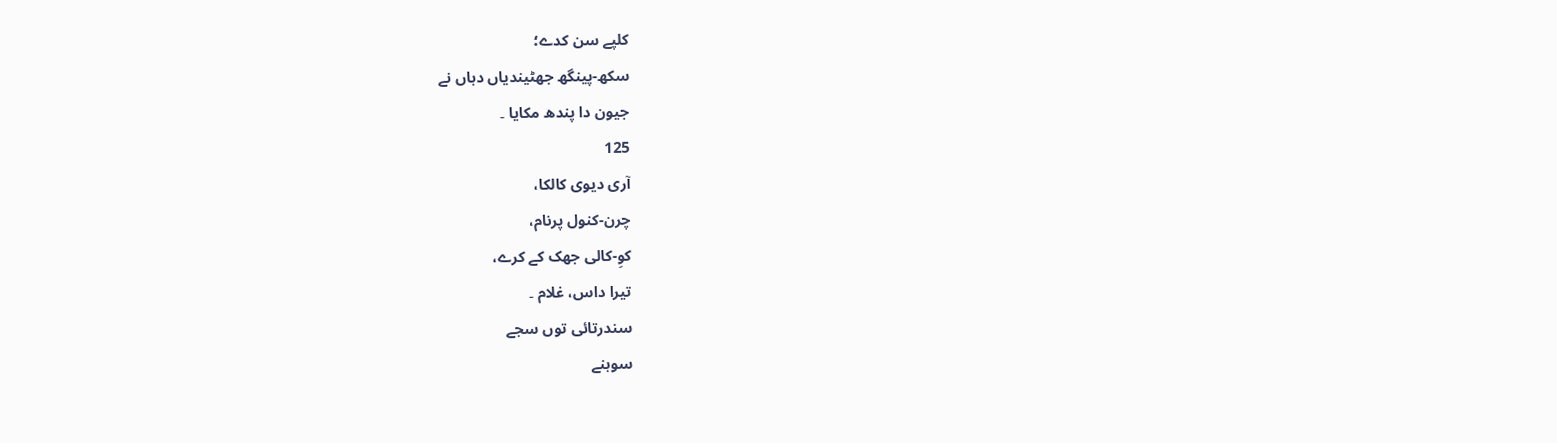کلپے سن کدے؛
سکھ-پینگھ جھٹیندیاں دہاں نے
جیون دا پندھ مکایا ۔
125
آری دیوی کالکا،
چرن-کنول پرنام،
کوِ-کالی جھک کے کرے،
تیرا داس، غلام ۔
سندرتائی توں سجے
سوہنے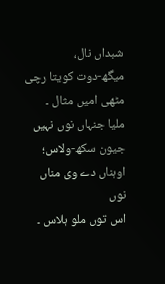شبداں نال،
میگھ-دوت کویتا رچی
مٹھی امیں مثال ۔
ملیا جنہاں نوں نہیں
جیون سکھ-ولاس؛
اوہناں دے وی مناں نوں
اس توں ملو ہلاس ۔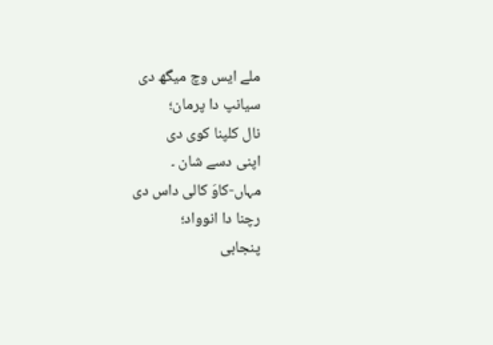ملے ایس وچ میگھ دی
سیانپ دا پرمان؛
نال کلپنا کوی دی
اپنی دسے شان ۔
مہاں-کاوَ کالی داس دی
رچنا دا انوواد؛
پنجابی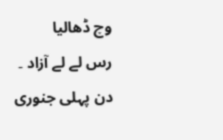وچ ڈھالیا
رس لے لے آزاد ۔
دن پہلی جنوری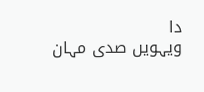دا
ویہویں صدی مہان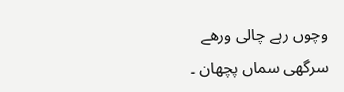وچوں رہے چالی ورھے
سرگھی سماں پچھان ۔